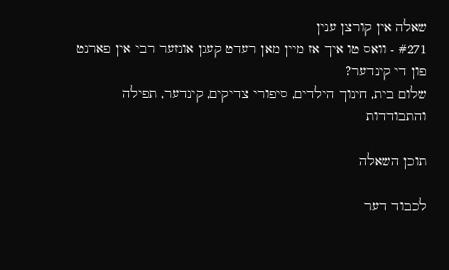שאלה אין קורצן ענין
#271 - וואס טו איך אז מיין מאן רעדט קעגן אונזער רבי אין פארנט פון די קינדער?
שלום בית, חינוך הילדים, סיפורי צדיקים, קינדער, תפילה והתבודדות

תוכן השאלה

לכבוד דער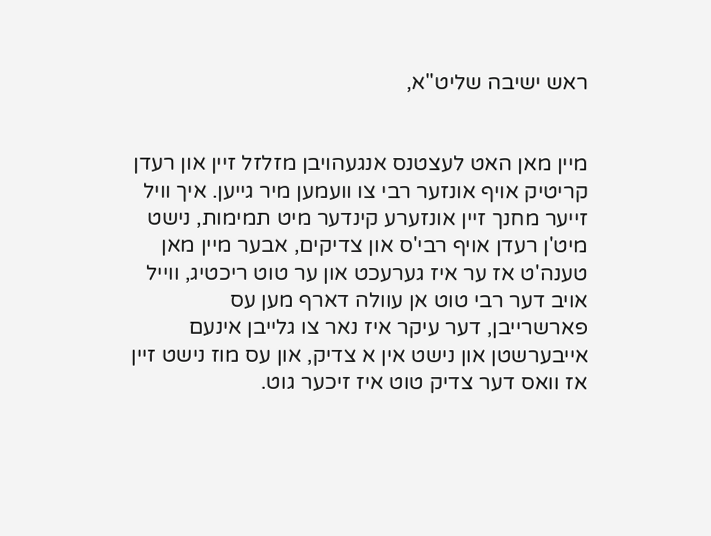ראש ישיבה שליט"א,


מיין מאן האט לעצטנס אנגעהויבן מזלזל זיין און רעדן קריטיק אויף אונזער רבי צו וועמען מיר גייען. איך וויל זייער מחנך זיין אונזערע קינדער מיט תמימות, נישט מיט'ן רעדן אויף רבי'ס און צדיקים, אבער מיין מאן טענה'ט אז ער איז גערעכט און ער טוט ריכטיג, ווייל אויב דער רבי טוט אן עוולה דארף מען עס פארשרייבן, דער עיקר איז נאר צו גלייבן אינעם אייבערשטן און נישט אין א צדיק, און עס מוז נישט זיין אז וואס דער צדיק טוט איז זיכער גוט.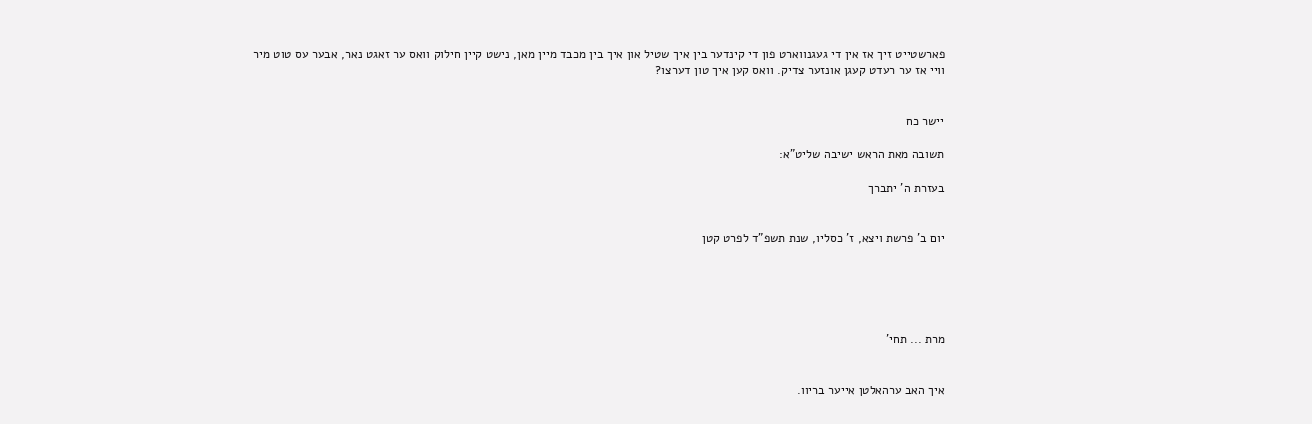פארשטייט זיך אז אין די געגנווארט פון די קינדער בין איך שטיל און איך בין מכבד מיין מאן, נישט קיין חילוק וואס ער זאגט נאר, אבער עס טוט מיר וויי אז ער רעדט קעגן אונזער צדיק. וואס קען איך טון דערצו?


יישר כח

תשובה מאת הראש ישיבה שליט"א:

בעזרת ה' יתברך


יום ב' פרשת ויצא, ז' כסליו, שנת תשפ"ד לפרט קטן





מרת ... תחי'


איך האב ערהאלטן אייער בריוו.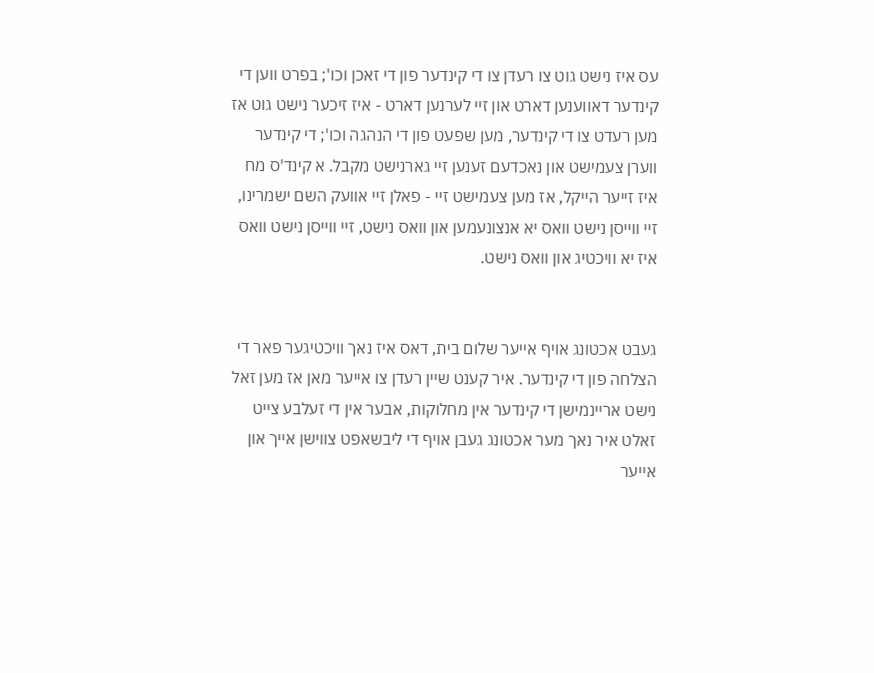עס איז נישט גוט צו רעדן צו די קינדער פון די זאכן וכו'; בפרט ווען די קינדער דאווענען דארט און זיי לערנען דארט - איז זיכער נישט גוט אז מען רעדט צו די קינדער, מען שפעט פון די הנהגה וכו'; די קינדער ווערן צעמישט און נאכדעם זענען זיי גארנישט מקבל. א קינד'ס מח איז זייער הייקל, אז מען צעמישט זיי - פאלן זיי אוועק השם ישמרינו, זיי ווייסן נישט וואס יא אנצונעמען און וואס נישט, זיי ווייסן נישט וואס איז יא וויכטיג און וואס נישט.


געבט אכטונג אויף אייער שלום בית, דאס איז נאך וויכטיגער פאר די הצלחה פון די קינדער. איר קענט שיין רעדן צו אייער מאן אז מען זאל נישט אריינמישן די קינדער אין מחלוקות, אבער אין די זעלבע צייט זאלט איר נאך מער אכטונג געבן אויף די ליבשאפט צווישן אייך און אייער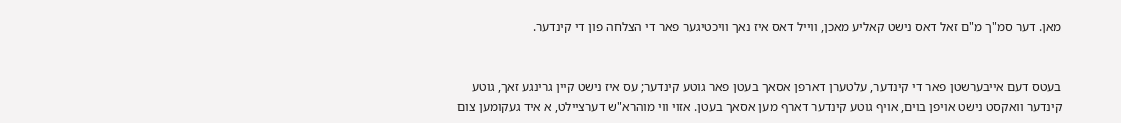מאן. דער סמ"ך מ"ם זאל דאס נישט קאליע מאכן, ווייל דאס איז נאך וויכטיגער פאר די הצלחה פון די קינדער.


בעטס דעם אייבערשטן פאר די קינדער, עלטערן דארפן אסאך בעטן פאר גוטע קינדער; עס איז נישט קיין גרינגע זאך, גוטע קינדער וואקסט נישט אויפן בוים, אויף גוטע קינדער דארף מען אסאך בעטן. אזוי ווי מוהרא"ש דערציילט, א איד געקומען צום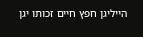הייליגן חפץ חיים זכותו יגן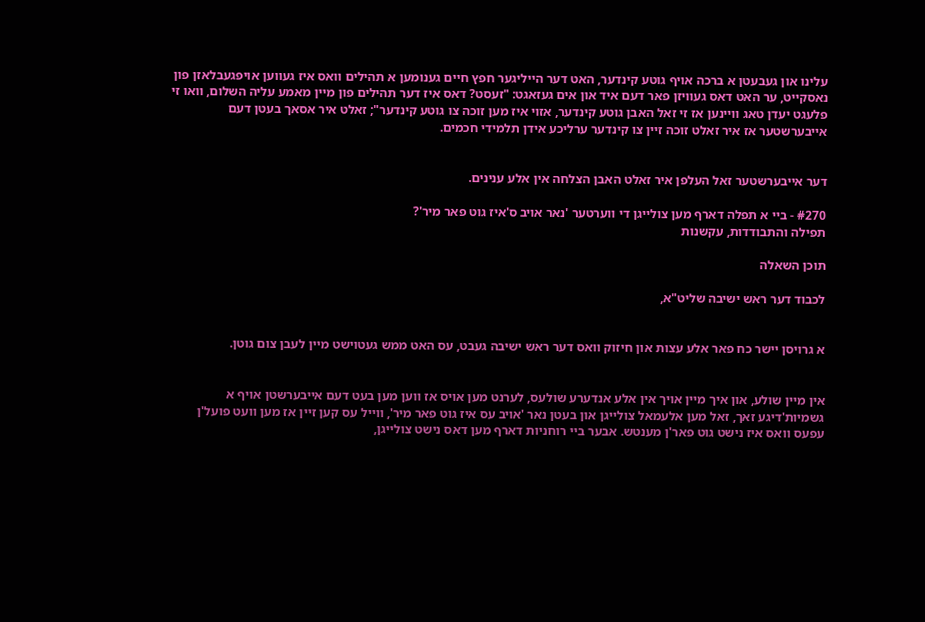עלינו און געבעטן א ברכה אויף גוטע קינדער, האט דער הייליגער חפץ חיים גענומען א תהילים וואס איז געווען אויפגעבלאזן פון נאסקייט, ער האט דאס געוויזן פאר דעם איד און אים געזאגט: "זעסט? דאס איז דער תהילים פון מיין מאמע עליה השלום, וואו זי פלעגט יעדן טאג וויינען אז זי זאל האבן גוטע קינדער, אזוי איז מען זוכה צו גוטע קינדער"; זאלט איר אסאך בעטן דעם אייבערשטער אז איר זאלט זוכה זיין צו קינדער ערליכע אידן תלמידי חכמים.


דער אייבערשטער זאל העלפן איר זאלט האבן הצלחה אין אלע ענינים.

#270 - ביי א תפלה דארף מען צולייגן די ווערטער 'נאר אויב ס'איז גוט פאר מיר'?
תפילה והתבודדות, עקשנות

תוכן השאלה

לכבוד דער ראש ישיבה שליט"א,


א גרויסן יישר כח פאר אלע עצות און חיזוק וואס דער ראש ישיבה געבט, עס האט ממש געטוישט מיין לעבן צום גוטן.


אין מיין שולע, און איך מיין אויך אין אלע אנדערע שולעס, לערנט מען אויס אז ווען מען בעט דעם אייבערשטן אויף א גשמיות'דיגע זאך, זאל מען אלעמאל צולייגן און בעטן נאר 'אויב עס איז גוט פאר מיר', ווייל עס קען זיין אז מען וועט פועל'ן עפעס וואס איז נישט גוט פאר'ן מענטש. אבער ביי רוחניות דארף מען דאס נישט צולייגן,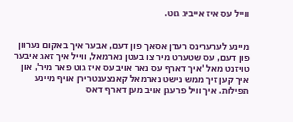ווייל עס איז אייביג גוט.


מיינע לערערינס רעדן אסאך פון דעם, אבער איך באקום נערוון פון דעם, עס שטערט מיר צו בעטן נארמאל, ווייל איך זאג איבער טויזנט מאל 'איך דארף עס נאר אויב עס איז גוט פאר מיר', און איך קען זיך ממש נישט נארמאל קאנצענטרירן אויף מיינע תפילות. איך וויל פרעגן אויב מען דארף דאס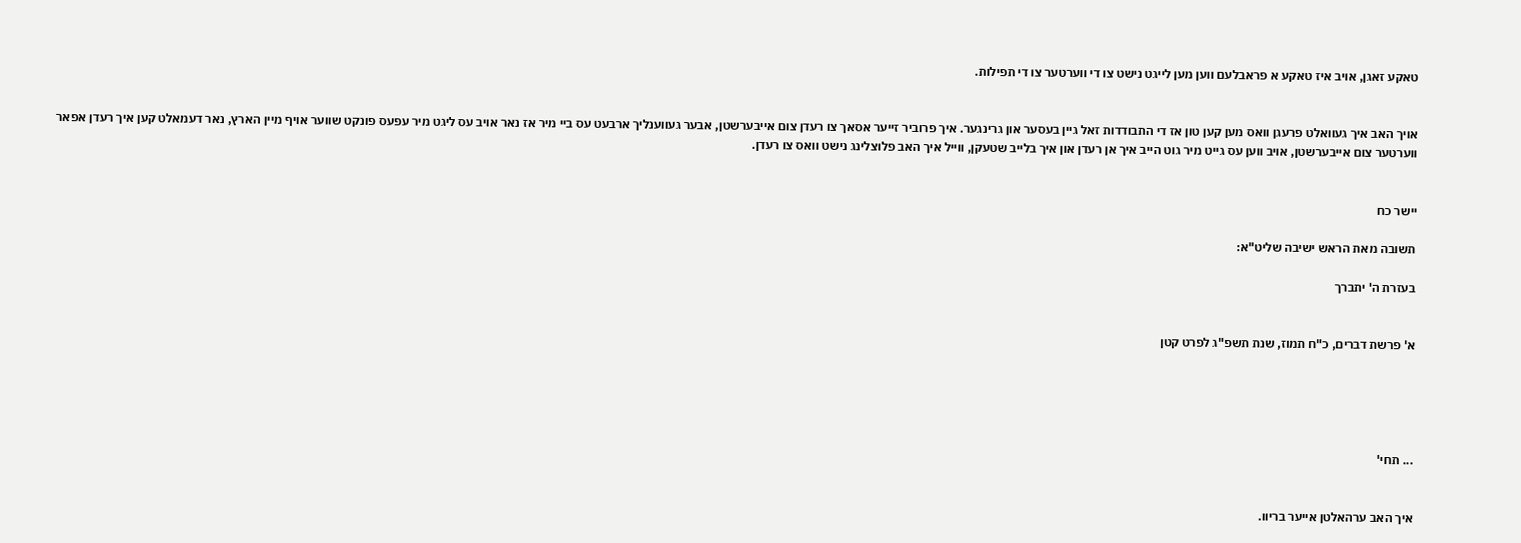טאקע זאגן, אויב איז טאקע א פראבלעם ווען מען לייגט נישט צו די ווערטער צו די תפילות.


אויך האב איך געוואלט פרעגן וואס מען קען טון אז די התבודדות זאל גיין בעסער און גרינגער. איך פרוביר זייער אסאך צו רעדן צום אייבערשטן, אבער געווענליך ארבעט עס ביי מיר אז נאר אויב עס ליגט מיר עפעס פונקט שווער אויף מיין הארץ, נאר דעמאלט קען איך רעדן אפאר ווערטער צום אייבערשטן, אויב ווען עס גייט מיר גוט הייב איך אן רעדן און איך בלייב שטעקן, ווייל איך האב פלוצלינג נישט וואס צו רעדן.


יישר כח

תשובה מאת הראש ישיבה שליט"א:

בעזרת ה' יתברך


א' פרשת דברים, כ"ח תמוז, שנת תשפ"ג לפרט קטן





... תחי'


איך האב ערהאלטן אייער בריוו.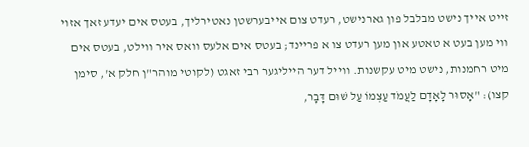זייט אייך נישט מבלבל פון גארנישט, רעדט צום אייבערשטן נאטירליך, בעטס אים יעדע זאך אזוי ווי מען בעט א טאטע און מען רעדט צו א פריינד; בעטס אים אלעס וואס איר ווילט, בעטס אים מיט רחמנות, נישט מיט עקשנות. ווייל דער הייליגער רבי זאגט (לקוטי מוהר"ן חלק א', סימן קצו): "אָסוּר לָאָדָם לַעֲמֹד עַצְמוֹ עַל שׁוּם דָּבָר,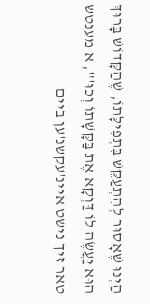הַיְנוּ שֶׁאָסוּר לְהִתְעַקֵּשׁ בִּתְפִילָּתוֹ, שֶׁהַקָּדוֹשׁ בָּרוּךְ הוּא יַעֲשֶׂה לוֹ דַּוְקָא אֶת בַּקָּשָׁתוֹ וְכוּ'", א מענטש טאר זיך נישט איינ'עקשנ'ען ביים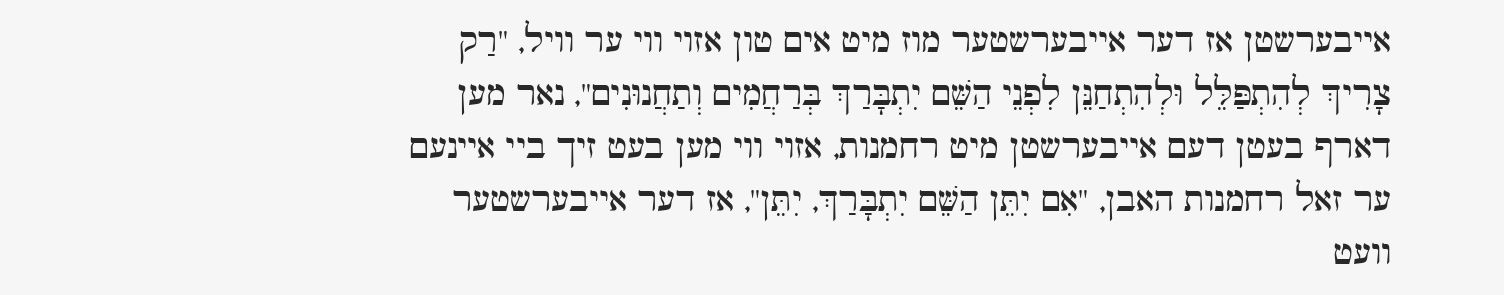אייבערשטן אז דער אייבערשטער מוז מיט אים טון אזוי ווי ער וויל, "רַק צָרִיךְ לְהִתְפַּלֵּל וּלְהִתְחַנֵּן לִפְנֵי הַשֵּׁם יִתְבָּרַךְ בְּרַחֲמִים וְתַחֲנוּנִים", נאר מען דארף בעטן דעם אייבערשטן מיט רחמנות, אזוי ווי מען בעט זיך ביי איינעם ער זאל רחמנות האבן, "אִם יִתֵּן הַשֵּׁם יִתְבָּרַךְ, יִתֵּן", אז דער אייבערשטער וועט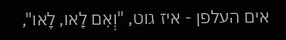אים העלפן - איז גוט, "וְאִם לָאו, לָאו",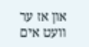און אז ער וועט אים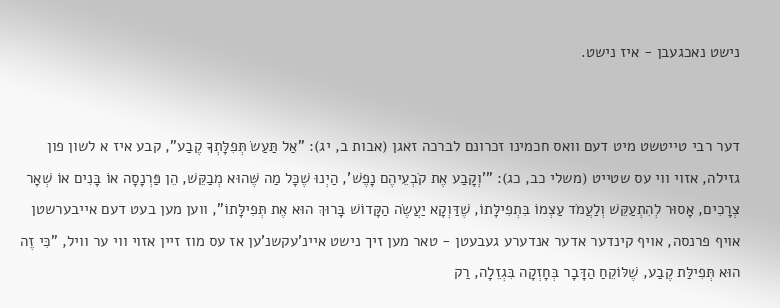נישט נאכגעבן - איז נישט.


דער רבי טייטשט מיט דעם וואס חכמינו זכרונם לברכה זאגן (אבות ב, יג): "אַל תַּעַשׂ תְּפִלָּתְךָ קֶבַע", קבע איז א לשון פון גזילה, אזוי ווי עס שטייט (משלי כב, כג): "'וְקָבַע אֶת קֹבְעֵיהֶם נָפֶשׁ', הַיְנוּ שֶׁכָּל מַה שֶּׁהוּא מְבַקֵּשׁ, הֵן פַּרְנָסָה אוֹ בָּנִים אוֹ שְׁאָר צְרָכִים, אָסוּר לְהִתְעַקֵּשׁ וְלַעֲמֹד עַצְמוֹ בִּתְפִילָּתוֹ, שֶׁדַּוְקָא יַעֲשֶׂה הַקָּדוֹשׁ בָּרוּךְ הוּא אֶת תְּפִילָּתוֹ", ווען מען בעט דעם אייבערשטן אויף פרנסה, אויף קינדער אדער אנדערע געבעטן - טאר מען זיך נישט איינ'עקשנ'ען אז עס מוז זיין אזוי ווי ער וויל, "כִּי זֶה הוּא תְּפִילַּת קֶבַע, שֶׁלּוֹקֵחַ הַדָּבָר בְּחָזְקָה בִּגְזֵלָה, רַק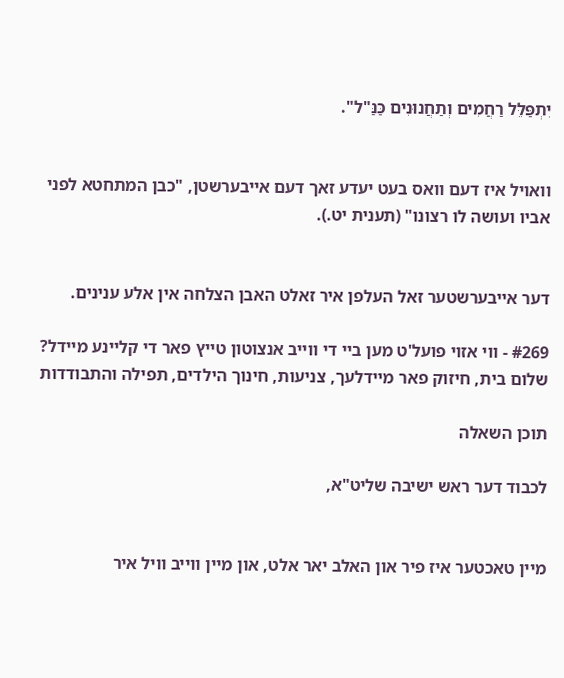יִתְפַּלֵּל רַחֲמִים וְתַחֲנוּנִים כַּנַּ"ל".


וואויל איז דעם וואס בעט יעדע זאך דעם אייבערשטן, "כבן המתחטא לפני אביו ועושה לו רצונו" (תענית יט.).


דער אייבערשטער זאל העלפן איר זאלט האבן הצלחה אין אלע ענינים.

#269 - ווי אזוי פועל'ט מען ביי די ווייב אנצוטון טייץ פאר די קליינע מיידל?
שלום בית, חיזוק פאר מיידלעך, צניעות, חינוך הילדים, תפילה והתבודדות

תוכן השאלה

לכבוד דער ראש ישיבה שליט"א,


מיין טאכטער איז פיר און האלב יאר אלט, און מיין ווייב וויל איר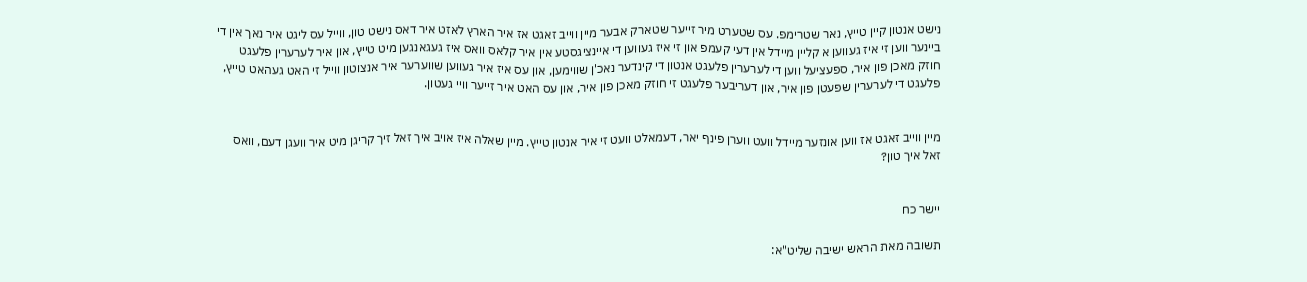נישט אנטון קיין טייץ, נאר שטרימפ. עס שטערט מיר זייער שטארק אבער מיין ווייב זאגט אז איר הארץ לאזט איר דאס נישט טון, ווייל עס ליגט איר נאך אין די ביינער ווען זי איז געווען א קליין מיידל אין דעי קעמפ און זי איז געווען די איינציגסטע אין איר קלאס וואס איז געגאנגען מיט טייץ, און איר לערערין פלעגט חוזק מאכן פון איר, ספעציעל ווען די לערערין פלעגט אנטון די קינדער נאכ'ן שווימען, און עס איז איר געווען שווערער איר אנצוטון ווייל זי האט געהאט טייץ, פלעגט די לערערין שפעטן פון איר, און דעריבער פלעגט זי חוזק מאכן פון איר, און עס האט איר זייער וויי געטון.


מיין ווייב זאגט אז ווען אונזער מיידל וועט ווערן פינף יאר, דעמאלט וועט זי איר אנטון טייץ. מיין שאלה איז אויב איך זאל זיך קריגן מיט איר וועגן דעם, וואס זאל איך טון?


יישר כח

תשובה מאת הראש ישיבה שליט"א: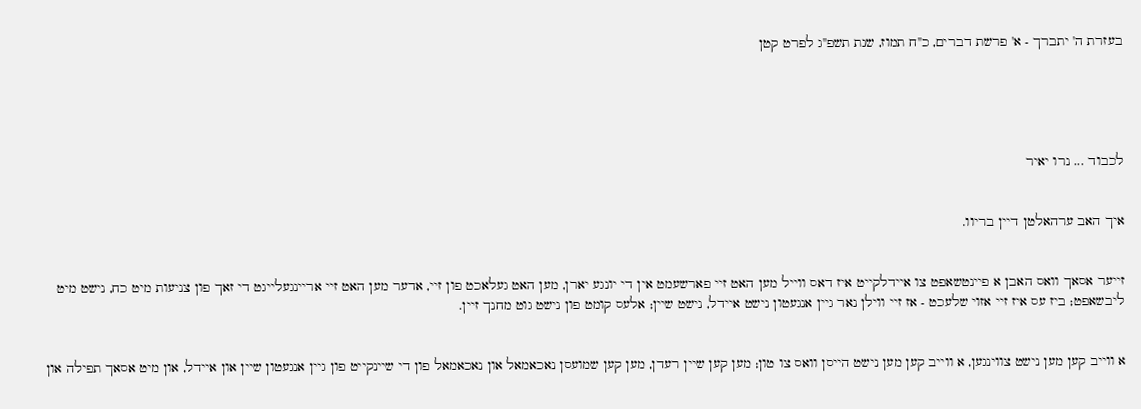בעזרת ה' יתברך - א' פרשת דברים, כ"ח תמוז, שנת תשפ"ג לפרט קטן





לכבוד ... נרו יאיר


איך האב ערהאלטן דיין בריוו.


זייער אסאך וואס האבן א פיינטשאפט צו איידלקייט איז דאס ווייל מען האט זיי פארשעמט אין די יונגע יארן, מען האט געלאכט פון זיי, אדער מען האט זיי אריינגעלייגט די זאך פון צניעות מיט כח, נישט מיט ליבשאפט; ביז עס איז זיי אזוי שלעכט - אז זיי ווילן נאר גיין אנגעטון נישט איידל, נישט שיין; אלעס קומט פון נישט גוט מחנך זיין.


א ווייב קען מען נישט צווינגען, א ווייב קען מען נישט הייסן וואס צו טון; מען קען שיין רעדן, מען קען שמועסן נאכאמאל און נאכאמאל פון די שיינקייט פון גיין אנגעטון שיין און איידל, און מיט אסאך תפילה און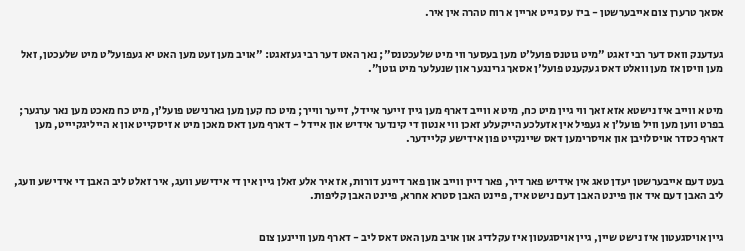אסאך טרערן צום אייבערשטן - ביז עס גייט אריין א רוח טהרה אין איר.


געדענק וואס דער רבי זאגט "מיט גוטנס פועל'ט מען בעסער ווי מיט שלעכטנס"; נאך האט דער רבי געזאגט: "אויב מען זעט מען האט יא געפועל'ט מיט שלעכטן, זאל מען וויסן אז מען וואלט דאס געקענט פועל'ן אסאך גרינגער און שנעלער מיט גוטן".


מיט א ווייב איז נישטא אזא זאך ווי גיין מיט כח, מיט א ווייב דארף מען גיין זייער איידל, זייער ווייך; מיט כח קען מען גארנישט פועל'ן, מיט כח מאכט מען נאר ערגער; בפרט ווען מען וויל פועל'ן א געפיל אין אזעלכע הייקעלע זאכן ווי אנטון די קינדער אידיש און איידל - דארף מען דאס מאכן מיט א זיסקייט און א הייליגקיייט, מען דארף כסדר אויסלויבן און אויסרימען דאס שיינקייט פון אידישע קליידער.


בעט דעם אייבערשטן יעדן טאג אין אידיש פאר דיר, פאר דיין ווייב און פאר דיינע דורות, אז איר אלע זאלן גיין אין די אידישע וועג, איר זאלט ליב האבן די אידישע וועג, ליב האבן דעם איד און פיינט האבן דעם נישט איד, פיינט האבן סטרא אחרא, פיינט האבן קליפות.


גיין אויסגעטון איז נישט שיין, גיין אויסגעטון איז עקלדיג און אויב מען האט דאס ליב - דארף מען וויינען צום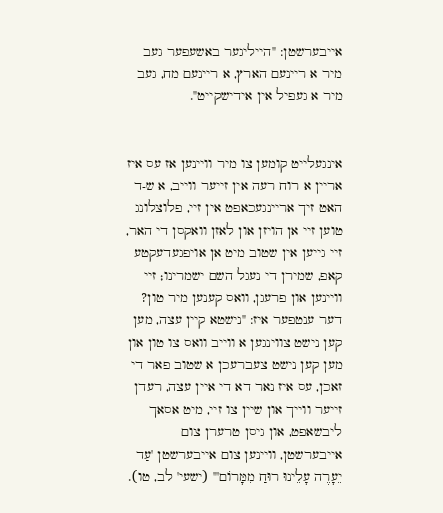אייבערשטן: "הייליגער באשעפער געב מיר א ריינעם הארץ, א ריינעם מח, געב מיר א געפיל אין אידישקייט".


אינגעלייט קומען צו מיר וויינען אז עס איז אריין א רוח רעה אין זייער ווייב, א ש-ד האט זיך אריינגעכאפט אין זיי, פלוצלונג טוען זיי אן הויזן און לאזן וואקסן די האר, זיי גייען אין שטוב מיט אן אויפגעדעקטע קאפ, שמירן די נעגל השם ישמרינו; זיי וויינען און פרעגן, וואס קענען מיר טון? דער ענטפער איז: "נישטא קיין עצה, מען קען נישט צווינגען א ווייב וואס צו טון און מען קען נישט צעברעכן א שטוב פאר די זאכן, עס איז נאר דא די איין עצה, רעדן זייער ווייך און שיין צו זיי, מיט אסאך ליבשאפט, און גיסן טרערן צום אייבערשטן, וויינען צום אייבערשטן 'עַד יֵעָרֶה עָלֵינוּ רוּחַ מִמָּרוֹם'" (ישעי' לב, טו).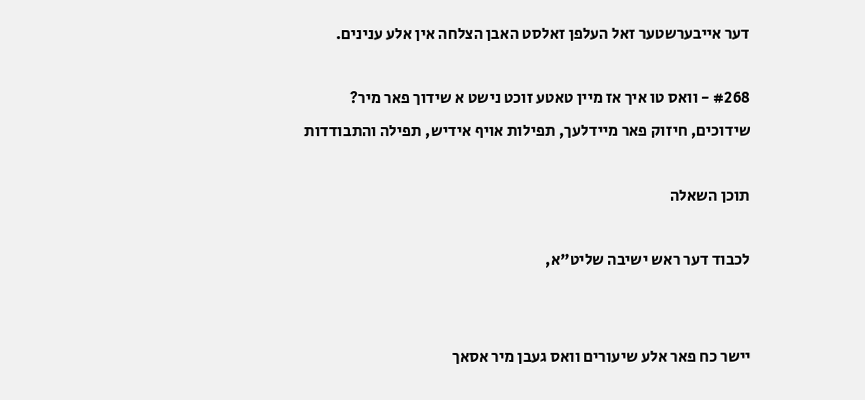דער אייבערשטער זאל העלפן זאלסט האבן הצלחה אין אלע ענינים.

#268 - וואס טו איך אז מיין טאטע זוכט נישט א שידוך פאר מיר?
שידוכים, חיזוק פאר מיידלעך, תפילות אויף אידיש, תפילה והתבודדות

תוכן השאלה

לכבוד דער ראש ישיבה שליט"א,


יישר כח פאר אלע שיעורים וואס געבן מיר אסאך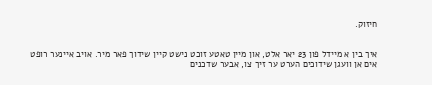חיזוק.


איך בין א מיידל פון 23 יאר אלט, און מיין טאטע זוכט נישט קיין שידוך פאר מיר. אויב איינער רופט אים אן וועגן שידוכים הערט ער זיך צו, אבער שדכנים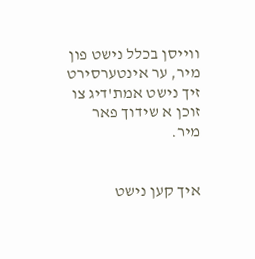ווייסן בכלל נישט פון מיר, ער אינטערסירט זיך נישט אמת'דיג צו זוכן א שידוך פאר מיר.


איך קען נישט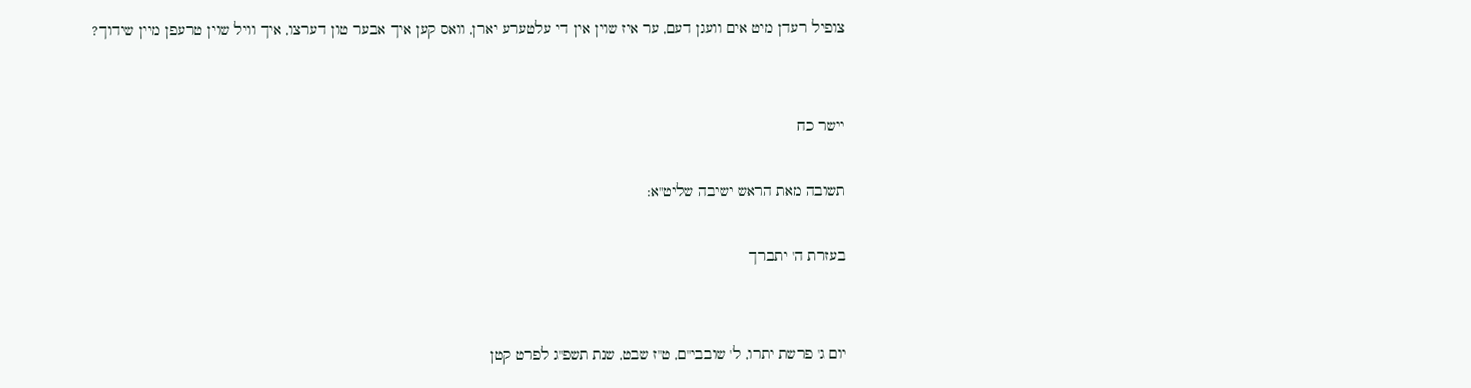צופיל רעדן מיט אים וועגן דעם, ער איז שוין אין די עלטערע יארן, וואס קען איך אבער טון דערצו, איך וויל שוין טרעפן מיין שידוך?


יישר כח

תשובה מאת הראש ישיבה שליט"א:

בעזרת ה' יתברך


יום ג' פרשת יתרו, ל' שובבי"ם, ט"ז שבט, שנת תשפ"ג לפרט קטן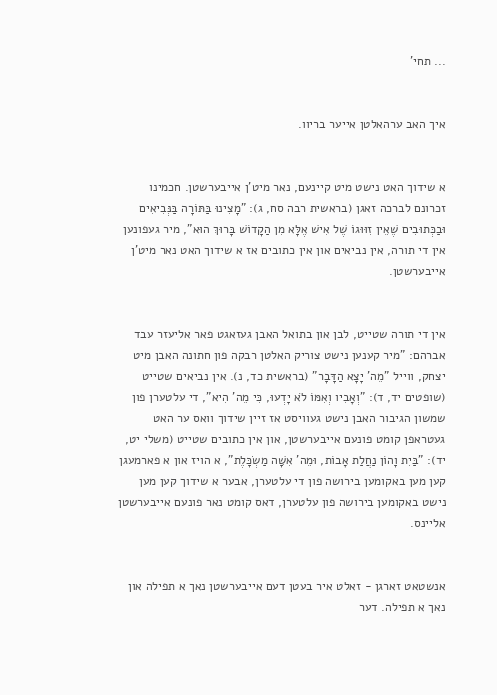... תחי'


איך האב ערהאלטן אייער בריוו.


א שידוך האט נישט מיט קיינעם, נאר מיט'ן אייבערשטן. חכמינו זכרונם לברכה זאגן (בראשית רבה סח, ג): "מָצִינוּ בַּתּוֹרָה בַּנְּבִיאִים וּבַכְּתוּבִים שֶׁאֵין זִוּוּגוֹ שֶׁל אִישׁ אֶלָּא מִן הַקָדוֹשׁ בָּרוּךְ הוּא", מיר געפונען אין די תורה, אין נביאים און אין כתובים אז א שידוך האט נאר מיט'ן אייבערשטן.


אין די תורה שטייט, לבן און בתואל האבן געזאגט פאר אליעזר עבד אברהם: "מיר קענען נישט צוריק האלטן רבקה פון חתונה האבן מיט יצחק, ווייל "מֵה' יָצָא הַדָּבָר" (בראשית כד, נ). אין נביאים שטייט (שופטים יד, ד): "וְאָבִיו וְאִמּוֹ לֹא יָדְעוּ, כִּי מֵה' הִיא", די עלטערן פון שמשון הגיבור האבן נישט געוויסט אז זיין שידוך וואס ער האט געטראפן קומט פונעם אייבערשטן, און אין כתובים שטייט (משלי יט, יד): "בַּיִת וָהוֹן נַחֲלַת אָבוֹת, וּמֵה' אִשָּׁה מַשְׂכָּלֶת", א הויז און א פארמעגן קען מען באקומען בירושה פון די עלטערן, אבער א שידוך קען מען נישט באקומען בירושה פון עלטערן, דאס קומט נאר פונעם אייבערשטן אליינס.


אנשטאט זארגן - זאלט איר בעטן דעם אייבערשטן נאך א תפילה און נאך א תפילה. דער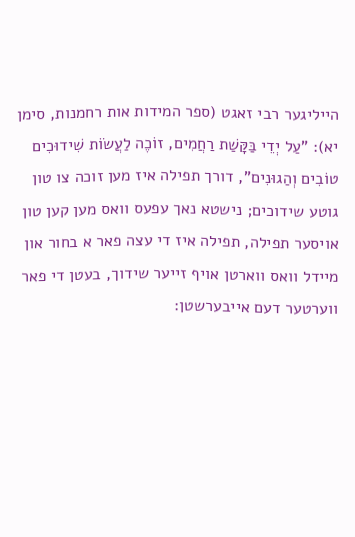הייליגער רבי זאגט (ספר המידות אות רחמנות, סימן יא): "עַל יְדֵי בַּקָּשַׁת רַחֲמִים, זוֹכֶה לַעֲשׂוֹת שִׁידוּכִים טוֹבִים וְהַגוּנִים", דורך תפילה איז מען זוכה צו טון גוטע שידוכים; נישטא נאך עפעס וואס מען קען טון אויסער תפילה, תפילה איז די עצה פאר א בחור און מיידל וואס ווארטן אויף זייער שידוך, בעטן די פאר ווערטער דעם אייבערשטן: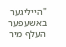"הייליגער באשעפער העלף מיר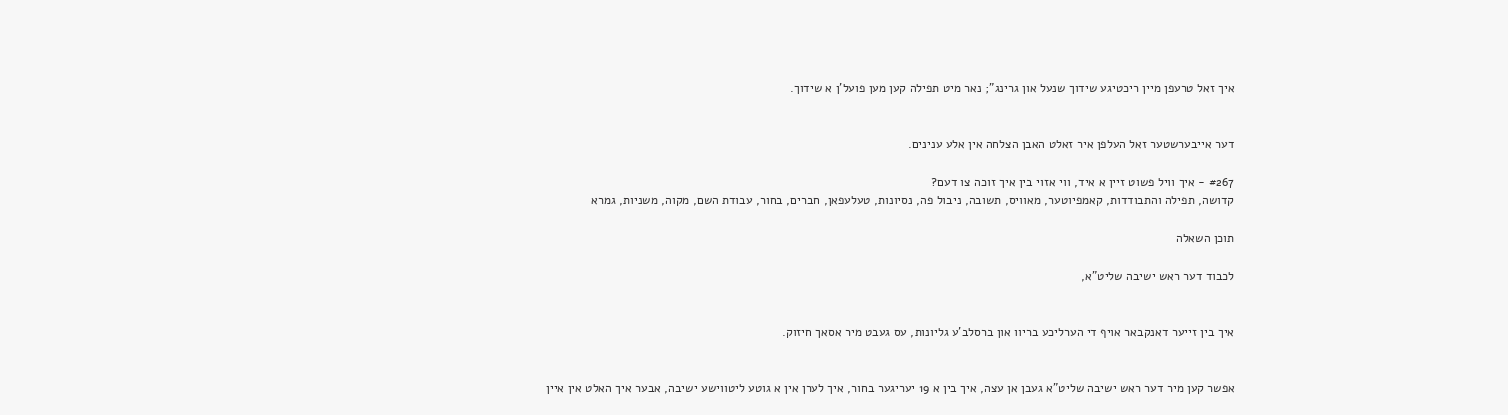איך זאל טרעפן מיין ריכטיגע שידוך שנעל און גרינג"; נאר מיט תפילה קען מען פועל'ן א שידוך.


דער אייבערשטער זאל העלפן איר זאלט האבן הצלחה אין אלע ענינים.

#267 - איך וויל פשוט זיין א איד, ווי אזוי בין איך זוכה צו דעם?
קדושה, תפילה והתבודדות, קאמפיוטער, מאוויס, תשובה, ניבול פה, נסיונות, טעלעפאן, חברים, בחור, עבודת השם, מקוה, משניות, גמרא

תוכן השאלה

לכבוד דער ראש ישיבה שליט"א,


איך בין זייער דאנקבאר אויף די הערליכע בריוו און ברסלב'ע גליונות, עס געבט מיר אסאך חיזוק.


אפשר קען מיר דער ראש ישיבה שליט"א געבן אן עצה, איך בין א 19 יעריגער בחור, איך לערן אין א גוטע ליטווישע ישיבה, אבער איך האלט אין איין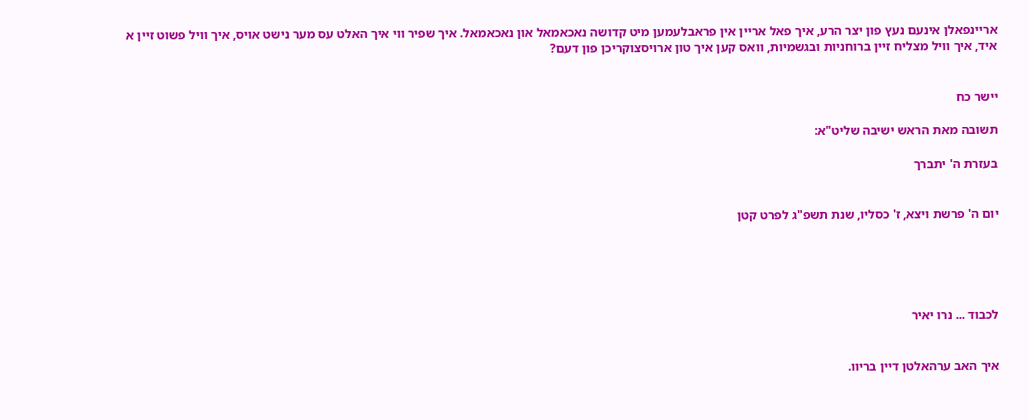אריינפאלן אינעם נעץ פון יצר הרע, איך פאל אריין אין פראבלעמען מיט קדושה נאכאמאל און נאכאמאל. איך שפיר ווי איך האלט עס מער נישט אויס, איך וויל פשוט זיין א איד, איך וויל מצליח זיין ברוחניות ובגשמיות, וואס קען איך טון ארויסצוקריכן פון דעם?


יישר כח

תשובה מאת הראש ישיבה שליט"א:

בעזרת ה' יתברך


יום ה' פרשת ויצא, ז' כסליו, שנת תשפ"ג לפרט קטן





לכבוד ... נרו יאיר


איך האב ערהאלטן דיין בריוו.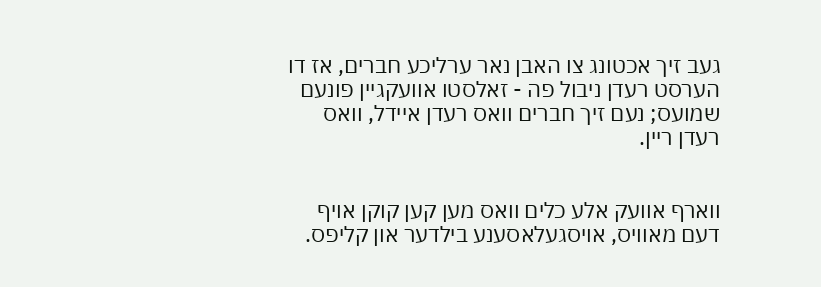געב זיך אכטונג צו האבן נאר ערליכע חברים, אז דו הערסט רעדן ניבול פה - זאלסטו אוועקגיין פונעם שמועס; נעם זיך חברים וואס רעדן איידל, וואס רעדן ריין.


ווארף אוועק אלע כלים וואס מען קען קוקן אויף דעם מאוויס, אויסגעלאסענע בילדער און קליפס.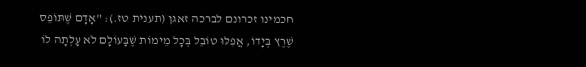חכמינו זכרונם לברכה זאגן (תענית טז.): "אָדָם שֶׁתּוֹפֵס שֶׁרֶץ בְּיָדוֹ, אֲפִלּוּ טוֹבֵל בְּכָל מֵימוֹת שֶׁבָּעוֹלָם לֹא עָלְתָה לוֹ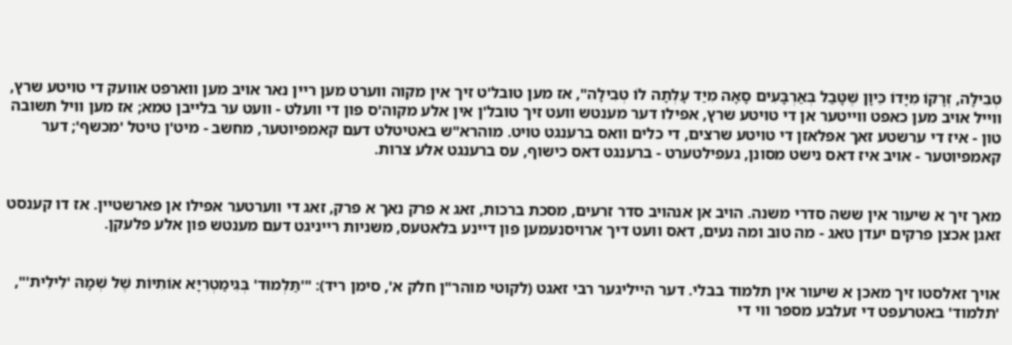טְבִילָה, זְרָקוֹ מִיָּדוֹ כֵּיוָן שֶׁטָּבַל בְּאַרְבָּעִים סָאָה מִיַד עָלְתָה לוֹ טְבִילָה", אז מען טובל'ט זיך אין מקוה ווערט מען ריין נאר אויב מען ווארפט אוועק די טויטע שרץ, ווייל אויב מען כאפט ווייטער אן די טויטע שרץ, אפילו דער מענטש וועט זיך טובל'ן אין אלע מקוה'ס פון די וועלט - וועט ער בלייבן טמא; אז מען וויל תשובה טון - איז די ערשטע זאך אפלאזן די טויטע שרצים, די כלים וואס ברענגט טויט. מוהרא"ש באטיטלט דעם קאמפיוטער, מחשב - מיט'ן טיטל 'מכשף'; דער קאמפיוטער - אויב איז דאס נישט מסונן, געפילטערט - ברענגט דאס כישוף, עס ברענגט אלע צרות.


מאך זיך א שיעור אין ששה סדרי משנה. הויב אן אנהויב סדר זרעים, מסכת ברכות, זאג א פרק נאך א פרק, זאג די ווערטער אפילו אן פארשטיין. אז דו קענסט זאגן אכצן פרקים יעדן טאג - מה טוב ומה נעים, דאס וועט דיך ארויסנעמען פון דיינע בלאטעס, משניות רייניגט דעם מענטש פון אלע פלעקן.


אויך זאלסטו זיך מאכן א שיעור אין תלמוד בבלי. דער הייליגער רבי זאגט (לקוטי מוהר"ן חלק א', סימן ריד): "'תַּלְמוּד' בְּגִימַטְרִיָּא אוֹתִיּוֹת שֶׁל שְׁמָהּ 'לִילִית'", 'תלמוד' באטרעפט די זעלבע מספר ווי די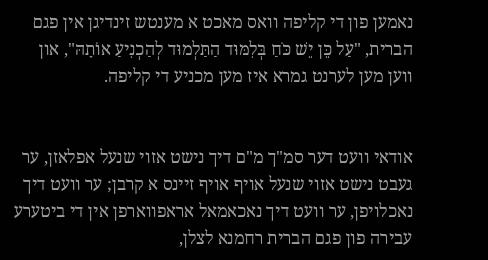נאמען פון די קליפה וואס מאכט א מענטש זינדיגן אין פגם הברית, "עַל כֵּן יֵשׁ כֹּחַ בְּלִמּוּד הַתַּלְמוּד לְהַכְנִיעַ אוֹתָהּ", און ווען מען לערנט גמרא איז מען מכניע די קליפה.


אודאי וועט דער סמ"ך מ"ם דיך נישט אזוי שנעל אפלאזן, ער געבט נישט אזוי שנעל אויף אויף זיינס א קרבן; ער וועט דיך נאכלויפן, ער וועט דיך נאכאמאל אראפווארפן אין די ביטערע עבירה פון פגם הברית רחמנא לצלן,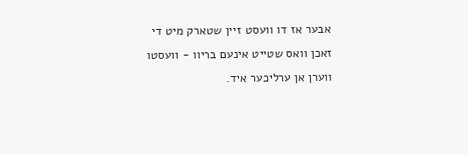אבער אז דו וועסט זיין שטארק מיט די זאכן וואס שטייט אינעם בריוו - וועסטו ווערן אן ערליכער איד.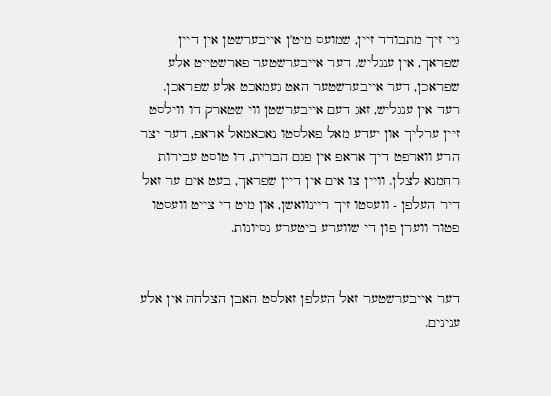גיי זיך מתבודד זיין, שמועס מיט'ן אייבערשטן אין דיין שפראך, אין ענגליש. דער אייבערשטער פארשטייט אלע שפראכן, דער אייבערשטער האט געמאכט אלע שפראכן. רעד אין ענגליש, זאג דעם אייבערשטן ווי שטארק דו ווילסט זיין ערליך און יעדע מאל פאלסטו נאכאמאל אראפ, דער יצר הרע ווארפט דיך אראפ אין פגם הברית, דו טוסט עבירות רחמנא לצלן. וויין צו אים אין דיין שפראך, בעט אים ער זאל דיר העלפן - וועסטו זיך ריינוואשן, און מיט די צייט וועסטו פטור ווערן פון די שווערע ביטערע נסיונות.


דער אייבערשטער זאל העלפן זאלסט האבן הצלחה אין אלע ענינים.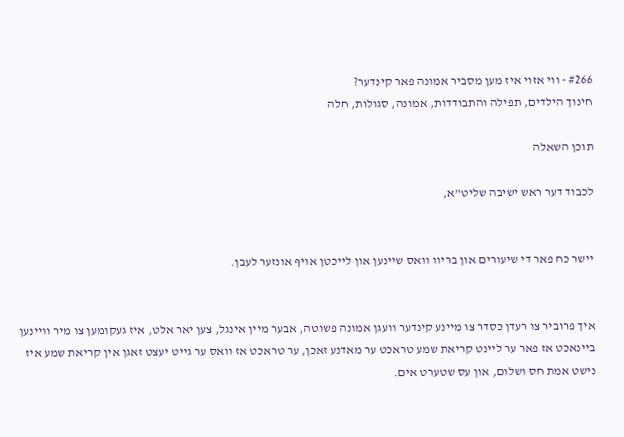#266 - ווי אזוי איז מען מסביר אמונה פאר קינדער?
חינוך הילדים, תפילה והתבודדות, אמונה, סגולות, חלה

תוכן השאלה

לכבוד דער ראש ישיבה שליט"א,


יישר כח פאר די שיעורים און בריוו וואס שיינען און לייכטן אויף אונזער לעבן.


איך פרוביר צו רעדן כסדר צו מיינע קינדער וועגן אמונה פשוטה, אבער מיין אינגל, צען יאר אלט, איז געקומען צו מיר וויינען ביינאכט אז פאר ער ליינט קריאת שמע טראכט ער מאדנע זאכן, ער טראכט אז וואס ער גייט יעצט זאגן אין קריאת שמע איז נישט אמת חס ושלום, און עס שטערט אים.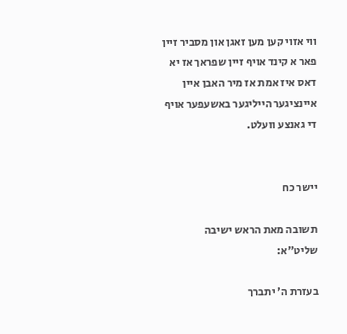ווי אזוי קען מען זאגן און מסביר זיין פאר א קינד אויף זיין שפראך אז יא דאס איז אמת אז מיר האבן איין איינציגער הייליגער באשעפער אויף די גאנצע וועלט.


יישר כח

תשובה מאת הראש ישיבה שליט"א:

בעזרת ה' יתברך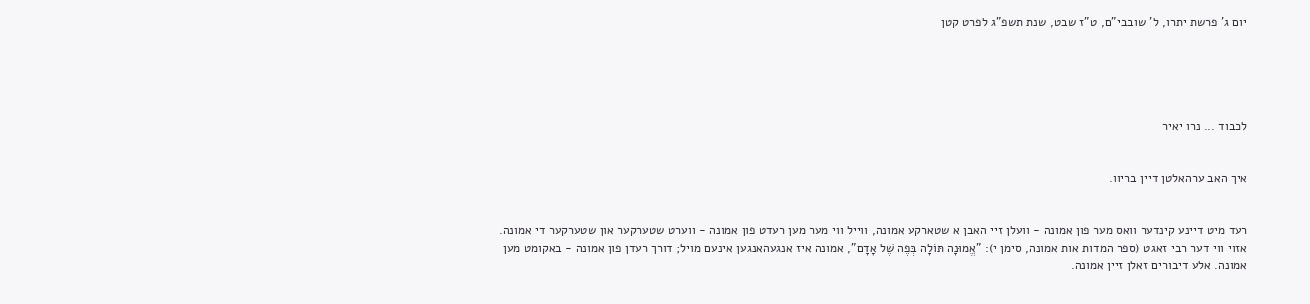יום ג' פרשת יתרו, ל' שובבי"ם, ט"ז שבט, שנת תשפ"ג לפרט קטן





לכבוד ... נרו יאיר


איך האב ערהאלטן דיין בריוו.


רעד מיט דיינע קינדער וואס מער פון אמונה - וועלן זיי האבן א שטארקע אמונה, ווייל ווי מער מען רעדט פון אמונה - ווערט שטערקער און שטערקער די אמונה. אזוי ווי דער רבי זאגט (ספר המדות אות אמונה, סימן י): "אֱמוּנָה תּוֹלָה בְּפֶה שֶׁל אָדָם", אמונה איז אנגעהאנגען אינעם מויל; דורך רעדן פון אמונה - באקומט מען אמונה. אלע דיבורים זאלן זיין אמונה.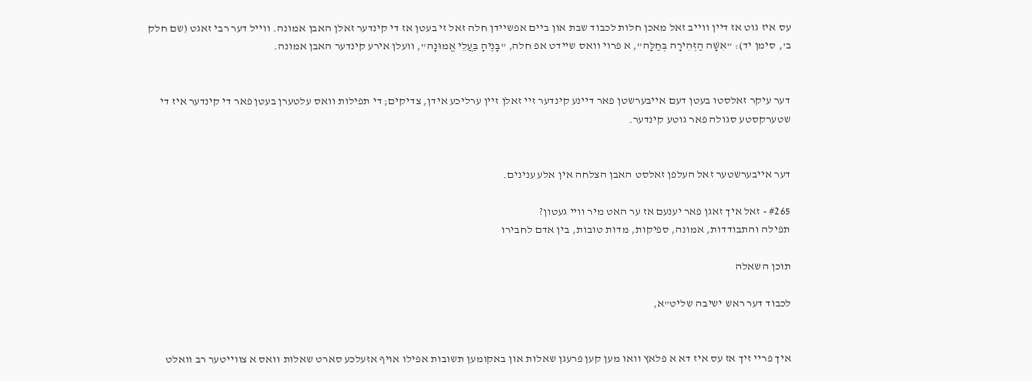עס איז גוט אז דיין ווייב זאל מאכן חלות לכבוד שבת און ביים אפשיידן חלה זאל זי בעטן אז די קינדער זאלן האבן אמונה. ווייל דער רבי זאגט (שם חלק ב', סימן יד): "אִשָּׁה הַזְּהִירָה בְּחַלָּה", א פרוי וואס שיידט אפ חלה, "בָּנֶיהָ בַּעֲלֵי אֱמוּנָה", וועלן אירע קינדער האבן אמונה.


דער עיקר זאלסטו בעטן דעם אייבערשטן פאר דיינע קינדער זיי זאלן זיין ערליכע אידן, צדיקים; די תפילות וואס עלטערן בעטן פאר די קינדער איז די שטערקסטע סגולה פאר גוטע קינדער.


דער אייבערשטער זאל העלפן זאלסט האבן הצלחה אין אלע ענינים.

#265 - זאל איך זאגן פאר יענעם אז ער האט מיר וויי געטון?
תפילה והתבודדות, אמונה, ספיקות, מדות טובות, בין אדם לחבירו

תוכן השאלה

לכבוד דער ראש ישיבה שליט"א,


איך פריי זיך אז עס איז דא א פלאץ וואו מען קען פרעגן שאלות און באקומען תשובות אפילו אויף אזעלכע סארט שאלות וואס א צווייטער רב וואלט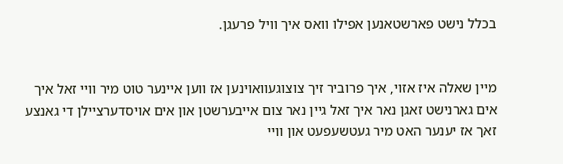בכלל נישט פארשטאנען אפילו וואס איך וויל פרעגן.


מיין שאלה איז אזוי, איך פרוביר זיך צוצוגעוואוינען אז ווען איינער טוט מיר וויי זאל איך אים גארנישט זאגן נאר איך זאל גיין נאר צום אייבערשטן און אים אויסדערציילן די גאנצע זאך אז יענער האט מיר געטשעפעט און וויי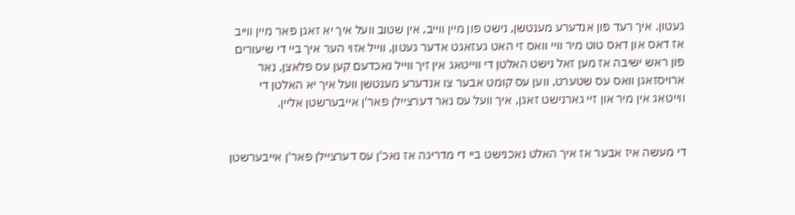געטון. איך רעד פון אנדערע מענטשן, נישט פון מיין ווייב, אין שטוב וועל איך יא זאגן פאר מיין ווייב אז דאס און דאס טוט מיר וויי וואס זי האט געזאגט אדער געטון, ווייל אזוי הער איך ביי די שיעורים פון ראש ישיבה אז מען זאל נישט האלטן די ווייטאג אין זיך ווייל נאכדעם קען עס פלאצן, נאר ארויסזאגן וואס עס שטערט, ווען עס קומט אבער צו אנדערע מענטשן וועל איך יא האלטן די ווייטאג אין מיר און זיי גארנישט זאגן, איך וועל עס נאר דערציילן פאר'ן אייבערשטן אליין.


די מעשה איז אבער אז איך האלט נאכנישט ביי די מדריגה אז נאכ'ן עס דערציילן פאר'ן אייבערשטן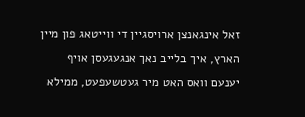זאל אינגאנצן ארויסגיין די ווייטאג פון מיין הארץ, איך בלייב נאך אנגעגעסן אויף יענעם וואס האט מיר געטשעפעט, ממילא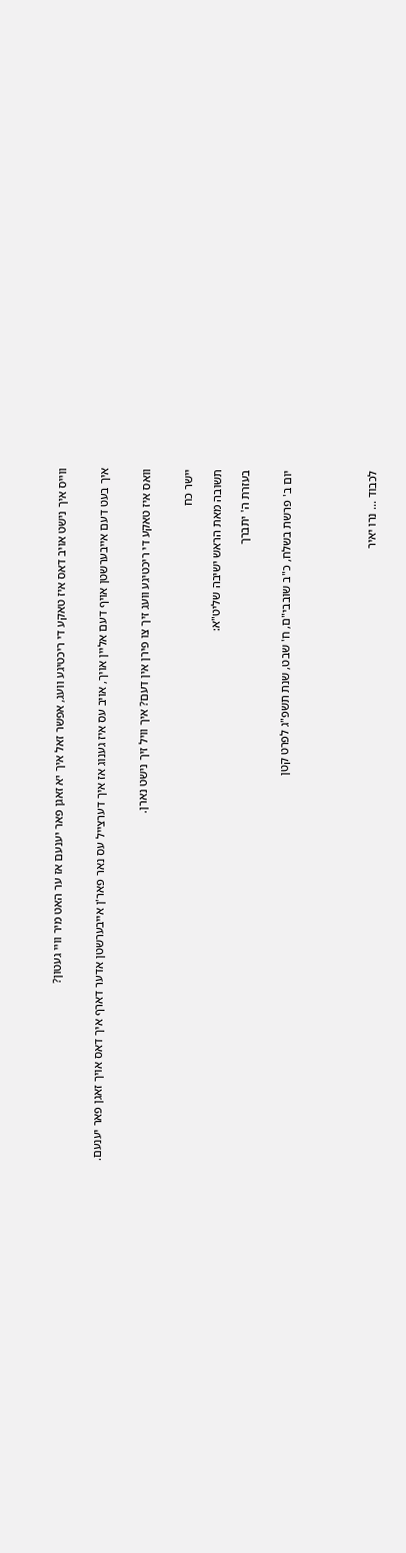ווייס איך נישט אויב דאס איז טאקע די ריכטיגע וועג, אפשר זאל איך יא זאגן פאר יענעם אז ער האט מיר וויי געטון?


איך בעט דעם אייבערשטן אויף דעם אליין אויך, אויב עס איז גענוג אז איך דערצייל עס נאר פאר'ן אייבערשטן אדער דארף איך דאס אויך זאגן פאר יענעם.


וואס איז טאקע די ריכטיגע וועג זיך צו פירן אין דעם? איך וויל זיך נישט נארן.


יישר כח

תשובה מאת הראש ישיבה שליט"א:

בעזרת ה' יתברך


יום ב' פרשת בשלח, כ"ב שובבי"ם, ח' שבט, שנת תשפ"ג לפרט קטן





לכבוד ... נרו יאיר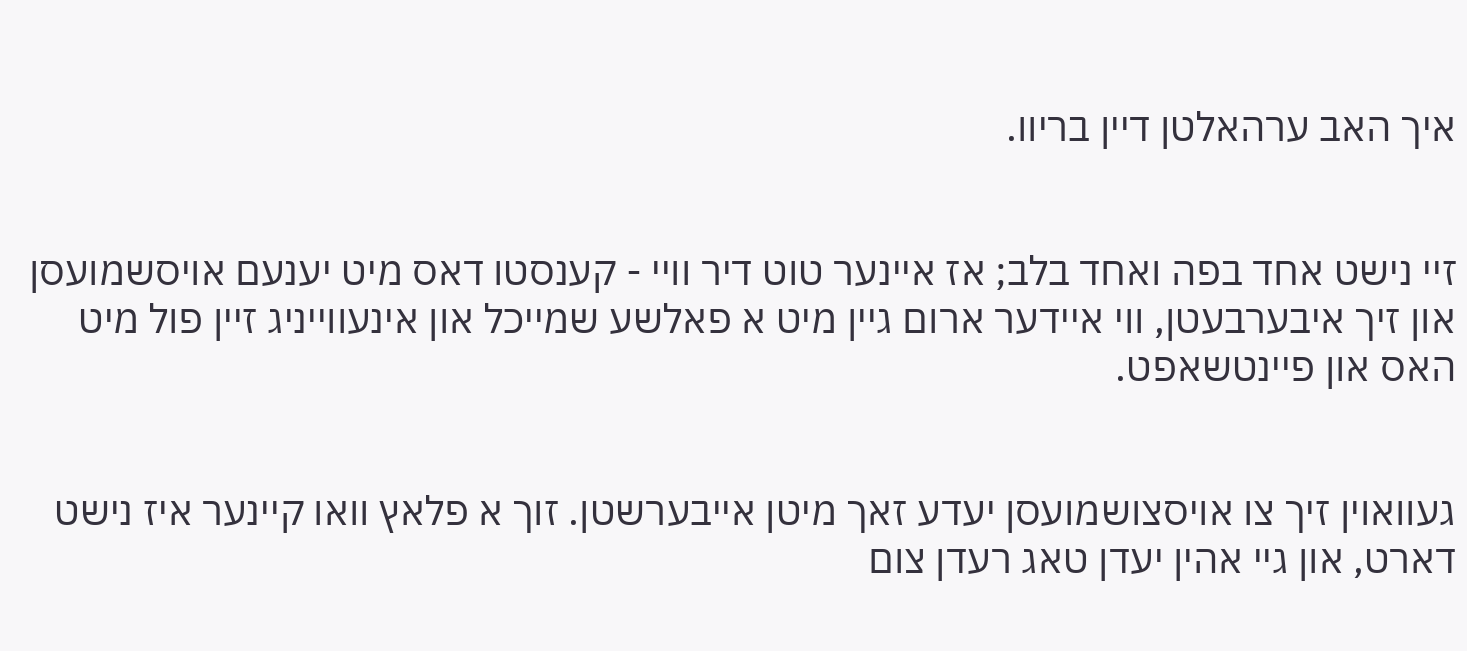איך האב ערהאלטן דיין בריוו.


זיי נישט אחד בפה ואחד בלב; אז איינער טוט דיר וויי - קענסטו דאס מיט יענעם אויסשמועסן און זיך איבערבעטן, ווי איידער ארום גיין מיט א פאלשע שמייכל און אינעווייניג זיין פול מיט האס און פיינטשאפט.


געוואוין זיך צו אויסצושמועסן יעדע זאך מיטן אייבערשטן. זוך א פלאץ וואו קיינער איז נישט דארט, און גיי אהין יעדן טאג רעדן צום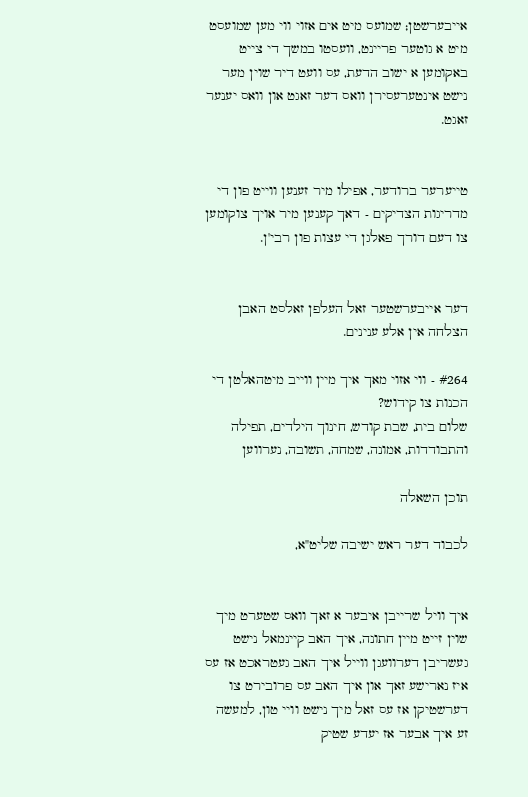אייבערשטן; שמועס מיט אים אזוי ווי מען שמועסט מיט א גוטער פריינט, וועסטו במשך די צייט באקומען א ישוב הדעת, עס וועט דיר שוין מער נישט אינטערעסירן וואס דער זאגט און וואס יענער זאגט.


טייערער ברודער, אפילו מיר זענען ווייט פון די מדריגות הצדיקים - דאך קענען מיר אויך צוקומען צו דעם דורך פאלגן די עצות פון רבי'ן.


דער אייבערשטער זאל העלפן זאלסט האבן הצלחה אין אלע ענינים.

#264 - ווי אזוי מאך איך מיין ווייב מיטהאלטן די הכנות צו קידוש?
שלום בית, שבת קודש, חינוך הילדים, תפילה והתבודדות, אמונה, שמחה, תשובה, נערווען

תוכן השאלה

לכבוד דער ראש ישיבה שליט"א,


איך וויל שרייבן איבער א זאך וואס שטערט מיך שוין זייט מיין חתונה, איך האב קיינמאל נישט געשריבן דערוועגן ווייל איך האב געטראכט אז עס איז נארישע זאך און איך האב עס פרובירט צו דערשטיקן אז עס זאל מיך נישט וויי טון, למעשה זע איך אבער אז יעדע שטיק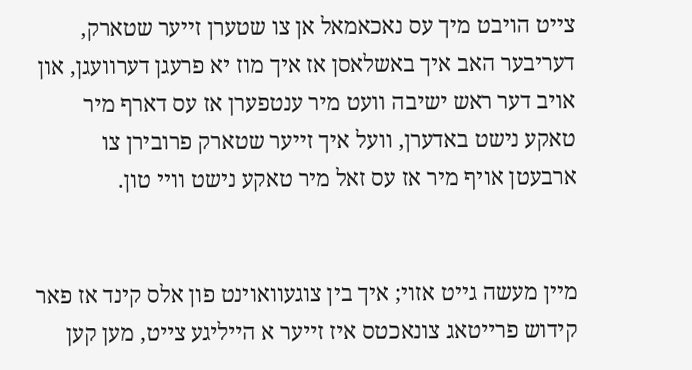צייט הויבט מיך עס נאכאמאל אן צו שטערן זייער שטארק, דעריבער האב איך באשלאסן אז איך מוז יא פרעגן דערוועגן, און אויב דער ראש ישיבה וועט מיר ענטפערן אז עס דארף מיר טאקע נישט באדערן, וועל איך זייער שטארק פרובירן צו ארבעטן אויף מיר אז עס זאל מיר טאקע נישט וויי טון.


מיין מעשה גייט אזוי; איך בין צוגעוואוינט פון אלס קינד אז פאר קידוש פרייטאג צונאכטס איז זייער א הייליגע צייט, מען קען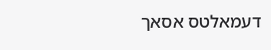דעמאלטס אסאך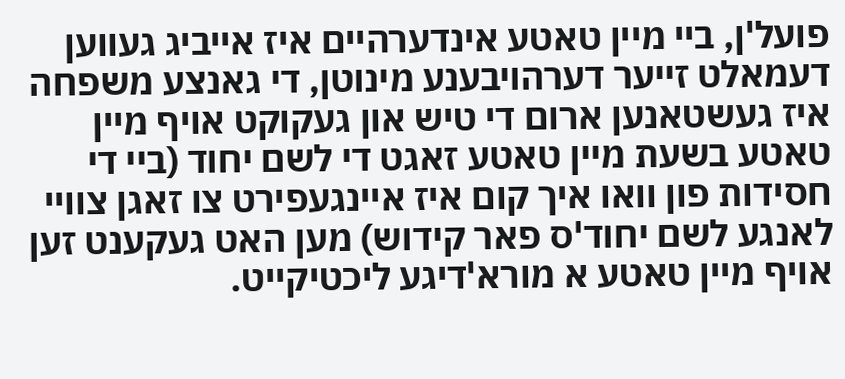פועל'ן, ביי מיין טאטע אינדערהיים איז אייביג געווען דעמאלט זייער דערהויבענע מינוטן, די גאנצע משפחה איז געשטאנען ארום די טיש און געקוקט אויף מיין טאטע בשעת מיין טאטע זאגט די לשם יחוד (ביי די חסידות פון וואו איך קום איז איינגעפירט צו זאגן צוויי לאנגע לשם יחוד'ס פאר קידוש) מען האט געקענט זען אויף מיין טאטע א מורא'דיגע ליכטיקייט.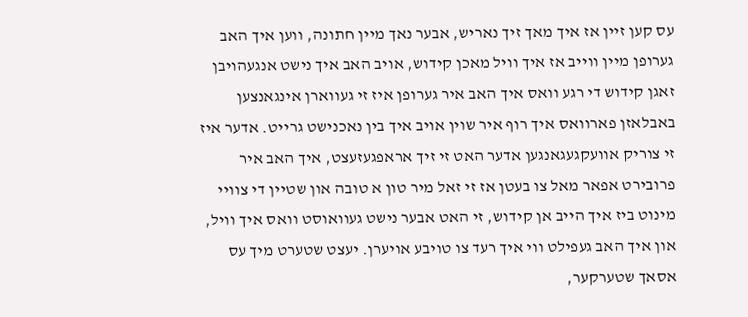עס קען זיין אז איך מאך זיך נאריש, אבער נאך מיין חתונה, ווען איך האב גערופן מיין ווייב אז איך וויל מאכן קידוש, אויב האב איך נישט אנגעהויבן זאגן קידוש די רגע וואס איך האב איר גערופן איז זי געווארן אינגאנצען באבלאזן פארוואס איך רוף איר שוין אויב איך בין נאכנישט גרייט. אדער איז זי צוריק אוועקגעגאנגען אדער האט זי זיך אראפגעזעצט, איך האב איר פרובירט אפאר מאל צו בעטן אז זי זאל מיר טון א טובה און שטיין די צוויי מינוט ביז איך הייב אן קידוש, זי האט אבער נישט געוואוסט וואס איך וויל, און איך האב געפילט ווי איך רעד צו טויבע אויערן. יעצט שטערט מיך עס אסאך שטערקער,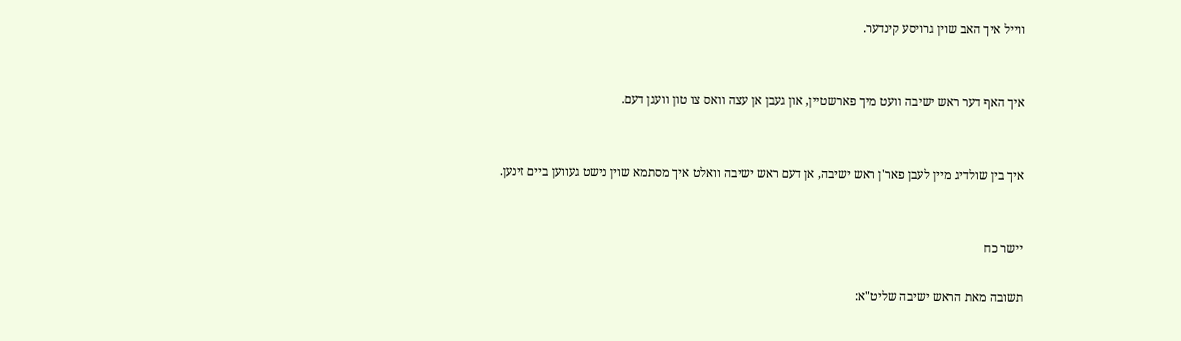ווייל איך האב שוין גרויסע קינדער.


איך האף דער ראש ישיבה וועט מיך פארשטיין, און געבן אן עצה וואס צו טון וועגן דעם.


איך בין שולדיג מיין לעבן פאר'ן ראש ישיבה, אן דעם ראש ישיבה וואלט איך מסתמא שוין נישט געווען ביים זינען.


יישר כח

תשובה מאת הראש ישיבה שליט"א: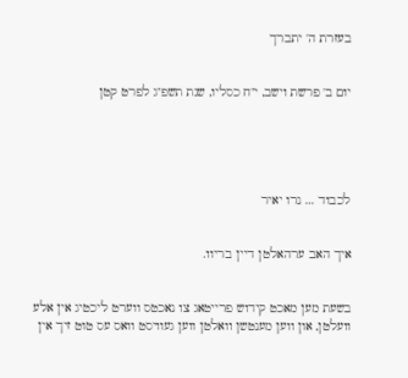בעזרת ה' יתברך


יום ב' פרשת וישב, י"ח כסליו, שנת תשפ"ג לפרט קטן





לכבוד ... נרו יאיר


איך האב ערהאלטן דיין בריוו.


בשעת מען מאכט קידוש פרייטאג צו נאכטס ווערט ליכטיג אין אלע וועלטן, און ווען מענטשן וואלטן ווען געוויסט וואס עס טוט זיך אין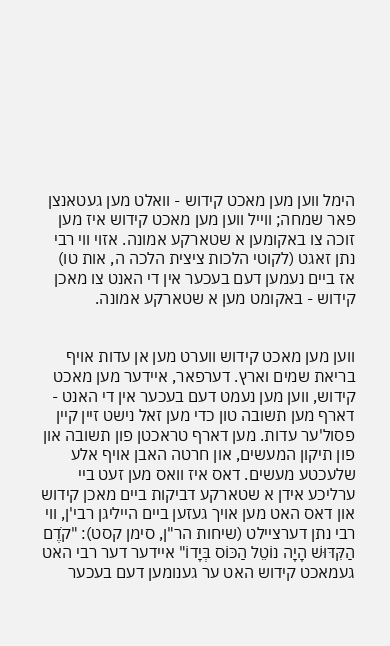הימל ווען מען מאכט קידוש - וואלט מען געטאנצן פאר שמחה; ווייל ווען מען מאכט קידוש איז מען זוכה צו באקומען א שטארקע אמונה. אזוי ווי רבי נתן זאגט (לקוטי הלכות ציצית הלכה ה, אות טו) אז ביים נעמען דעם בעכער אין די האנט צו מאכן קידוש - באקומט מען א שטארקע אמונה.


ווען מען מאכט קידוש ווערט מען אן עדות אויף בריאת שמים וארץ. דערפאר, איידער מען מאכט קידוש, ווען מען נעמט דעם בעכער אין די האנט - דארף מען תשובה טון כדי מען זאל נישט זיין קיין פסול'ער עדות. מען דארף טראכטן פון תשובה און פון תיקון המעשים, און חרטה האבן אויף אלע שלעכטע מעשים. דאס איז וואס מען זעט ביי ערליכע אידן א שטארקע דביקות ביים מאכן קידוש און דאס האט מען אויך געזען ביים הייליגן רבי'ן, ווי רבי נתן דערציילט (שיחות הר"ן, סימן קסט): "קֹדֶם הַקִּדּוּשׁ הָיָה נוֹטֵל הַכּוֹס בְּיָדוֹ" איידער דער רבי האט געמאכט קידוש האט ער גענומען דעם בעכער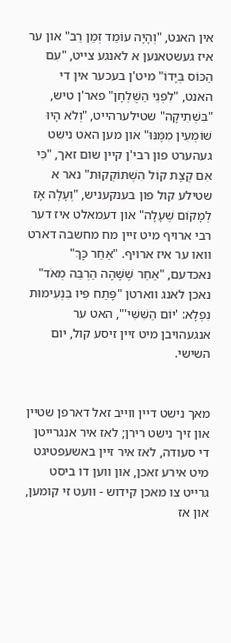אין האנט, "וְהָיָה עוֹמֵד זְמַן רַב" און ער איז געשטאנען א לאנגע צייט, "עִם הַכּוֹס בְּיָדוֹ" מיט'ן בעכער אין די האנט, "לִפְנֵי הַשֻּׁלְחָן" פאר'ן טיש, "בִּשְׁתִיקָה" שטילערהייט, "וְלֹא הָיוּ שׁוֹמְעִין מִמֶּנּוּ" און מען האט נישט געהערט פון רבי'ן קיין שום זאך, "כִּי אִם קְצָת קוֹל הִשְׁתּוֹקְקוּת" נאר א שטילע קול פון בענקעניש, "וְעָלָה אָז לְמָקוֹם שֶׁעָלָה" און דעמאלט איז דער רבי ארויף מיט זיין מח מחשבה דארט וואו ער איז ארויף. "אַחַר כָּךְ" נאכדעם, "אַחַר שֶׁשָּׁהָה הַרְבֵּה מְאֹד" נאכן לאנג ווארטן "פָּתַח פִּיו בִּנְעִימוּת נִפְלָא: 'יוֹם הַשִּׁשִּׁי'", האט ער אנגעהויבן מיט זיין זיסע קול, יום השישי.


מאך נישט דיין ווייב זאל דארפן שטיין און זיך נישט רירן; לאז איר אנגרייטן די סעודה, לאז איר זיין באשעפטיגט מיט אירע זאכן, און ווען דו ביסט גרייט צו מאכן קידוש - וועט זי קומען, און אז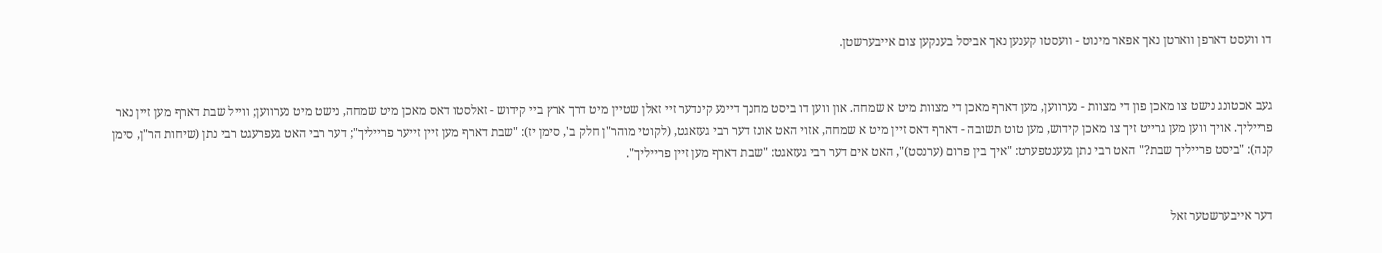דו וועסט דארפן ווארטן נאך אפאר מינוט - וועסטו קענען נאך אביסל בענקען צום אייבערשטן.


געב אכטונג נישט צו מאכן פון די מצוות - נערווען, מען דארף מאכן די מצוות מיט א שמחה. און ווען דו ביסט מחנך דיינע קינדער זיי זאלן שטיין מיט דרך ארץ ביי קידוש - זאלסטו דאס מאכן מיט שמחה, נישט מיט נערווען; ווייל שבת דארף מען זיין נאר פרייליך. אויך ווען מען גרייט זיך צו מאכן קידוש, מען טוט תשובה - דארף דאס זיין מיט א שמחה, אזוי האט אונז דער רבי געזאגט, (לקוטי מוהר"ן חלק ב', סימן יז): "שבת דארף מען זיין זייער פרייליך"; דער רבי האט געפרעגט רבי נתן (שיחות הר"ן, סימן קנה): "ביסט פרייליך שבת?" האט רבי נתן געענטפערט: "איך בין פרום (ערנסט)", האט אים דער רבי געזאגט: "שבת דארף מען זיין פרייליך".


דער אייבערשטער זאל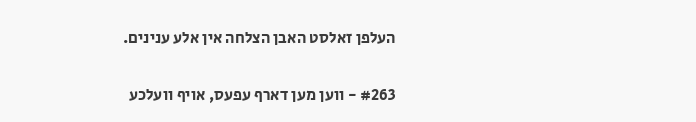העלפן זאלסט האבן הצלחה אין אלע ענינים.

#263 - ווען מען דארף עפעס, אויף וועלכע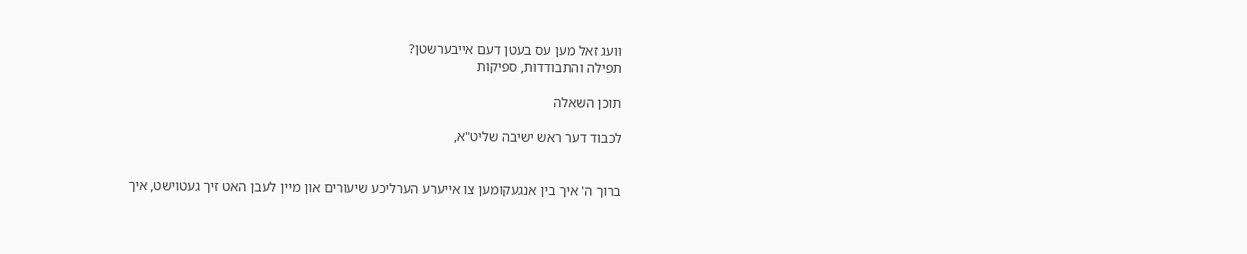וועג זאל מען עס בעטן דעם אייבערשטן?
תפילה והתבודדות, ספיקות

תוכן השאלה

לכבוד דער ראש ישיבה שליט"א,


ברוך ה' איך בין אנגעקומען צו אייערע הערליכע שיעורים און מיין לעבן האט זיך געטוישט, איך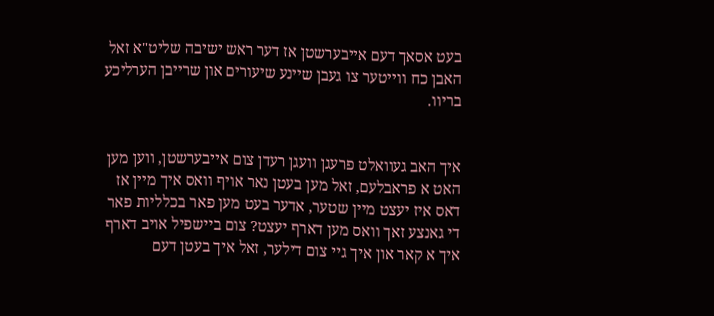בעט אסאך דעם אייבערשטן אז דער ראש ישיבה שליט"א זאל האבן כח ווייטער צו געבן שיינע שיעורים און שרייבן הערליכע בריוו.


איך האב געוואלט פרעגן וועגן רעדן צום אייבערשטן, ווען מען האט א פראבלעם, זאל מען בעטן נאר אויף וואס איך מיין אז דאס איז יעצט מיין שטער, אדער בעט מען פאר בכלליות פאר די גאנצע זאך וואס מען דארף יעצט? צום ביישפיל אויב דארף איך א קאר און איך גיי צום דילער, זאל איך בעטן דעם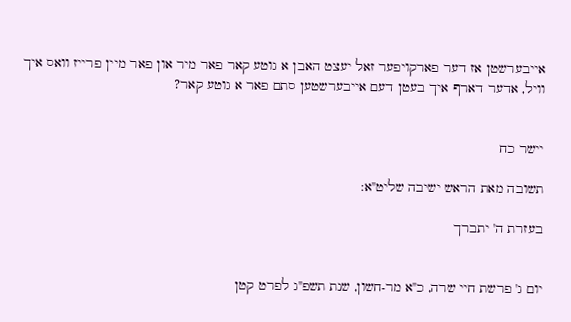אייבערשטן אז דער פארקויפער זאל יעצט האבן א גוטע קאר פאר מיר און פאר מיין פרייז וואס איך וויל, אדער דארף איך בעטן דעם אייבערשטען סתם פאר א גוטע קאר?


יישר כח

תשובה מאת הראש ישיבה שליט"א:

בעזרת ה' יתברך


יום ג' פרשת חיי שרה, כ"א מר-חשון, שנת תשפ"ג לפרט קטן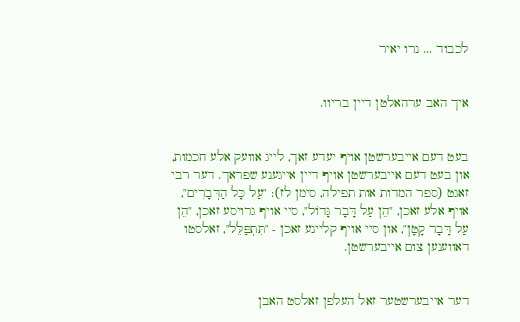לכבוד ... נרו יאיר


איך האב ערהאלטן דיין בריוו.


בעט דעם אייבערשטן אויף יעדע זאך, לייג אוועק אלע חכמות, און בעט דעם אייבערשטן אויף דיין אייגענע שפראך. דער רבי זאגט (ספר המדות אות תפילה, סימן לז): "עַל כָּל הַדְּבָרִים", אויף אלע זאכן, "הֵן עַל דָּבָר גָּדוֹל", סיי אויף גרויסע זאכן, "הֵן עַל דָּבָר קָטָן", און סיי אויף קליינע זאכן - "תִּתְפַּלֵּל", זאלסטו דאווענען צום אייבערשטן.


דער אייבערשטער זאל העלפן זאלסט האבן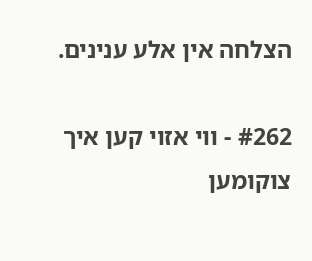הצלחה אין אלע ענינים.

#262 - ווי אזוי קען איך צוקומען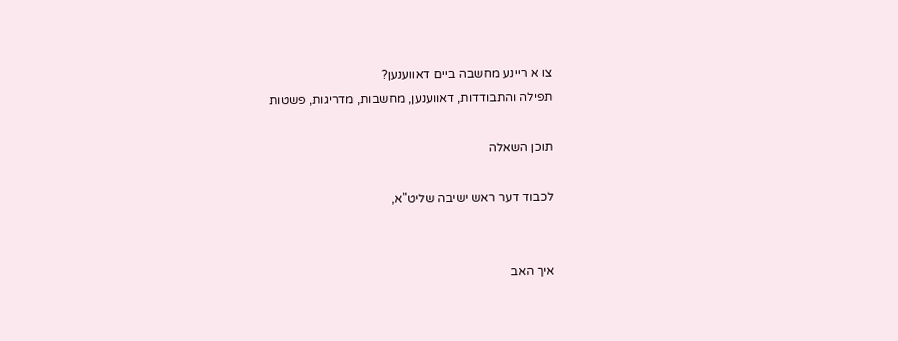צו א ריינע מחשבה ביים דאווענען?
תפילה והתבודדות, דאווענען, מחשבות, מדריגות, פשטות

תוכן השאלה

לכבוד דער ראש ישיבה שליט"א,


איך האב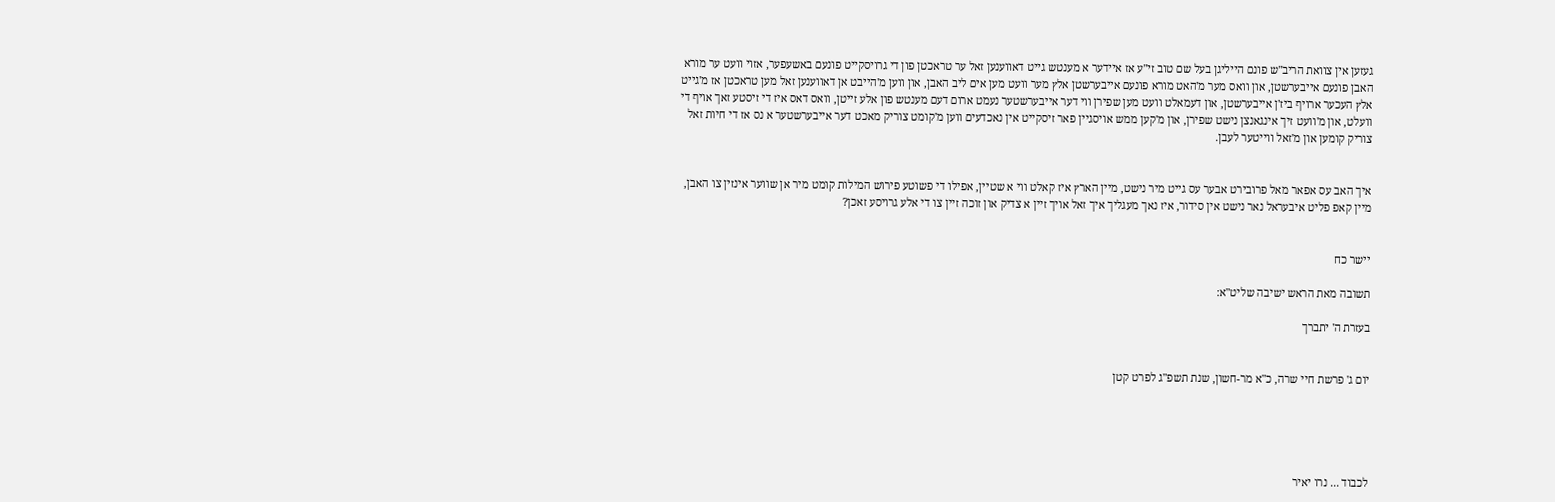געזען אין צוואת הריב"ש פונם הייליגן בעל שם טוב זי"ע אז איידער א מענטש גייט דאווענען זאל ער טראכטן פון די גרויסקייט פונעם באשעפער, אזוי וועט ער מורא האבן פונעם אייבערשטן, און וואס מער מ'האט מורא פונעם אייבערשטן אלץ מער וועט מען אים ליב האבן, און ווען מ'הייבט אן דאווענען זאל מען טראכטן אז מ'גייט אלץ העכער ארויף ביז'ן אייבערשטן, און דעמאלט וועט מען שפירן ווי דער אייבערשטער נעמט ארום דעם מענטש פון אלע זייטן, וואס דאס איז די זיסטע זאך אויף די וועלט, און מ'וועט זיך אינגאנצן נישט שפירן, און מ'קען ממש אויסגיין פאר זיסקייט אין נאכדעים ווען מ'קומט צוריק מאכט דער אייבערשטער א נס אז די חיות זאל צוריק קומען און מ'זאל ווייטער לעבן.


איך האב עס אפאר מאל פרובירט אבער עס גייט מיר נישט, מיין הארץ איז קאלט ווי א שטיין, אפילו די פשוטע פירוש המילות קומט מיר אן שווער אינזין צו האבן, מיין קאפ פליט איבעראל נאר נישט אין סידור, איז נאך מעגליך איך זאל אויך זיין א צדיק און זוכה זיין צו די אלע גרויסע זאכן?


יישר כח

תשובה מאת הראש ישיבה שליט"א:

בעזרת ה' יתברך


יום ג' פרשת חיי שרה, כ"א מר-חשון, שנת תשפ"ג לפרט קטן





לכבוד ... נרו יאיר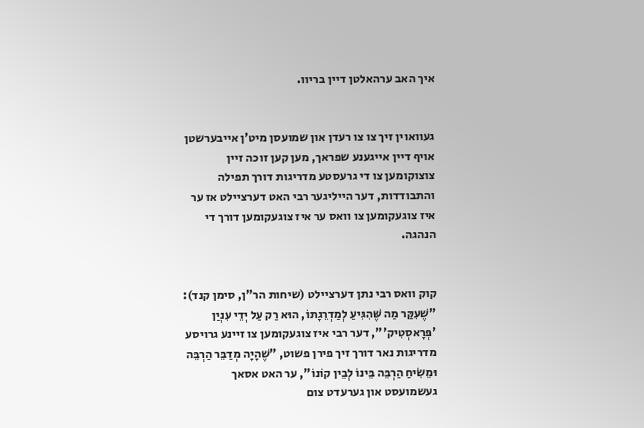איך האב ערהאלטן דיין בריוו.


געוואוין זיך צו צו רעדן און שמועסן מיט'ן אייבערשטן אויף דיין אייגענע שפראך, מען קען זוכה זיין צוצוקומען צו די גרעסטע מדריגות דורך תפילה והתבודדות, דער הייליגער רבי האט דערציילט אז ער איז צוגעקומען צו וואס ער איז צוגעקומען דורך די הנהגה.


קוק וואס רבי נתן דערציילט (שיחות הר"ן, סימן קנד): "שֶׁעִקַּר מַה שֶּׁהִגִּיעַ לְמַדְרֵגָתוֹ, הוּא רַק עַל יְדֵי עִנְיַן 'פְּרָאסְטִיק'", דער רבי איז צוגעקומען צו זיינע גרויסע מדריגות נאר דורך זיך פירן פשוט, "שֶׁהָיָה מְדַבֵּר הַרְבֵּה וּמֵשִׂיחַ הַרְבֵּה בֵּינוֹ לְבֵין קוֹנוֹ", ער האט אסאך געשמועסט און גערעדט צום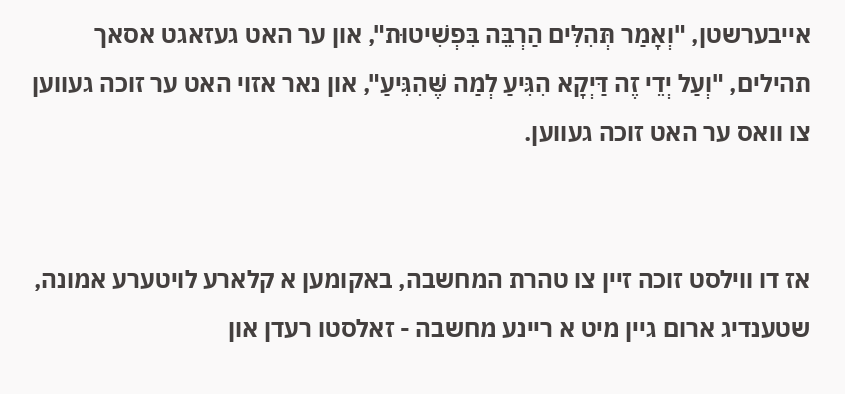אייבערשטן, "וְאָמַר תְּהִלִּים הַרְבֵּה בִּפְשִׁיטוּת", און ער האט געזאגט אסאך תהילים, "וְעַל יְדֵי זֶה דַּיְקָא הִגִּיעַ לְמַה שֶּׁהִגִּיעַ", און נאר אזוי האט ער זוכה געווען צו וואס ער האט זוכה געווען.


אז דו ווילסט זוכה זיין צו טהרת המחשבה, באקומען א קלארע לויטערע אמונה, שטענדיג ארום גיין מיט א ריינע מחשבה - זאלסטו רעדן און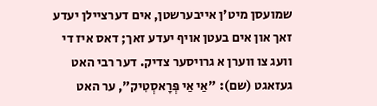שמועסן מיט'ן אייבערשטן, אים דערציילן יעדע זאך און אים בעטן אויף יעדע זאך; דאס איז די וועג צו ווערן א גרויסער צדיק. דער רבי האט געזאגט (שם): "אַי אַי פְּרָאסְטִיק", ער האט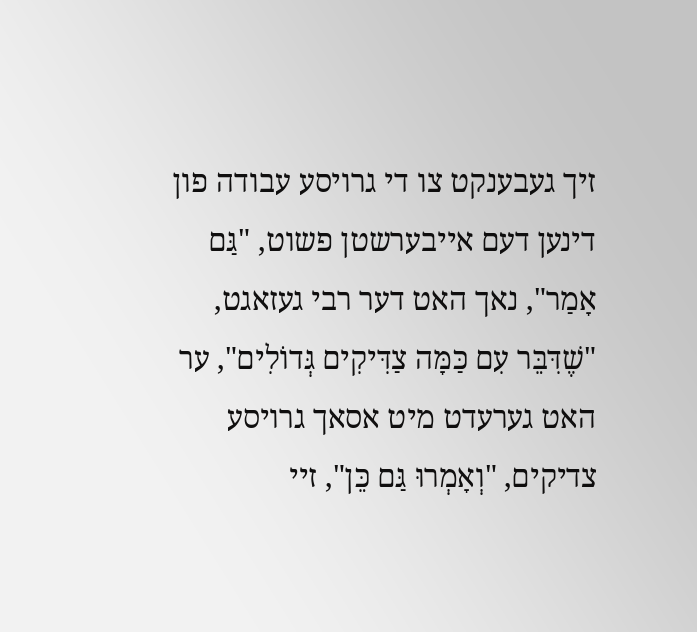זיך געבענקט צו די גרויסע עבודה פון דינען דעם אייבערשטן פשוט, "גַּם אָמַר", נאך האט דער רבי געזאגט, "שֶׁדִּבֵּר עִם כַּמָּה צַדִּיקִים גְּדוֹלִים", ער האט גערעדט מיט אסאך גרויסע צדיקים, "וְאָמְרוּ גַּם כֵּן", זיי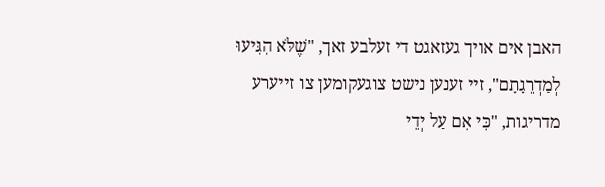האבן אים אויך געזאגט די זעלבע זאך, "שֶׁלֹּא הִגִּיעוּ לְמַדְרֵגָתָם", זיי זענען נישט צוגעקומען צו זייערע מדריגות, "כִּי אִם עַל יְדֵי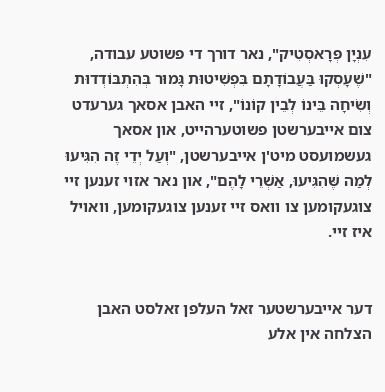עִנְיָן פְּרָאסְטִיק", נאר דורך די פשוטע עבודה, "שֶׁעָסְקוּ בַּעֲבוֹדָתָם בִּפְשִׁיטוּת גָּמוּר בְּהִתְבּוֹדְדוּת וְשִׂיחָה בֵּינוֹ לְבֵין קוֹנוֹ", זיי האבן אסאך גערעדט צום אייבערשטן פשוטערהייט, און אסאך געשמועסט מיט'ן אייבערשטן, "וְעַל יְדֵי זֶה הִגִּיעוּ לְמַה שֶּׁהִגִּיעוּ, אַשְׁרֵי לָהֶם", און נאר אזוי זענען זיי צוגעקומען צו וואס זיי זענען צוגעקומען, וואויל איז זיי.


דער אייבערשטער זאל העלפן זאלסט האבן הצלחה אין אלע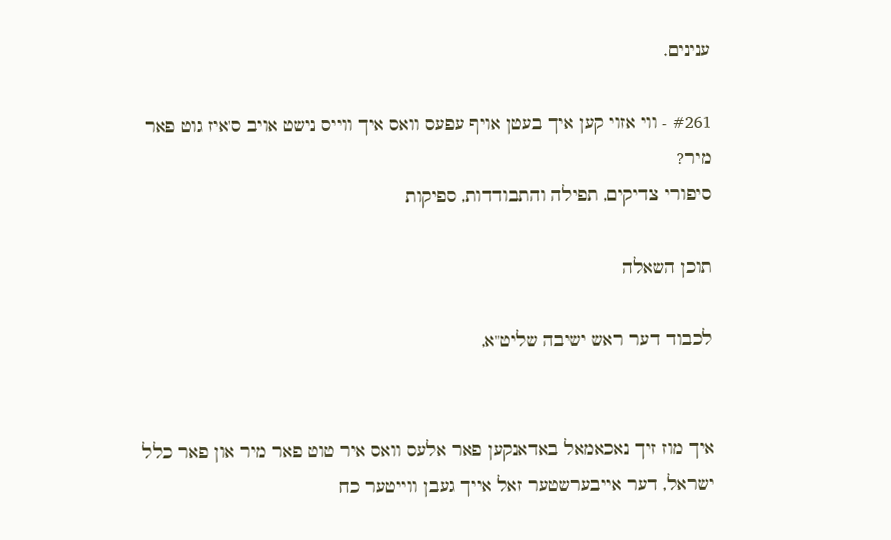ענינים.

#261 - ווי אזוי קען איך בעטן אויף עפעס וואס איך ווייס נישט אויב ס'איז גוט פאר מיר?
סיפורי צדיקים, תפילה והתבודדות, ספיקות

תוכן השאלה

לכבוד דער ראש ישיבה שליט"א,


איך מוז זיך נאכאמאל באדאנקען פאר אלעס וואס איר טוט פאר מיר און פאר כלל ישראל, דער אייבערשטער זאל אייך געבן ווייטער כח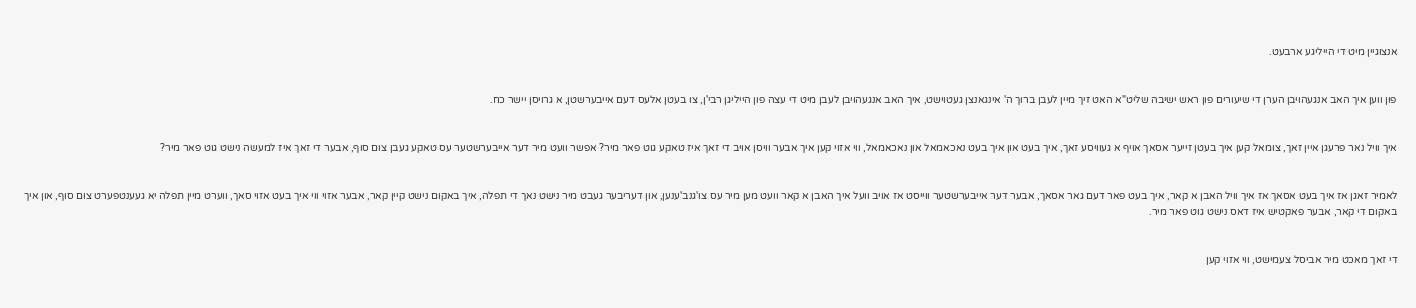אנצוגיין מיט די הייליגע ארבעט.


פון ווען איך האב אנגעהויבן הערן די שיעורים פון ראש ישיבה שליט"א האט זיך מיין לעבן ברוך ה' אינגאנצן געטוישט, איך האב אנגעהויבן לעבן מיט די עצה פון הייליגן רבי'ן, צו בעטן אלעס דעם אייבערשטן, א גרויסן יישר כח.


איך וויל נאר פרעגן איין זאך, צומאל קען איך בעטן זייער אסאך אויף א געוויסע זאך, איך בעט און איך בעט נאכאמאל און נאכאמאל, ווי אזוי קען איך אבער וויסן אויב די זאך איז טאקע גוט פאר מיר? אפשר וועט מיר דער אייבערשטער עס טאקע געבן צום סוף, אבער די זאך איז למעשה נישט גוט פאר מיר?


לאמיר זאגן אז איך בעט אסאך אז איך וויל האבן א קאר, איך בעט פאר דעם גאר אסאך, אבער דער אייבערשטער ווייסט אז אויב וועל איך האבן א קאר וועט מען מיר עס צו'גנב'ענען, און דעריבער געבט מיר נישט נאך די תפלה, איך באקום נישט קיין קאר, אבער אזוי ווי איך בעט אזוי סאך, ווערט מיין תפלה יא געענטפערט צום סוף, און איך באקום די קאר, אבער פאקטיש איז דאס נישט גוט פאר מיר.


די זאך מאכט מיר אביסל צעמישט, ווי אזוי קען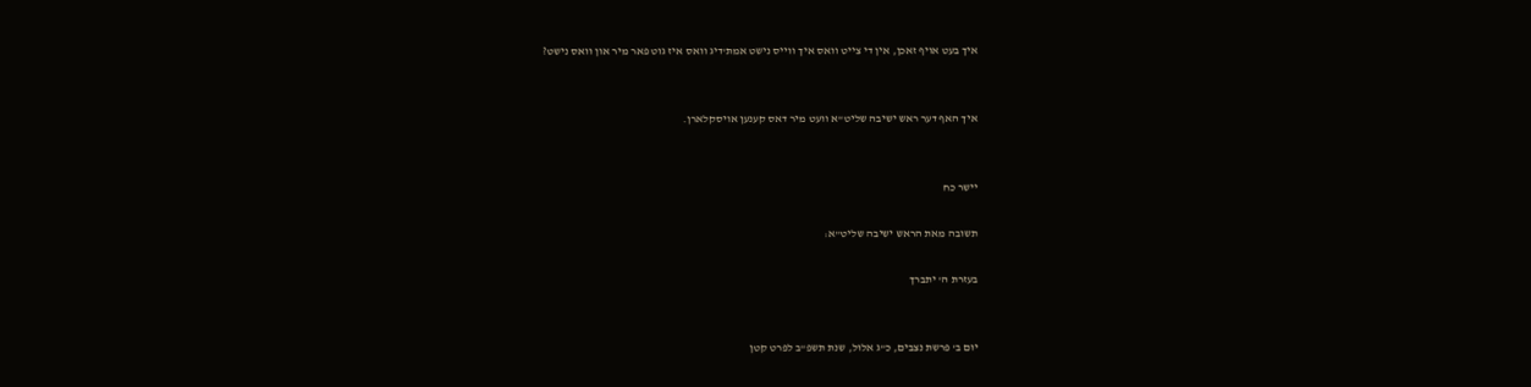איך בעט אויף זאכן, אין די צייט וואס איך ווייס נישט אמת'דיג וואס איז גוט פאר מיר און וואס נישט?


איך האף דער ראש ישיבה שליט"א וועט מיר דאס קענען אויסקלארן.


יישר כח

תשובה מאת הראש ישיבה שליט"א:

בעזרת ה' יתברך


יום ב' פרשת נצבים, כ"ג אלול, שנת תשפ"ב לפרט קטן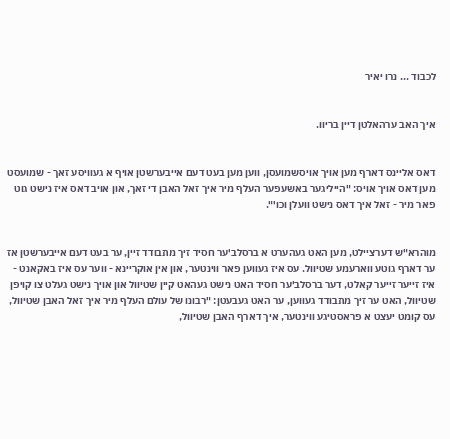לכבוד ... נרו יאיר


איך האב ערהאלטן דיין בריוו.


דאס אליינס דארף מען אויך אויסשמועסן, ווען מען בעט דעם אייבערשטן אויף א געוויסע זאך - שמועסט מען דאס אויך אויס: "הייליגער באשעפער העלף מיר איך זאל האבן די זאך, און אויב דאס איז נישט גוט פאר מיר - זאל איך דאס נישט וועלן וכו'".


מוהרא"ש דערציילט, מען האט געהערט א ברסלב'ער חסיד זיך מתבודד זיין, ער בעט דעם אייבערשטן אז ער דארף גוטע ווארעמע שטיוול. עס איז געווען פאר ווינטער, און אין אוקריינא - ווער עס איז באקאנט - איז זייער זייער קאלט, דער ברסלב'ער חסיד האט נישט געהאט קיין שטיוול און אויך נישט געלט צו קויפן שטיוול, האט ער זיך מתבודד געווען, ער האט געבעטן: "רבונו של עולם העלף מיר איך זאל האבן שטיוול, עס קומט יעצט א פראסטיגע ווינטער, איך דארף האבן שטיוול,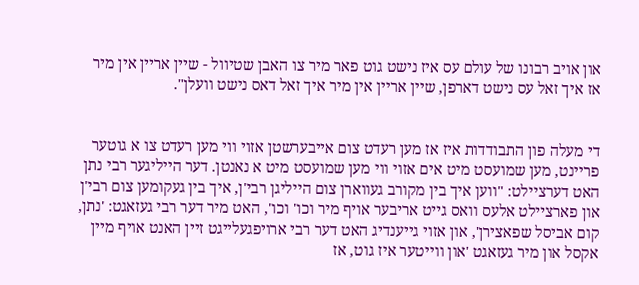און אויב רבונו של עולם עס איז נישט גוט פאר מיר צו האבן שטיוול - שיין אריין אין מיר אז איך זאל עס נישט דארפן, שיין אריין אין מיר איך זאל דאס נישט וועלן".


די מעלה פון התבודדות איז אז מען רעדט צום אייבערשטן אזוי ווי מען רעדט צו א גוטער פריינט, מען שמועסט מיט אים אזוי ווי מען שמועסט מיט א נאנטן. דער הייליגער רבי נתן האט דערציילט: "ווען איך בין מקורב געווארן צום הייליגן רבי'ן, איך בין געקומען צום רבי'ן און פארציילט אלעס וואס גייט אריבער אויף מיר וכו' וכו', האט מיר דער רבי געזאגט: 'נתן, קום אביסל שפאצירן', און אזוי גייענדיג האט דער רבי ארויפגעלייגט זיין האנט אויף מיין אקסל און מיר געזאגט 'און ווייטער איז גוט, אז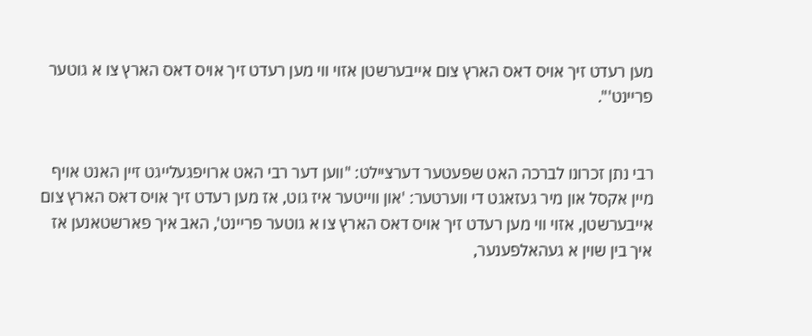מען רעדט זיך אויס דאס הארץ צום אייבערשטן אזוי ווי מען רעדט זיך אויס דאס הארץ צו א גוטער פריינט'".


רבי נתן זכרונו לברכה האט שפעטער דערציילט: "ווען דער רבי האט ארויפגעלייגט זיין האנט אויף מיין אקסל און מיר געזאגט די ווערטער: 'און ווייטער איז גוט, אז מען רעדט זיך אויס דאס הארץ צום אייבערשטן, אזוי ווי מען רעדט זיך אויס דאס הארץ צו א גוטער פריינט', האב איך פארשטאנען אז איך בין שוין א געהאלפענער,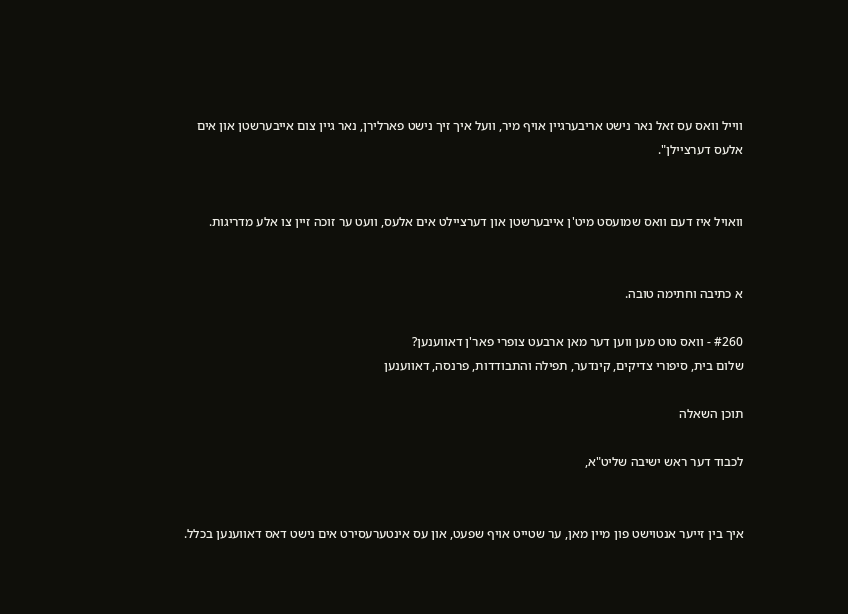ווייל וואס עס זאל נאר נישט אריבערגיין אויף מיר, וועל איך זיך נישט פארלירן, נאר גיין צום אייבערשטן און אים אלעס דערציילן".


וואויל איז דעם וואס שמועסט מיט'ן אייבערשטן און דערציילט אים אלעס, וועט ער זוכה זיין צו אלע מדריגות.


א כתיבה וחתימה טובה.

#260 - וואס טוט מען ווען דער מאן ארבעט צופרי פאר'ן דאווענען?
שלום בית, סיפורי צדיקים, קינדער, תפילה והתבודדות, פרנסה, דאווענען

תוכן השאלה

לכבוד דער ראש ישיבה שליט"א,


איך בין זייער אנטוישט פון מיין מאן, ער שטייט אויף שפעט, און עס אינטערעסירט אים נישט דאס דאווענען בכלל.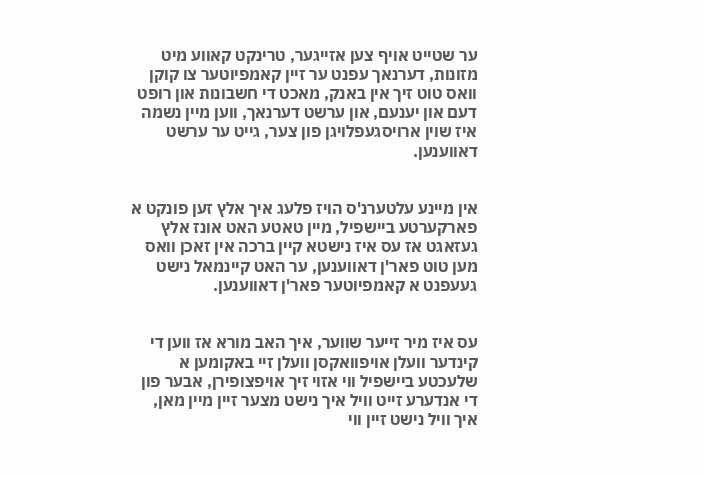ער שטייט אויף צען אזייגער, טרינקט קאווע מיט מזונות, דערנאך עפנט ער זיין קאמפיוטער צו קוקן וואס טוט זיך אין באנק, מאכט די חשבונות און רופט דעם און יענעם, און ערשט דערנאך, ווען מיין נשמה איז שוין ארויסגעפלויגן פון צער, גייט ער ערשט דאווענען.


אין מיינע עלטערנ'ס הויז פלעג איך אלץ זען פונקט א פארקערטע ביישפיל, מיין טאטע האט אונז אלץ געזאגט אז עס איז נישטא קיין ברכה אין זאכן וואס מען טוט פאר'ן דאווענען, ער האט קיינמאל נישט געעפנט א קאמפיוטער פאר'ן דאווענען.


עס איז מיר זייער שווער, איך האב מורא אז ווען די קינדער וועלן אויפוואקסן וועלן זיי באקומען א שלעכטע ביישפיל ווי אזוי זיך אויפצופירן, אבער פון די אנדערע זייט וויל איך נישט מצער זיין מיין מאן, איך וויל נישט זיין ווי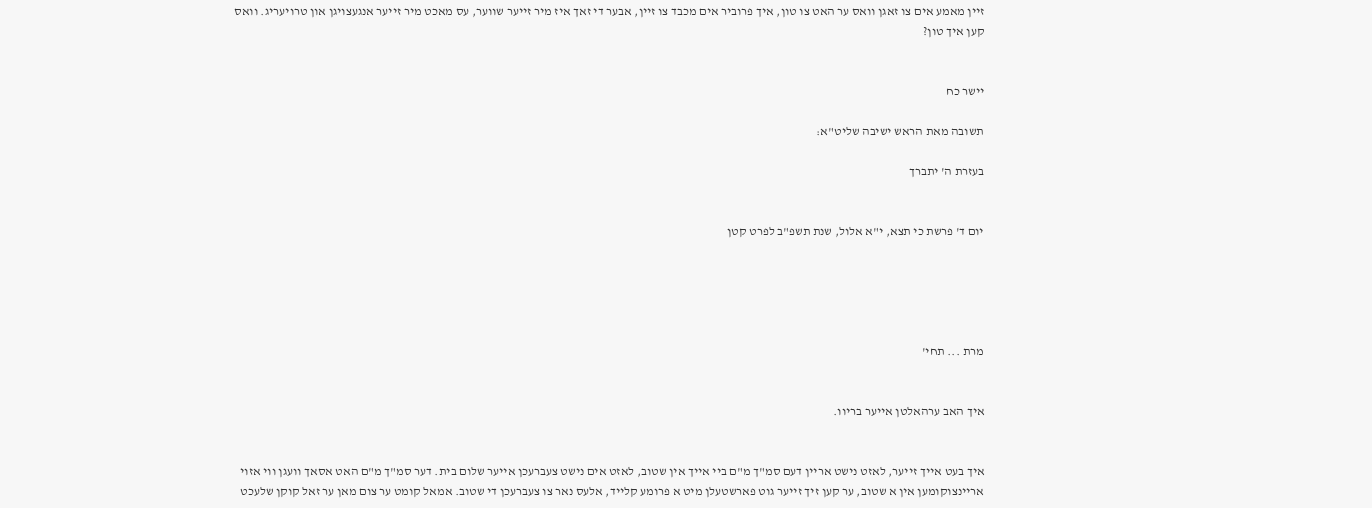זיין מאמע אים צו זאגן וואס ער האט צו טון, איך פרוביר אים מכבד צו זיין, אבער די זאך איז מיר זייער שווער, עס מאכט מיר זייער אנגעצויגן און טרויעריג. וואס קען איך טון?


יישר כח

תשובה מאת הראש ישיבה שליט"א:

בעזרת ה' יתברך


יום ד' פרשת כי תצא, י"א אלול, שנת תשפ"ב לפרט קטן





מרת ... תחי'


איך האב ערהאלטן אייער בריוו.


איך בעט אייך זייער, לאזט נישט אריין דעם סמ"ך מ"ם ביי אייך אין שטוב, לאזט אים נישט צעברעכן אייער שלום בית. דער סמ"ך מ"ם האט אסאך וועגן ווי אזוי אריינצוקומען אין א שטוב, ער קען זיך זייער גוט פארשטעלן מיט א פרומע קלייד, אלעס נאר צו צעברעכן די שטוב. אמאל קומט ער צום מאן ער זאל קוקן שלעכט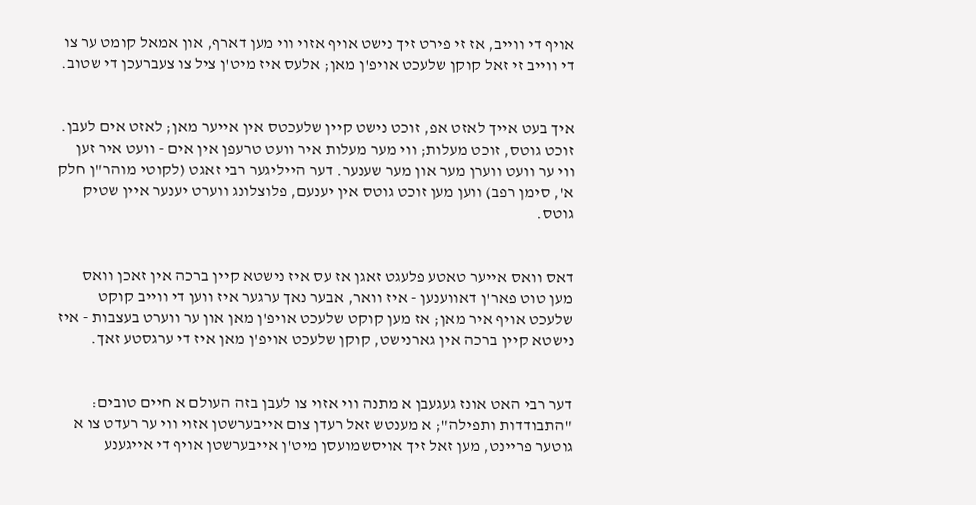אויף די ווייב, אז זי פירט זיך נישט אויף אזוי ווי מען דארף, און אמאל קומט ער צו די ווייב זי זאל קוקן שלעכט אויפ'ן מאן; אלעס איז מיט'ן ציל צו צעברעכן די שטוב.


איך בעט אייך לאזט אפ, זוכט נישט קיין שלעכטס אין אייער מאן; לאזט אים לעבן. זוכט גוטס, זוכט מעלות; ווי מער מעלות איר וועט טרעפן אין אים - וועט איר זען ווי ער וועט ווערן מער און מער שענער. דער הייליגער רבי זאגט (לקוטי מוהר"ן חלק א', סימן רפב) ווען מען זוכט גוטס אין יענעם, פלוצלונג ווערט יענער איין שטיק גוטס.


דאס וואס אייער טאטע פלעגט זאגן אז עס איז נישטא קיין ברכה אין זאכן וואס מען טוט פאר'ן דאווענען - איז וואר, אבער נאך ערגער איז ווען די ווייב קוקט שלעכט אויף איר מאן; אז מען קוקט שלעכט אויפ'ן מאן און ער ווערט בעצבות - איז נישטא קיין ברכה אין גארנישט, קוקן שלעכט אויפ'ן מאן איז די ערגסטע זאך.


דער רבי האט אונז געגעבן א מתנה ווי אזוי צו לעבן בזה העולם א חיים טובים: "התבודדות ותפילה"; א מענטש זאל רעדן צום אייבערשטן אזוי ווי ער רעדט צו א גוטער פריינט, מען זאל זיך אויסשמועסן מיט'ן אייבערשטן אויף די אייגענע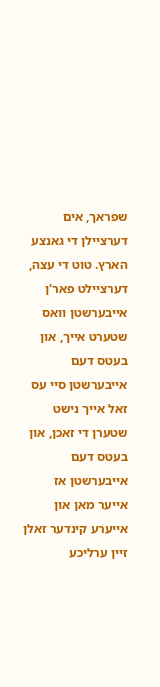שפראך, אים דערציילן די גאנצע הארץ. טוט די עצה, דערציילט פאר'ן אייבערשטן וואס שטערט אייך, און בעטס דעם אייבערשטן סיי עס זאל אייך נישט שטערן די זאכן, און בעטס דעם אייבערשטן אז אייער מאן און אייערע קינדער זאלן זיין ערליכע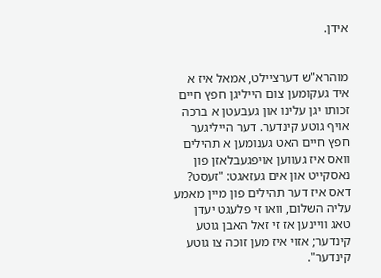אידן.


מוהרא"ש דערציילט, אמאל איז א איד געקומען צום הייליגן חפץ חיים זכותו יגן עלינו און געבעטן א ברכה אויף גוטע קינדער. דער הייליגער חפץ חיים האט גענומען א תהילים וואס איז געווען אויפגעבלאזן פון נאסקייט און אים געזאגט: "זעסט? דאס איז דער תהילים פון מיין מאמע עליה השלום, וואו זי פלעגט יעדן טאג וויינען אז זי זאל האבן גוטע קינדער; אזוי איז מען זוכה צו גוטע קינדער".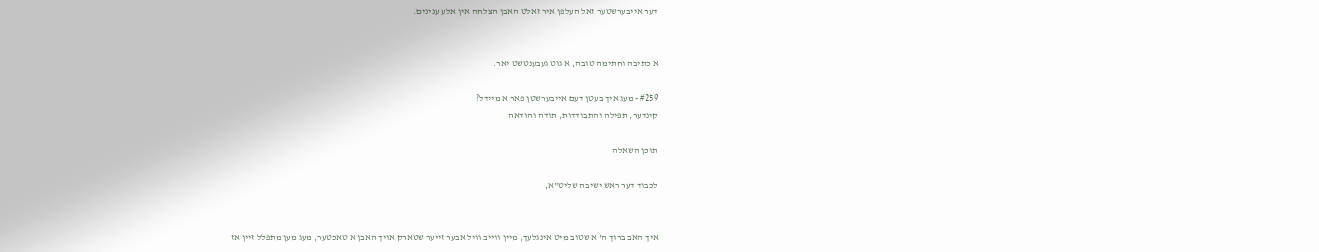דער אייבערשטער זאל העלפן איר זאלט האבן הצלחה אין אלע ענינים.


א כתיבה וחתימה טובה, א גוט געבענטשט יאר.

#259 - מעג איך בעטן דעם אייבערשטן פאר א מיידל?
קינדער, תפילה והתבודדות, תודה והודאה

תוכן השאלה

לכבוד דער ראש ישיבה שליט"א,


איך האב ברוך ה' א שטוב מיט אינגלעך, מיין ווייב וויל אבער זייער שטארק אויך האבן א טאכטער, מעג מען מתפלל זיין אז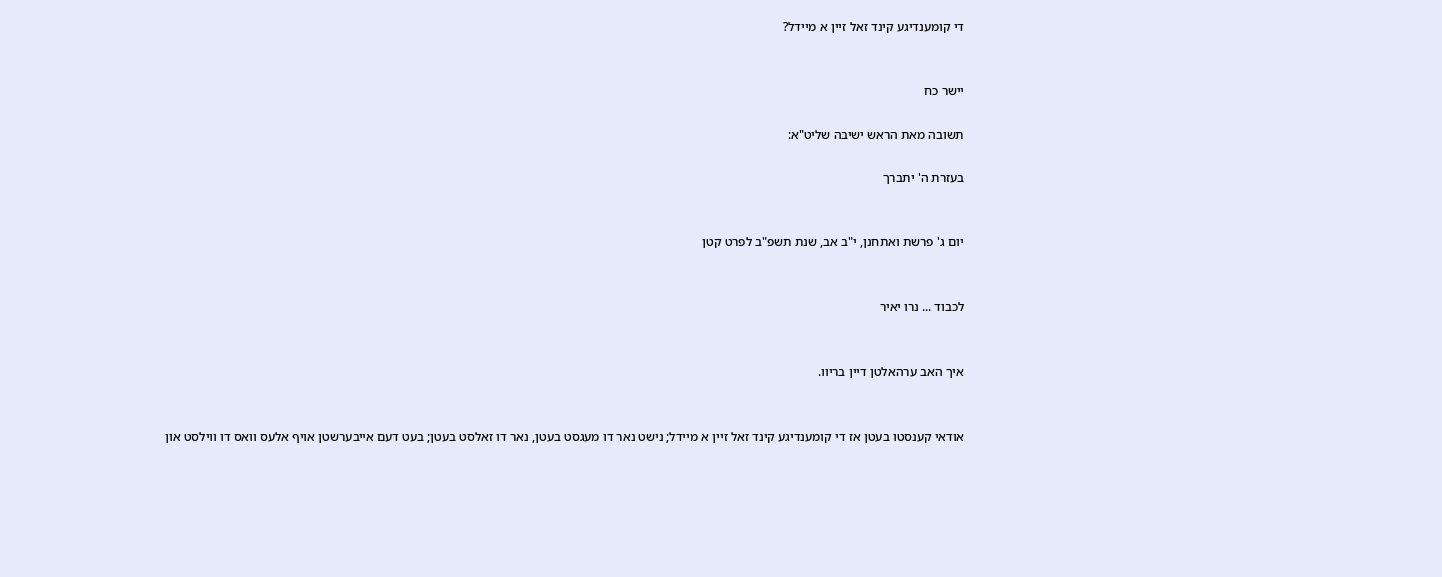די קומענדיגע קינד זאל זיין א מיידל?


יישר כח

תשובה מאת הראש ישיבה שליט"א:

בעזרת ה' יתברך


יום ג' פרשת ואתחנן, י"ב אב, שנת תשפ"ב לפרט קטן


לכבוד ... נרו יאיר


איך האב ערהאלטן דיין בריוו.


אודאי קענסטו בעטן אז די קומענדיגע קינד זאל זיין א מיידל; נישט נאר דו מעגסט בעטן, נאר דו זאלסט בעטן; בעט דעם אייבערשטן אויף אלעס וואס דו ווילסט און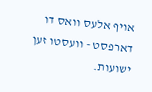אויף אלעס וואס דו דארפסט - וועסטו זען ישועות.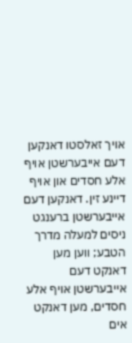אויך זאלסטו דאנקען דעם אייבערשטן אויף אלע חסדים און אויף דיינע זין. דאנקען דעם אייבערשטן ברענגט ניסים למעלה מדרך הטבע; ווען מען דאנקט דעם אייבערשטן אויף אלע חסדים, מען דאנקט אים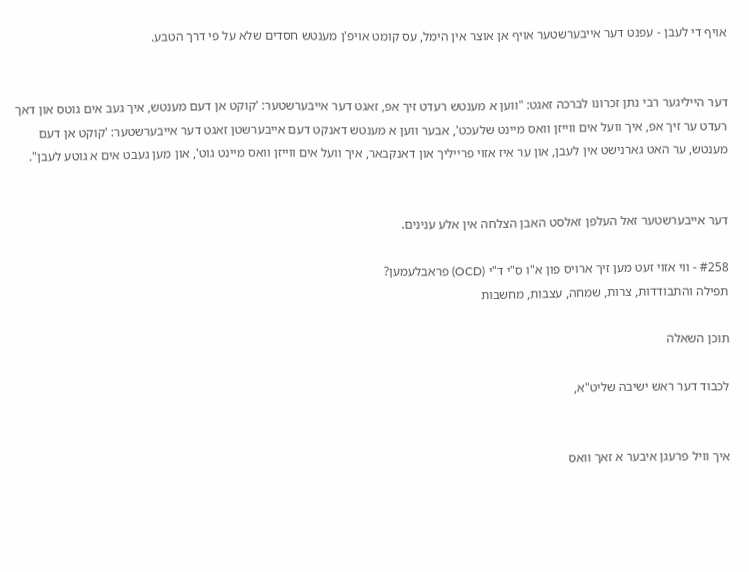אויף די לעבן - עפנט דער אייבערשטער אויף אן אוצר אין הימל, עס קומט אויפ'ן מענטש חסדים שלא על פי דרך הטבע.


דער הייליגער רבי נתן זכרונו לברכה זאגט: "ווען א מענטש רעדט זיך אפ, זאגט דער אייבערשטער: 'קוקט אן דעם מענטש, איך געב אים גוטס און דאך רעדט ער זיך אפ, איך וועל אים ווייזן וואס מיינט שלעכט', אבער ווען א מענטש דאנקט דעם אייבערשטן זאגט דער אייבערשטער: 'קוקט אן דעם מענטש, ער האט גארנישט אין לעבן, און ער איז אזוי פרייליך און דאנקבאר, איך וועל אים ווייזן וואס מיינט גוט', און מען געבט אים א גוטע לעבן".


דער אייבערשטער זאל העלפן זאלסט האבן הצלחה אין אלע ענינים.

#258 - ווי אזוי זעט מען זיך ארויס פון א"ו ס"י ד"י (OCD) פראבלעמען?
תפילה והתבודדות, צרות, שמחה, עצבות, מחשבות

תוכן השאלה

לכבוד דער ראש ישיבה שליט"א,


איך וויל פרעגן איבער א זאך וואס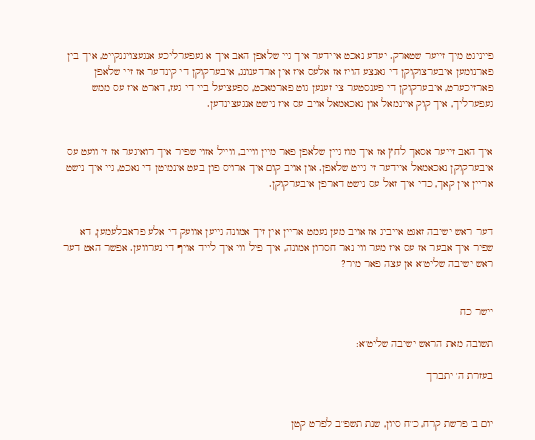פייניגט מיך זייער שטארק. יעדע נאכט איידער איך גיי שלאפן האב איך א געפערליכע אנגעצויגנקייט, איך בין פארנומען איבערצוקוקן די גאנצע הויז אז אלעס איז אין ארדענונג, איבערקוקן די קינדער אז זיי שלאפן פארזיכערט, איבערקוקן די פענסטער צי זענען גוט פארמאכט, ספעציעל ביי די געז, דארט איז עס ממש געפערליך, איך קוק איינמאל און נאכאמאל אויב עס איז נישט אנגעצינדען.


איך האב זייער אסאך לחץ אז איך מוז גיין שלאפן פאר מיין ווייב, ווייל אזוי שפיר איך רואיגער אז זי וועט עס איבערקוקן נאכאמאל איידער זי גייט שלאפן. און אויב קום איך ארויס פון בעט אינמיטן די נאכט, גיי איך נישט אריין אין קאך, כדי איך זאל עס נישט דארפן איבערקוקן.


דער ראש ישיבה זאגט אייביג אז אויב מען נעמט אריין אין זיך אמונה גייען אוועק די אלע פראבלעמען, דא שפיר איך אבער אז עס איז מער ווי נאר חסרון אמונה, איך פיל ווי איך לייד אויף די נערווען. אפשר האט דער ראש ישיבה שליט"א אן עצה פאר מיר?


יישר כח

תשובה מאת הראש ישיבה שליט"א:

בעזרת ה' יתברך


יום ב' פרשת קרח, כ"ח סיון, שנת תשפ"ב לפרט קטן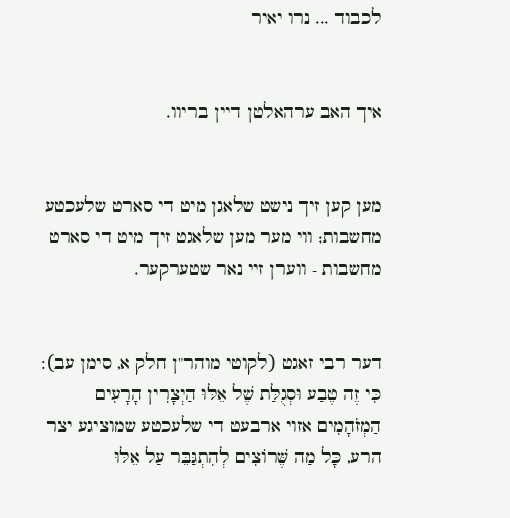לכבוד ... נרו יאיר


איך האב ערהאלטן דיין בריוו.


מען קען זיך נישט שלאגן מיט די סארט שלעכטע מחשבות; ווי מער מען שלאגט זיך מיט די סארט מחשבות - ווערן זיי נאר שטערקער.


דער רבי זאגט (לקוטי מוהר"ן חלק א, סימן עב): כִּי זֶה טֶבַע וּסְגֻלַּת שֶׁל אֵלּוּ הַיְצָרִין הָרָעִים הַמְזֹהָמִים אזוי ארבעט די שלעכטע שמוציגע יצר הרע, כָּל מַה שֶּׁרוֹצִים לְהִתְגַּבֵּר עַל אֵלּוּ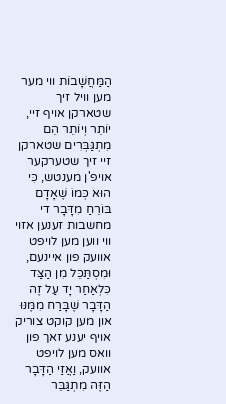הַמַּחֲשָׁבוֹת ווי מער מען וויל זיך שטארקן אויף זיי, יוֹתֵר וְיוֹתֵר הֵם מִתְגַּבְּרִים שטארקן זיי זיך שטערקער אויפ'ן מענטש, כִּי הוּא כְּמוֹ שֶׁאָדָם בּוֹרֵחַ מִדָּבָר די מחשבות זענען אזוי ווי ווען מען לויפט אוועק פון איינעם, וּמִסְתַּכֵּל מִן הַצַּד כִּלְאַחַר יָד עַל זֶה הַדָּבָר שֶׁבָּרַח מִמֶּנּוּ און מען קוקט צוריק אויף יענע זאך פון וואס מען לויפט אוועק, וַאֲזַי הַדָּבָר הַזֶּה מִתְגַּבֵּר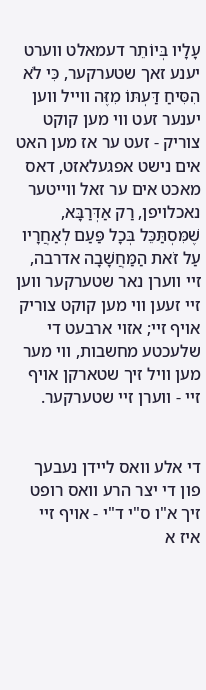עָלָיו בְּיוֹתֵר דעמאלט ווערט יענע זאך שטערקער, כִּי לֹא הִסִּיחַ דַּעְתּוֹ מִזֶּה ווייל ווען יענער זעט ווי מען קוקט צוריק - זעט ער אז מען האט אים נישט אפגעלאזט, דאס מאכט אים ער זאל ווייטער נאכלויפן, רַק אַדְּרַבָּא, שֶׁמִּסְתַּכֵּל בְּכָל פַּעַם לְאַחֲרָיו עַל זֹאת הַמַּחֲשָׁבָה אדרבה, זיי ווערן נאר שטערקער ווען זיי זעען ווי מען קוקט צוריק אויף זיי; אזוי ארבעט די שלעכטע מחשבות, ווי מער מען וויל זיך שטארקן אויף זיי - ווערן זיי שטערקער.


די אלע וואס ליידן נעבעך פון די יצר הרע וואס רופט זיך א"ו ס"י ד"י - אויף זיי איז א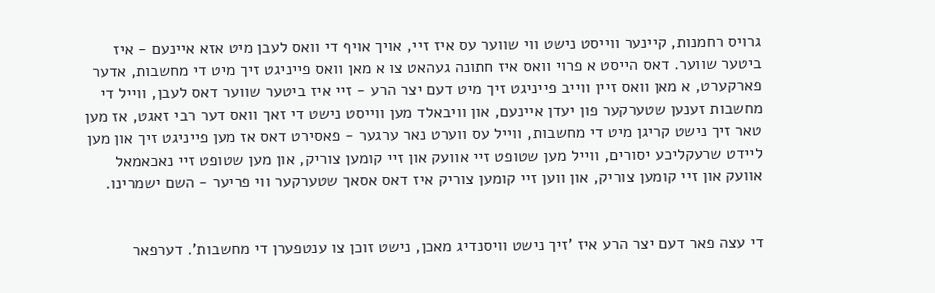גרויס רחמנות, קיינער ווייסט נישט ווי שווער עס איז זיי, אויך אויף די וואס לעבן מיט אזא איינעם - איז ביטער שווער. דאס הייסט א פרוי וואס איז חתונה געהאט צו א מאן וואס פייניגט זיך מיט די מחשבות, אדער פארקערט, א מאן וואס זיין ווייב פייניגט זיך מיט דעם יצר הרע - זיי איז ביטער שווער דאס לעבן, ווייל די מחשבות זענען שטערקער פון יעדן איינעם, און וויבאלד מען ווייסט נישט די זאך וואס דער רבי זאגט, אז מען טאר זיך נישט קריגן מיט די מחשבות, ווייל עס ווערט נאר ערגער - פאסירט דאס אז מען פייניגט זיך און מען ליידט שרעקליכע יסורים, ווייל מען שטופט זיי אוועק און זיי קומען צוריק, און מען שטופט זיי נאכאמאל אוועק און זיי קומען צוריק, און ווען זיי קומען צוריק איז דאס אסאך שטערקער ווי פריער - השם ישמרינו.


די עצה פאר דעם יצר הרע איז 'זיך נישט וויסנדיג מאכן, נישט זוכן צו ענטפערן די מחשבות'. דערפאר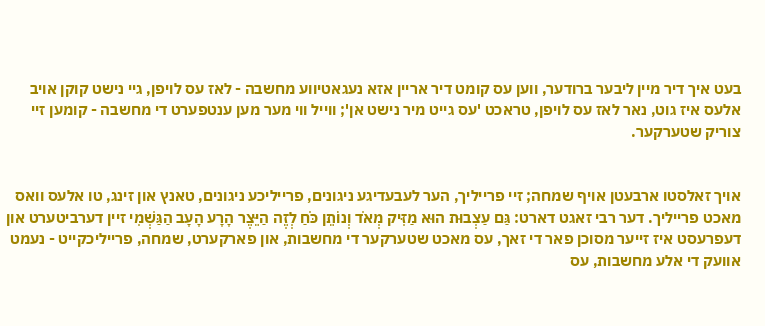בעט איך דיר מיין ליבער ברודער, ווען עס קומט דיר אריין אזא נעגאטיווע מחשבה - לאז עס לויפן, גיי נישט קוקן אויב אלעס איז גוט, נאר לאז עס לויפן, טראכט 'עס גייט מיר נישט אן'; ווייל ווי מער מען ענטפערט די מחשבה - קומען זיי צוריק שטערקער.


אויך זאלסטו ארבעטן אויף שמחה; זיי פרייליך, הער לעבעדיגע ניגונים, פרייליכע ניגונים, טאנץ און זינג, טו אלעס וואס מאכט פרייליך. דער רבי זאגט דארט: גַּם עַצְבוּת הוּא מַזִּיק מְאֹד וְנוֹתֵן כֹּחַ לְזֶה הַיֵּצֶר הָרָע הָעָב הַגַּשְׁמִי זיין דערביטערט און דעפרעסט איז זייער מסוכן פאר די זאך, עס מאכט שטערקער די מחשבות, און פארקערט, שמחה, פרייליכקייט - נעמט אוועק די אלע מחשבות, עס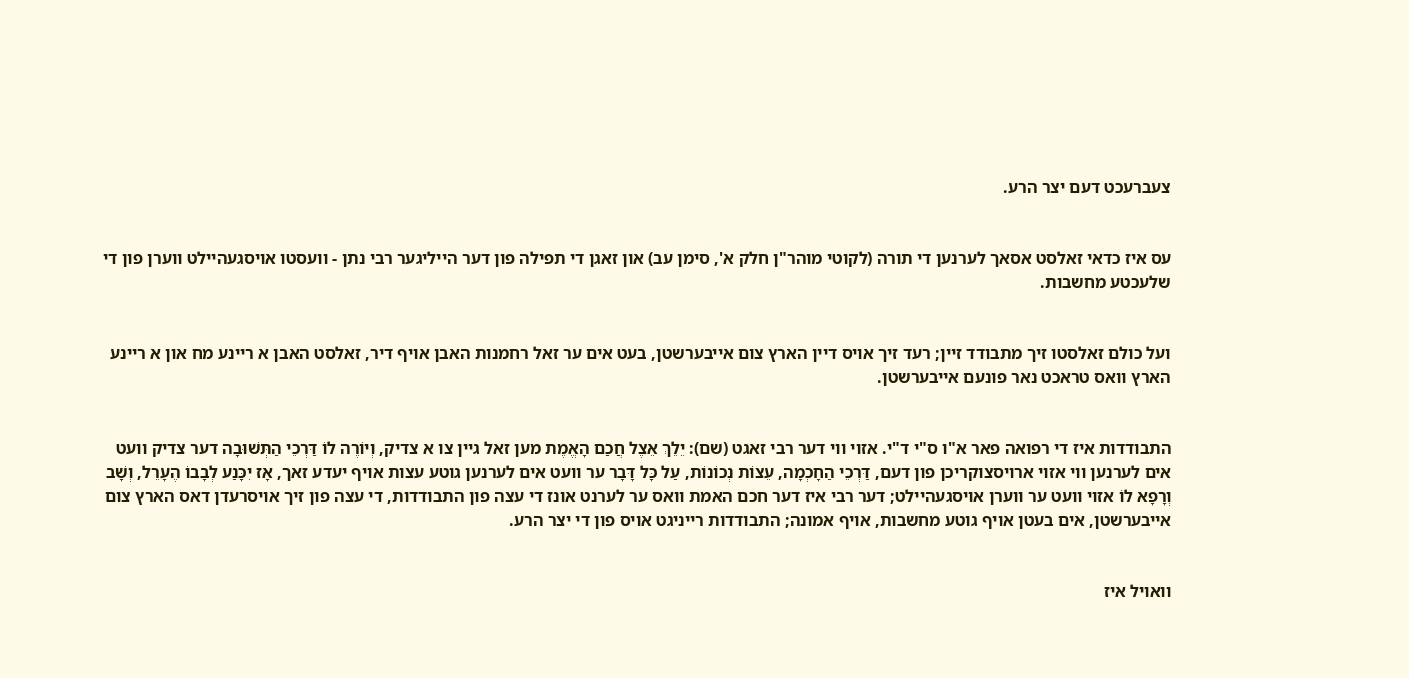צעברעכט דעם יצר הרע.


עס איז כדאי זאלסט אסאך לערנען די תורה (לקוטי מוהר"ן חלק א', סימן עב) און זאגן די תפילה פון דער הייליגער רבי נתן - וועסטו אויסגעהיילט ווערן פון די שלעכטע מחשבות.


ועל כולם זאלסטו זיך מתבודד זיין; רעד זיך אויס דיין הארץ צום אייבערשטן, בעט אים ער זאל רחמנות האבן אויף דיר, זאלסט האבן א ריינע מח און א ריינע הארץ וואס טראכט נאר פונעם אייבערשטן.


התבודדות איז די רפואה פאר א"ו ס"י ד"י. אזוי ווי דער רבי זאגט (שם): יֵלֵךְ אֵצֶל חֲכַם הָאֱמֶת מען זאל גיין צו א צדיק, וְיוֹרֶה לוֹ דַּרְכֵי הַתְּשׁוּבָה דער צדיק וועט אים לערנען ווי אזוי ארויסצוקריכן פון דעם, דַּרְכֵי הַחָכְמָה, עֵצוֹת נְכוֹנוֹת, עַל כָּל דָּבָר ער וועט אים לערנען גוטע עצות אויף יעדע זאך, אָז יִכָּנַע לְבָבוֹ הֶעָרֵל, וְשָׁב וְרָפָא לוֹ אזוי וועט ער ווערן אויסגעהיילט; דער רבי איז דער חכם האמת וואס ער לערנט אונז די עצה פון התבודדות, די עצה פון זיך אויסרעדן דאס הארץ צום אייבערשטן, אים בעטן אויף גוטע מחשבות, אויף אמונה; התבודדות רייניגט אויס פון די יצר הרע.


וואויל איז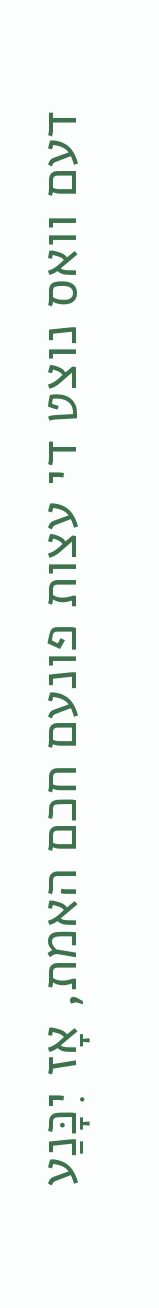דעם וואס נוצט די עצות פונעם חכם האמת, אָז יִכָּנַע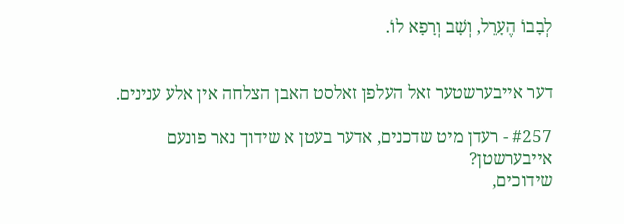לְבָבוֹ הֶעָרֵל, וְשָׁב וְרָפָא לוֹ.


דער אייבערשטער זאל העלפן זאלסט האבן הצלחה אין אלע ענינים.

#257 - רעדן מיט שדכנים, אדער בעטן א שידוך נאר פונעם אייבערשטן?
שידוכים,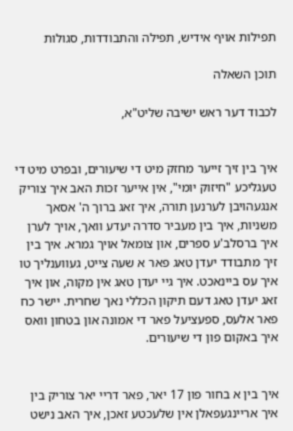תפילות אויף אידיש, תפילה והתבודדות, סגולות

תוכן השאלה

לכבוד דער ראש ישיבה שליט"א,


איך בין זיך זייער מחזק מיט די שיעורים, ובפרט מיט די טעגליכע "חיזוק יומי", אין אייער זכות האב איך צוריק אנגעהויבן לערנען תורה, איך זאג ברוך ה' אסאך משניות, איך בין מעביר סדרה יעדע וואך, אויך לערן איך ברסלב'ע ספרים, און צומאל אויך גמרא. איך בין זיך מתבודד יעדן טאג פאר א שעה צייט, געווענליך טו איך עס ביינאכט. איך גיי יעדן טאג אין מקוה, און איך זאג יעדן טאג דעם תיקון הכללי נאך שחרית. יישר כח פאר אלעס, ספעציעל פאר די אמונה און בטחון וואס איך באקום פון די שיעורים.


איך בין א בחור פון 17 יאר, פאר דריי יאר צוריק בין איך אריינגעפאלן אין שלעכטע זאכן, איך האב נישט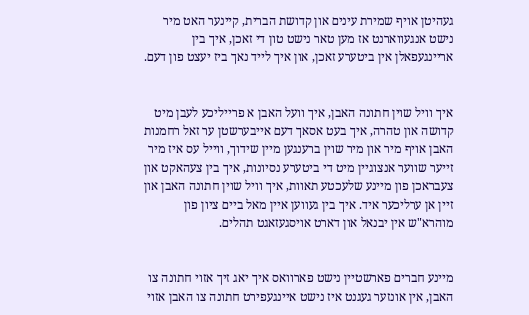געהיטן אויף שמירת עינים און קדושת הברית, קיינער האט מיר נישט אנגעווארנט אז מען טאר נישט טון די זאכן, איך בין אריינגעפאלן אין ביטערע זאכן, און איך לייד נאך ביז יעצט פון דעם.


איך וויל שוין חתונה האבן, איך וועל האבן א פרייליכע לעבן מיט קדושה און טהרה, איך בעט אסאך דעם אייבערשטן ער זאל רחמנות האבן אויף מיר און מיר שוין ברענגען מיין שידוך, ווייל עס איז מיר זייער שווער אנצוגיין מיט די ביטערע נסיונות, איך בין צעהאקט און צעבראכן פון מיינע שלעכטע תאוות, איך וויל שוין חתונה האבן און זיין אן ערליכער איד. איך בין געווען איין מאל ביים ציון פון מוהרא"ש אין יבנאל און דארט אויסגעזאגט תהלים.


מיינע חברים פארשטיין נישט פארוואס איך יאג זיך אזוי חתונה צו האבן, אין אונזער געגנט איז נישט איינגעפירט חתונה צו האבן אזוי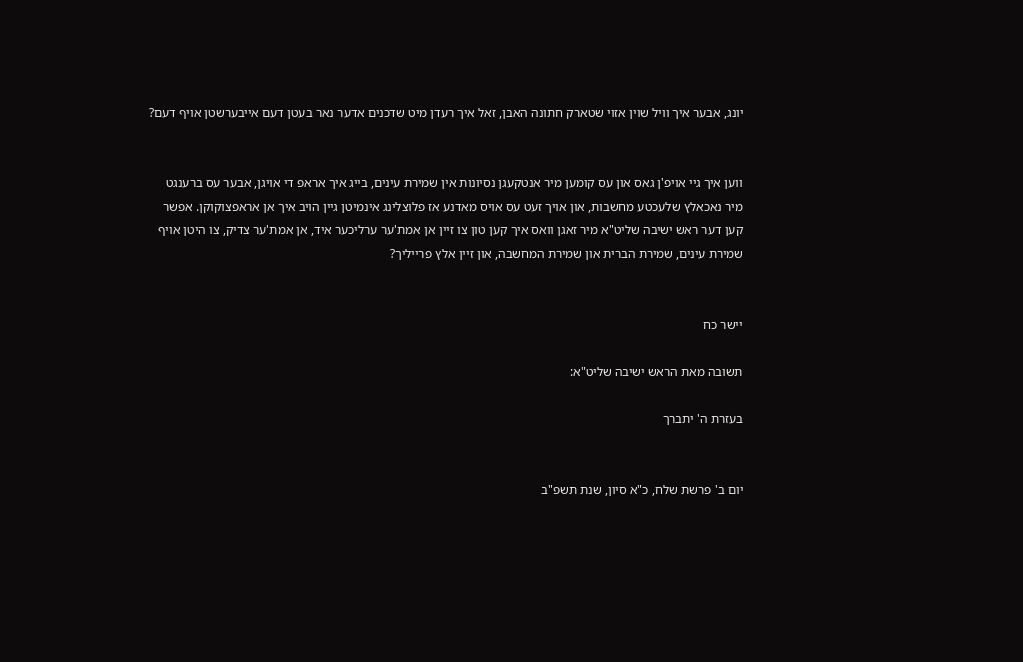יונג, אבער איך וויל שוין אזוי שטארק חתונה האבן, זאל איך רעדן מיט שדכנים אדער נאר בעטן דעם אייבערשטן אויף דעם?


ווען איך גיי אויפ'ן גאס און עס קומען מיר אנטקעגן נסיונות אין שמירת עינים, בייג איך אראפ די אויגן, אבער עס ברענגט מיר נאכאלץ שלעכטע מחשבות, און אויך זעט עס אויס מאדנע אז פלוצלינג אינמיטן גיין הויב איך אן אראפצוקוקן. אפשר קען דער ראש ישיבה שליט"א מיר זאגן וואס איך קען טון צו זיין אן אמת'ער ערליכער איד, אן אמת'ער צדיק, צו היטן אויף שמירת עינים, שמירת הברית און שמירת המחשבה, און זיין אלץ פרייליך?


יישר כח

תשובה מאת הראש ישיבה שליט"א:

בעזרת ה' יתברך


יום ב' פרשת שלח, כ"א סיון, שנת תשפ"ב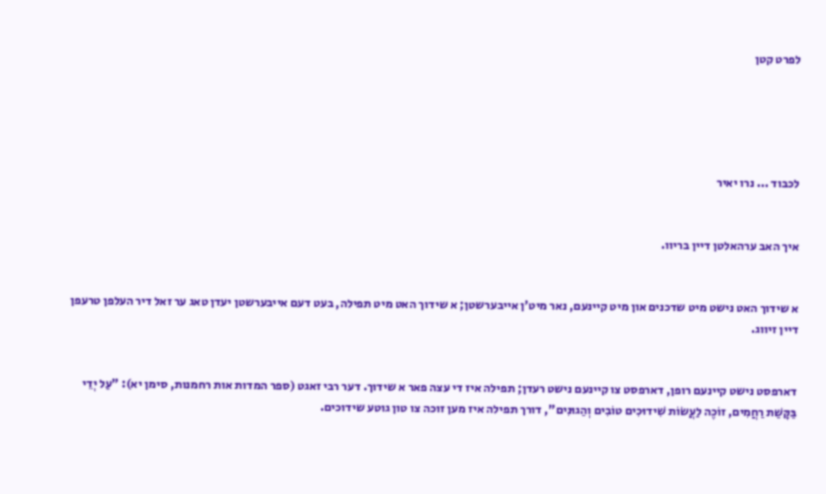לפרט קטן





לכבוד ... נרו יאיר


איך האב ערהאלטן דיין בריוו.


א שידוך האט נישט מיט שדכנים און מיט קיינעם, נאר מיט'ן אייבערשטן; א שידוך האט מיט תפילה, בעט דעם אייבערשטן יעדן טאג ער זאל דיר העלפן טרעפן דיין זיווג.


דארפסט נישט קיינעם רופן, דארפסט צו קיינעם נישט רעדן; תפילה איז די עצה פאר א שידוך. דער רבי זאגט (ספר המדות אות רחמנות, סימן יא): "עַל יְדֵי בַּקָּשַׁת רַחֲמִים, זוֹכֶה לַעֲשׂוֹת שִׁידוּכִים טוֹבִים וְהַגוּנִים", דורך תפילה איז מען זוכה צו טון גוטע שידוכים.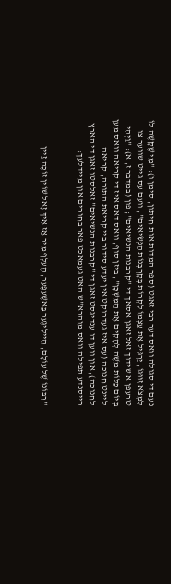נעם די סגולה וואס דער רבי זאגט (ספר המדות אות חיתון, סימן ו): "מִי שֶׁקָּשֶׁה לוֹ לִמְצֹא זִוּוּגוֹ, יַרְגִּיל אֶת עַצְמוֹ לִקְרוֹת בְּקָרְבְּנוֹת הַנְּשִׂיאִים", וועם עס גייט שווער צו טרעפן א שידוך זאל זאגן אסאך די "קרבנות הנשיאים"; פון (במדבר ז, א): "וַיְהִי בְּיוֹם כַּלּוֹת משֶׁה לְהָקִים אֶת הַמִּשְׁכָּן", ביזן סוף, וואס דאס איז די קריאה וואס מען ליינט חנוכה (עס איז געדרוקט אין יעדע סידור ביי קריאת התורה, קריאה לחנוכה), און ווען דו ענדיגסט זאגן די "קרבנות הנשיאים" זאלסטו זאגן די הארץ רייסנדע תפילה וואס מוהרא"ש האט געמאכט פאר בחורים און מיידלעך:


"רִבּוֹנוֹ שֶׁל עוֹלָם, הֵיילִיגֶער בַּאשֶׁעפֶער, הֶעלְף מִיר אַז אִיךְ זָאל שׁוֹין זוֹכֶה זַיין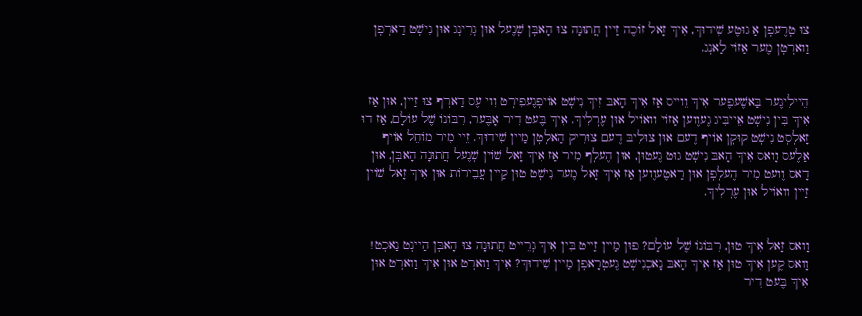צוּ טְרֶעפְן אַ גוּטֶע שִׁידוּךְ, אִיךְ זָאל זוֹכֶה זַיין חֲתוּנָה צוּ הָאבְּן שְׁנֶעל אוּן גְרִינְג אוּן נִישְׁט דַארְפְן וַוארְטְן מֶער אַזוֹי לַאנְג.


הֵיילִיגֶער בַּאשֶׁעפֶער אִיךְ וֵוייס אַז אִיךְ הָאבּ זִיךְ נִישְׁט אוֹיפְגֶעפִירְט וִוי עֶס דַארְף צוּ זַיין, אוּן אַז אִיךְ בִּין נִישְׁט אֵייבִּיג גֶעוֶוען אַזוֹי וואוֹיל אוּן עֶרְלִיךְ. אִיךְ בֶּעט דִיר אָבֶּער, רִבּוֹנוֹ שֶׁל עוֹלָם, אַז דוּ זָאלְסְט נִישְׁט קוּקְן אוֹיף דֶעם אוּן צוּלִיבּ דֶעם צוּרִיק הַאלְטְן מַיין שִׁידוּךְ. זֵיי מִיר מוֹחֵל אוֹיף אַלֶעס וָואס אִיךְ הָאבּ נִישְׁט גוּט גֶעטוּן, אוּן הֶעלְף מִיר אַז אִיךְ זָאל שׁוֹין שְׁנֶעל חֲתוּנָה הָאבְּן, אוּן דָאס וֶועט מִיר הֶעלְפְן אוּן רַאטֶעוֶוען אַז אִיךְ זָאל מֶער נִישְׁט טוּן קַיין עֲבֵירוֹת אוּן אִיךְ זָאל שׁוֹין זַיין וואוֹיל אוּן עֶרְלִיךְ.


וָואס זָאל אִיךְ טוּן, רִבּוֹנוֹ שֶׁל עוֹלָם? פוּן מַיין זַייט בִּין אִיךְ גְרֵייט חֲתוּנָה צוּ הָאבְּן הַיינְט נַאכְט! וָואס קֶען אִיךְ טוּן אַז אִיךְ הָאבּ נָאכְנִישְׁט גֶעטְרָאפְן מַיין שִׁידוּךְ? אִיךְ וַוארְט אוּן אִיךְ וַוארְט אוּן אִיךְ בֶּעט דִיר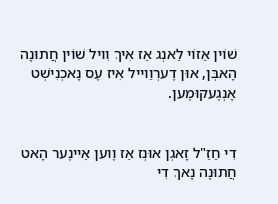שׁוֹין אַזוֹי לַאנְג אַז אִיךְ וִויל שׁוֹין חֲתוּנָה הָאבְּן, אוּן דֶערְוַוייל אִיז עֶס נָאכְנִישְׁט אָנְגֶעקוּמֶען.


דִי חַזַ"ל זָאגְן אוּנְז אַז וֶוען אֵיינֶער הָאט חֲתוּנָה נָאךְ דִי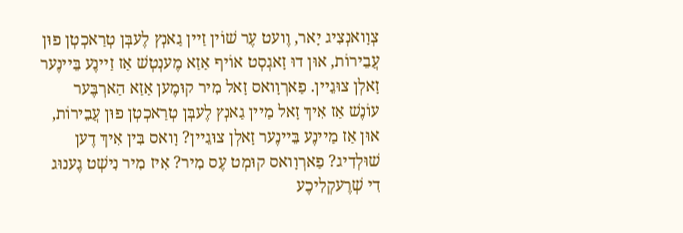צְוָואנְצִיג יָאר, וֶועט עֶר שׁוֹין זַיין גַאנְץ לֶעבְּן טְרַאכְטְן פוּן עֲבֵירוֹת, אוּן דוּ זָאגְסְט אוֹיף אַזַא מֶענְטְשׁ אַז זַיינֶע בֵּיינֶער זָאלְן צוּגֵיין. פַארְוָואס זָאל מִיר קוּמֶען אַזַא הַארְבֶּער עוֹנֶשׁ אַז אִיךְ זָאל מַיין גַאנְץ לֶעבְּן טְרַאכְטְן פוּן עֲבֵירוֹת, אוּן אַז מַיינֶע בֵּיינֶער זָאלְן צוּגֵיין? וָואס בִּין אִיךְ דֶען שׁוּלְדִיג? פַארְוָואס קוּמְט עֶס מִיר? אִיז מִיר נִישְׁט גֶענוּג דִי שְׁרֶעקְלִיכֶע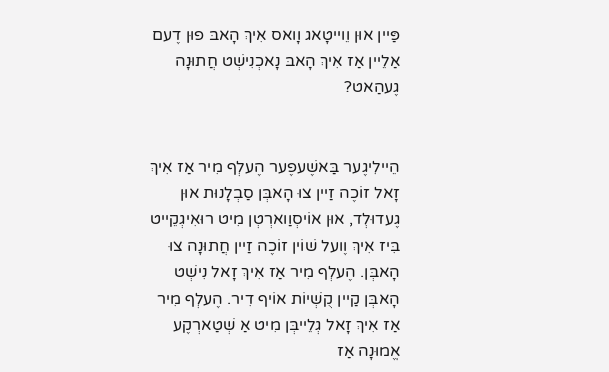פַּיין אוּן וֵוייטָאג וָואס אִיךְ הָאבּ פוּן דֶעם אַלֵיין אַז אִיךְ הָאבּ נָאכְנִישְׁט חֲתוּנָה גֶעהַאט?


הֵיילִיגֶער בַּאשֶׁעפֶער הֶעלְף מִיר אַז אִיךְ זָאל זוֹכֶה זַיין צוּ הָאבְּן סַבְלָנוּת אוּן גֶעדוּלְד, אוּן אוֹיסְוַוארְטְן מִיט רוּאִיגְקֵייט בִּיז אִיךְ וֶועל שׁוֹין זוֹכֶה זַיין חֲתוּנָה צוּ הָאבְּן. הֶעלְף מִיר אַז אִיךְ זָאל נִישְׁט הָאבְּן קַיין קֻשְׁיוֹת אוֹיף דִיר. הֶעלְף מִיר אַז אִיךְ זָאל גְלֵייבְּן מִיט אַ שְׁטַארְקֶע אֱמוּנָה אַז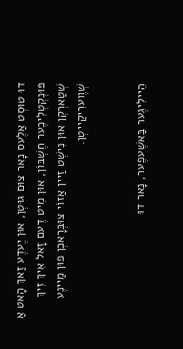דוּ טוּסְט אַלֶעס נָאר צוּם גוּטְן, אוּן יֶעדֶע זַאךְ הָאט אַ פּוּנְקְטְלִיכֶער חֶשְׁבּוֹן, אוּן מִיט דֶעם זָאל אִיךְ זִיךְ שְׁטַארְקְן אוּן נִישְׁט זַיין אַזוֹי צוּבְּרָאכְן פוּן מַיינֶע שְׁוֶוערִיקַייטְן.


הֵיילִיגֶער בַּאשֶׁעפֶער, נָאר דוּ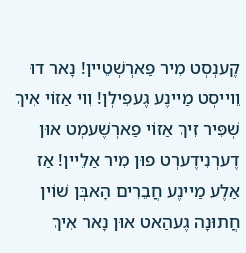קֶענְסְט מִיר פַארְשְׁטֵיין! נָאר דוּ וֵוייסְט מַיינֶע גֶעפִילְן! וִוי אַזוֹי אִיךְ שְׁפִּיר זִיךְ אַזוֹי פַארְשֶׁעמְט אוּן דֶערְנִידֶערְט פוּן מִיר אַלֵיין! אַז אַלֶע מַיינֶע חֲבֵרִים הָאבְּן שׁוֹין חֲתוּנָה גֶעהַאט אוּן נָאר אִיךְ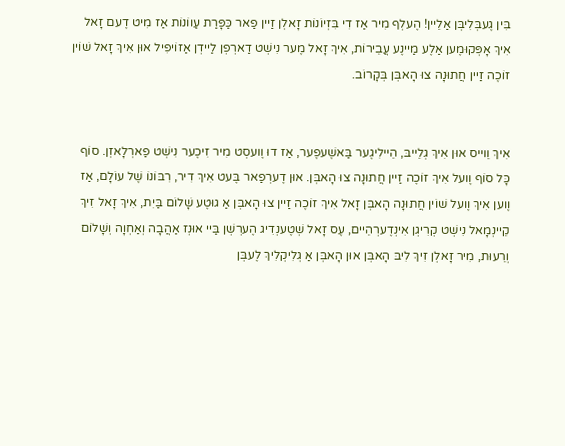בִּין גֶעבְּלִיבְּן אַלֵיין! הֶעלְף מִיר אַז דִי בִּזְיוֹנוֹת זָאלְן זַיין פַאר כַּפָּרַת עַווֹנוֹת אַז מִיט דֶעם זָאל אִיךְ אָפְּקוּמֶען אַלֶע מַיינֶע עֲבֵירוֹת, אִיךְ זָאל מֶער נִישְׁט דַארְפְן לַיידְן אַזוֹיפִיל אוּן אִיךְ זָאל שׁוֹין זוֹכֶה זַיין חֲתוּנָה צוּ הָאבְּן בְּקָרוֹב.


אִיךְ וֵוייס אוּן אִיךְ גְלֵייבּ, הֵיילִיגֶער בַּאשֶׁעפֶער, אַז דוּ וֶועסְט מִיר זִיכֶער נִישְׁט פַארְלָאזְן. סוֹף כָּל סוֹף וֶועל אִיךְ זוֹכֶה זַיין חֲתוּנָה צוּ הָאבְּן. אוּן דֶערְפַאר בֶּעט אִיךְ דִיר, רִבּוֹנוֹ שֶׁל עוֹלָם, אַז וֶוען אִיךְ וֶועל שׁוֹין חֲתוּנָה הָאבְּן זָאל אִיךְ זוֹכֶה זַיין צוּ הָאבְּן אַ גוּטֶע שָׁלוֹם בַּיִת, אִיךְ זָאל זִיךְ קֵיינְמָאל נִישְׁט קְרִיגְן אִינְדֶערְהֵיים, עֶס זָאל שְׁטֶענְדִיג הֶערְשְׁן בַּיי אוּנְז אַהֲבָה וְאַחְוָה וְשָׁלוֹם וְרֵעוּת, מִיר זָאלְן זִיךְ לִיבּ הָאבְּן אוּן הָאבְּן אַ גְלִיקְלִיךְ לֶעבְּן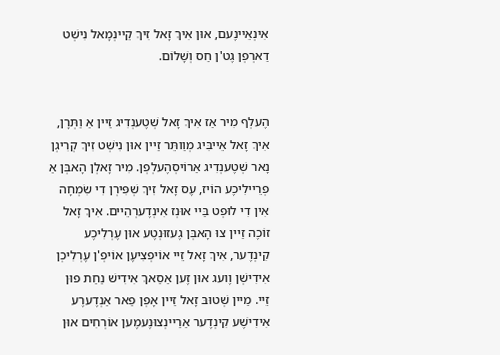אִינְאֵיינֶעם, אוּן אִיךְ זָאל זִיךְ קֵיינְמָאל נִישְׁט דַארְפְן גֶט'ן חַס וְשָׁלוֹם.


הֶעלְף מִיר אַז אִיךְ זָאל שְׁטֶענְדִיג זַיין אַ וַתְּרָן, אִיךְ זָאל אֵייבִּיג מְוַותֵּר זַיין אוּן נִישְׁט זִיךְ קְרִיגְן נָאר שְׁטֶענְדִיג אַרוֹיסְהֶעלְפְן. מִיר זָאלְן הָאבְּן אַ פְרֵיילִיכֶע הוֹיז, עֶס זָאל זִיךְ שְׁפִּירְן דִי שִׂמְחָה אִין דִי לוּפְט בַּיי אוּנְז אִינְדֶערְהֵיים. אִיךְ זָאל זוֹכֶה זַיין צוּ הָאבְּן גֶעזוּנְטֶע אוּן עֶרְלִיכֶע קִינְדֶער, אִיךְ זָאל זֵיי אוֹיפְצִיעֶן אוֹיפְ'ן עֶרְלִיכְן אִידִישְׁן וֶועג אוּן זֶען אַסַאךְ אִידִישׁ נַחַת פוּן זֵיי. מַיין שְׁטוּבּ זָאל זַיין אָפְן פַאר אַנְדֶערֶע אִידִישֶׁע קִינְדֶער אַרַיינְצוּנֶעמֶען אוֹרְחִים אוּן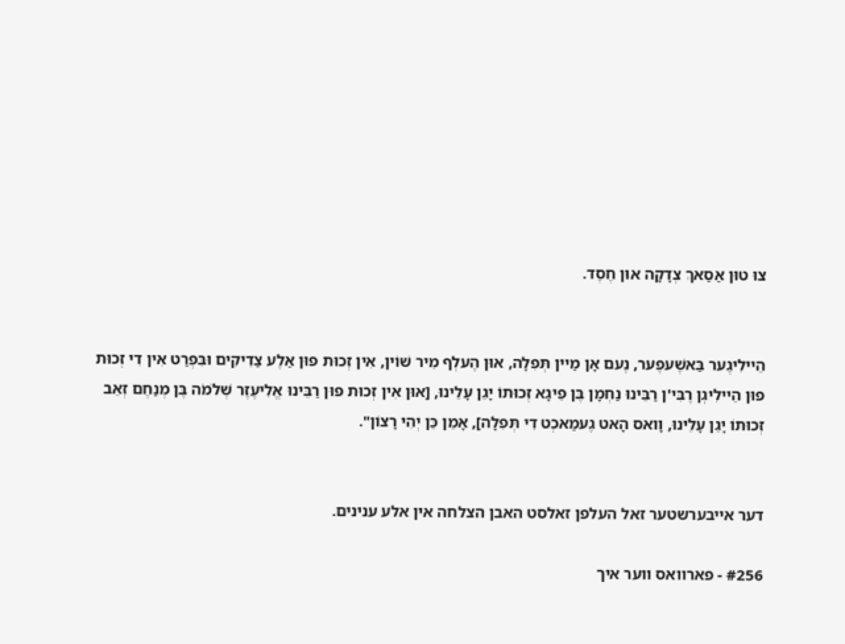צוּ טוּן אַסַאךְ צְדָקָה אוּן חֶסֶד.


הֵיילִיגֶער בַּאשֶׁעפֶער, נֶעם אָן מַיין תְּפִלָה, אוּן הֶעלְף מִיר שׁוֹין, אִין זְכוּת פוּן אַלֶע צַדִיקִים וּבִּפְרַט אִין דִי זְכוּת פוּן הֵיילִיגְן רֶבִּי'ן רַבֵּינוּ נַחְמָן בֶּן פֵיגָא זְכוּתוֹ יָגֵן עָלֵינוּ, [אוּן אִין זְכוּת פוּן רַבֵּינוּ אֱלִיעֶזֶר שְׁלֹמֹה בֶּן מְנַחֶם זְאֵב זְכוּתוֹ יָגֵן עָלֵינוּ, וָואס הָאט גֶעמַאכְט דִי תְּפִלָה], אָמֵן כֵּן יְהִי רָצוֹן".


דער אייבערשטער זאל העלפן זאלסט האבן הצלחה אין אלע ענינים.

#256 - פארוואס ווער איך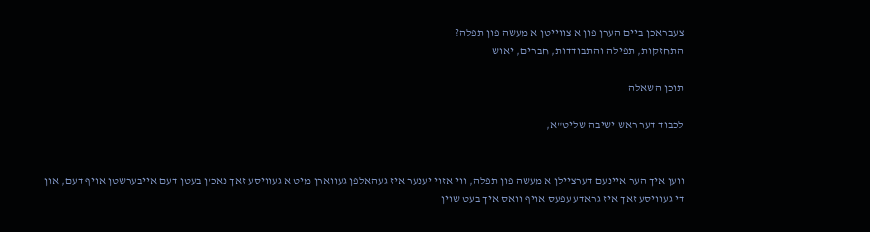צעבראכן ביים הערן פון א צווייטן א מעשה פון תפלה?
התחזקות, תפילה והתבודדות, חברים, יאוש

תוכן השאלה

לכבוד דער ראש ישיבה שליט"א,


ווען איך הער איינעם דערציילן א מעשה פון תפלה, ווי אזוי יענער איז געהאלפן געווארן מיט א געוויסע זאך נאכ'ן בעטן דעם אייבערשטן אויף דעם, און די געוויסע זאך איז גראדע עפעס אויף וואס איך בעט שוין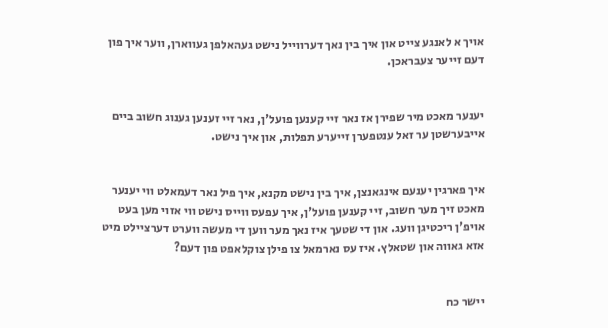אויך א לאנגע צייט און איך בין נאך דערווייל נישט געהאלפן געווארן, ווער איך פון דעם זייער צעבראכן.


יענער מאכט מיר שפירן אז נאר זיי קענען פועל'ן, נאר זיי זענען גענוג חשוב ביים אייבערשטן ער זאל ענטפערן זייערע תפלות, און איך נישט.


איך פארגין יענעם אינגאנצן, איך בין נישט מקנא, איך פיל נאר דעמאלט ווי יענער מאכט זיך מער חשוב, זיי קענען פועל'ן, איך עפעס ווייס נישט ווי אזוי מען בעט אויפ'ן ריכטיגן וועג. און די שטעך איז נאך מער ווען די מעשה ווערט דערציילט מיט אזא גאווה און שטאלץ. איז עס נארמאל צו פילן צוקלאפט פון דעם?


יישר כח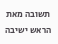תשובה מאת הראש ישיבה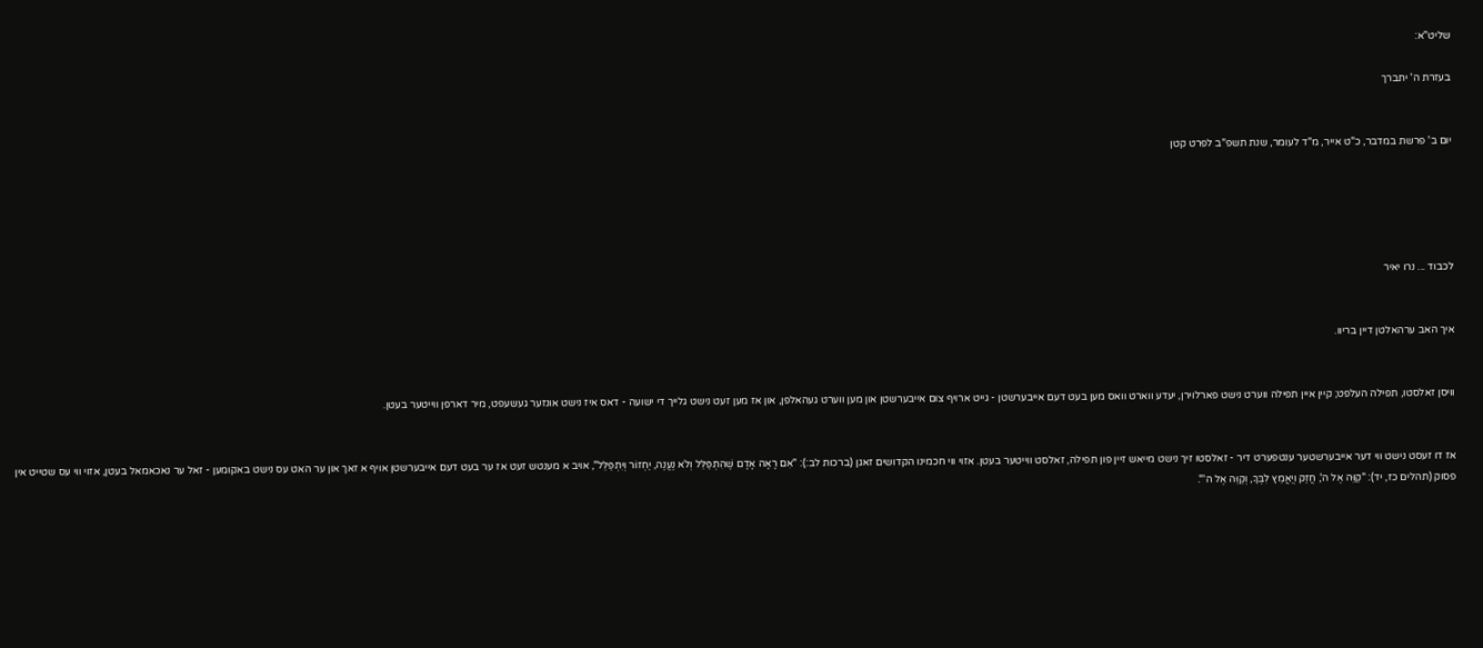שליט"א:

בעזרת ה' יתברך


יום ב' פרשת במדבר, כ"ט אייר, מ"ד לעומר, שנת תשפ"ב לפרט קטן





לכבוד ... נרו יאיר


איך האב ערהאלטן דיין בריוו.


וויסן זאלסטו, תפילה העלפט; קיין איין תפילה ווערט נישט פארלוירן, יעדע ווארט וואס מען בעט דעם אייבערשטן - גייט ארויף צום אייבערשטן און מען ווערט געהאלפן, און אז מען זעט נישט גלייך די ישועה - דאס איז נישט אונזער געשעפט, מיר דארפן ווייטער בעטן.


אז דו זעסט נישט ווי דער אייבערשטער ענטפערט דיר - זאלסטו זיך נישט מייאש זיין פון תפילה, זאלסט ווייטער בעטן. אזוי ווי חכמינו הקדושים זאגן (ברכות לב:): "אִם רָאָה אָדָם שֶׁהִתְפַּלֵּל וְלֹא נֶעֱנֶה, יַחְזוֹר וְיִתְפַּלֵּל", אויב א מענטש זעט אז ער בעט דעם אייבערשטן אויף א זאך און ער האט עס נישט באקומען - זאל ער נאכאמאל בעטן, אזוי ווי עס שטייט אין פסוק (תהלים כז, יד): "קַוֵּה אֶל ה', חֲזַק וְיַאֲמֵץ לִבֶּךָ, וְקַוֵּה אֶל ה'".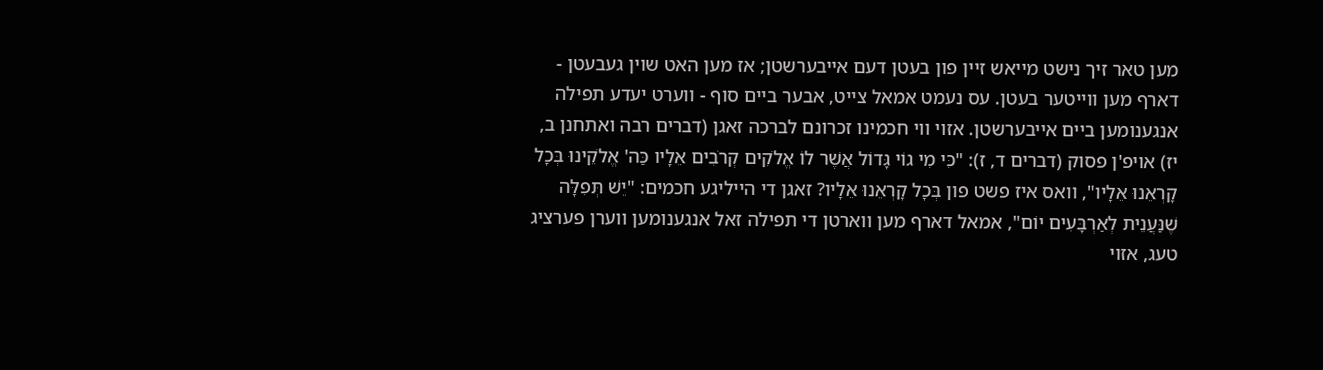מען טאר זיך נישט מייאש זיין פון בעטן דעם אייבערשטן; אז מען האט שוין געבעטן - דארף מען ווייטער בעטן. עס נעמט אמאל צייט, אבער ביים סוף - ווערט יעדע תפילה אנגענומען ביים אייבערשטן. אזוי ווי חכמינו זכרונם לברכה זאגן (דברים רבה ואתחנן ב, יז) אויפ'ן פסוק (דברים ד, ז): "כִּי מִי גוֹי גָּדוֹל אֲשֶׁר לוֹ אֱלֹקִים קְרֹבִים אֵלָיו כַּה' אֱלֹקֵינוּ בְּכָל קָרְאֵנוּ אֵלָיו", וואס איז פשט פון בְּכָל קָרְאֵנוּ אֵלָיו? זאגן די הייליגע חכמים: "יֵשׁ תְּפִלָּה שֶׁנַּעֲנֵית לְאַרְבָּעִים יוֹם", אמאל דארף מען ווארטן די תפילה זאל אנגענומען ווערן פערציג טעג, אזוי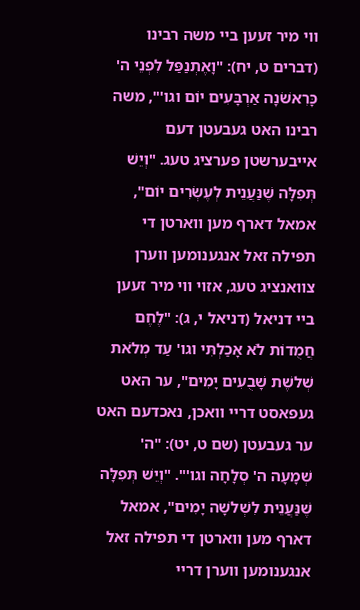ווי מיר זעען ביי משה רבינו (דברים ט, יח): "וָאֶתְנַפַּל לִפְנֵי ה' כָּרִאשֹׁנָה אַרְבָּעִים יוֹם וגו'", משה רבינו האט געבעטן דעם אייבערשטן פערציג טעג. "וְיֵשׁ תְּפִלָּה שֶׁנַּעֲנֵית לְעֶשְׂרִים יוֹם", אמאל דארף מען ווארטן די תפילה זאל אנגענומען ווערן צוואנציג טעג, אזוי ווי מיר זעען ביי דניאל (דניאל י, ג): "לֶחֶם חֲמֻדוֹת לֹא אָכַלְתִּי וגו' עַד מְלֹאת שְׁלשֶׁת שָׁבֻעִים יָמִים", ער האט געפאסט דריי וואכן, נאכדעם האט ער געבעטן (שם ט, יט): "ה' שְׁמָעָה ה' סְלָחָה וגו'". "וְיֵשׁ תְּפִלָּה שֶׁנַּעֲנֵית לִשְׁלשָׁה יָמִים", אמאל דארף מען ווארטן די תפילה זאל אנגענומען ווערן דריי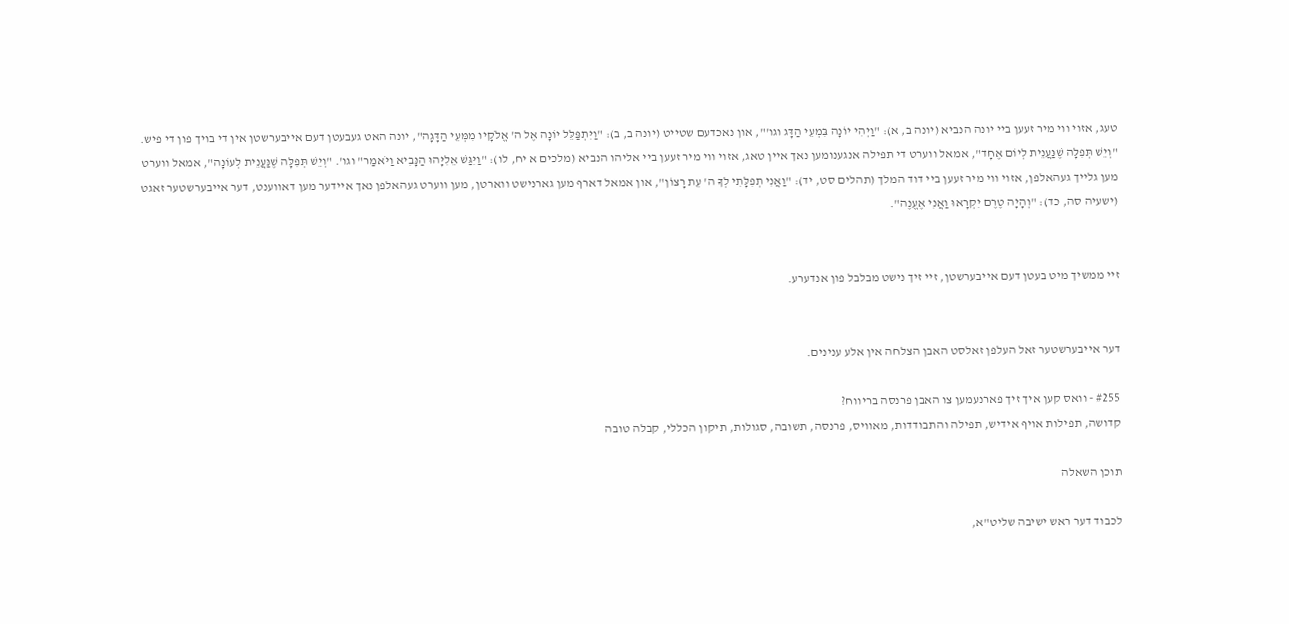טעג, אזוי ווי מיר זעען ביי יונה הנביא (יונה ב, א): "וַיְהִי יוֹנָה בִּמְעֵי הַדָּג וגו'", און נאכדעם שטייט (יונה ב, ב): "וַיִּתְפַּלֵּל יוֹנָה אֶל ה' אֱלֹקָיו מִמְּעֵי הַדָּגָה", יונה האט געבעטן דעם אייבערשטן אין די בויך פון די פיש. "וְיֵשׁ תְּפִלָּה שֶׁנַּעֲנֵית לְיוֹם אֶחָד", אמאל ווערט די תפילה אנגענומען נאך איין טאג, אזוי ווי מיר זעען ביי אליהו הנביא (מלכים א יח, לו): "וַיִּגַּשׁ אֵלִיָּהוּ הַנָּבִיא וַיֹּאמַר" וגו'. "וְיֵשׁ תְּפִלָּה שֶׁנַּעֲנֵית לְעוֹנָה", אמאל ווערט מען גלייך געהאלפן, אזוי ווי מיר זעען ביי דוד המלך (תהלים סט, יד): "וַאֲנִי תְפִלָּתִי לְךָ ה' עֵת רָצוֹן", און אמאל דארף מען גארנישט ווארטן, מען ווערט געהאלפן נאך איידער מען דאווענט, דער אייבערשטער זאגט (ישעיה סה, כד): "וְהָיָה טֶרֶם יִקְרָאוּ וַאֲנִי אֶעֱנֶה".


זיי ממשיך מיט בעטן דעם אייבערשטן, זיי זיך נישט מבלבל פון אנדערע.


דער אייבערשטער זאל העלפן זאלסט האבן הצלחה אין אלע ענינים.

#255 - וואס קען איך זיך פארנעמען צו האבן פרנסה בריווח?
קדושה, תפילות אויף אידיש, תפילה והתבודדות, מאוויס, פרנסה, תשובה, סגולות, תיקון הכללי, קבלה טובה

תוכן השאלה

לכבוד דער ראש ישיבה שליט"א,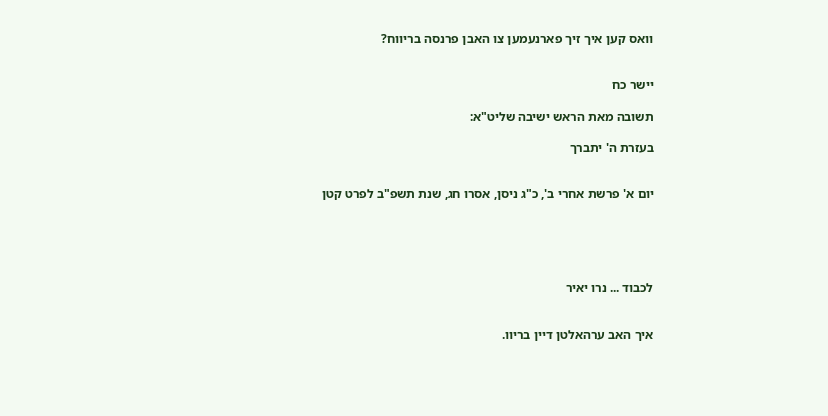וואס קען איך זיך פארנעמען צו האבן פרנסה בריווח?


יישר כח

תשובה מאת הראש ישיבה שליט"א:

בעזרת ה' יתברך


יום א' פרשת אחרי ב', כ"ג ניסן, אסרו חג, שנת תשפ"ב לפרט קטן





לכבוד ... נרו יאיר


איך האב ערהאלטן דיין בריוו.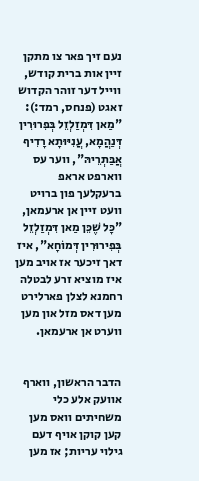נעם זיך פאר צו מתקן זיין אות ברית קודש, ווייל דער זוהר הקדוש זאגט (פנחס, רמד:): "מַאן דִּמְזַלְזֵל בְּפִרוּרִין דְּנַהֲמָא, עֲנִיּוּתָא רָדִיף אֲבַּתְרֵיהּ", ווער עס ווארפט אראפ ברעקלעך פון ברויט וועט זיין אן ארעמאן, "כָּל שֶׁכֵּן מַאן דִּמְזַלְזֵל בְּפִירוּרִין דְּמוֹחָא", איז דאך זיכער אז אויב מען איז מוציא זרע לבטלה רחמנא לצלן פארלירט מען דאס מזל און מען ווערט אן ארעמאן.


הדבר הראשון, ווארף אוועק אלע כלי משחיתים וואס מען קען קוקן אויף דעם גילוי עריות; אז מען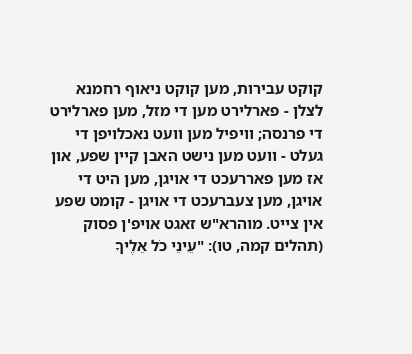קוקט עבירות, מען קוקט ניאוף רחמנא לצלן - פארלירט מען די מזל, מען פארלירט די פרנסה; וויפיל מען וועט נאכלויפן די געלט - וועט מען נישט האבן קיין שפע, און אז מען פאררעכט די אויגן, מען היט די אויגן, מען צעברעכט די אויגן - קומט שפע אין צייט. מוהרא"ש זאגט אויפ'ן פסוק (תהלים קמה, טו): "עֵינֵי כֹל אֵלֶיךָ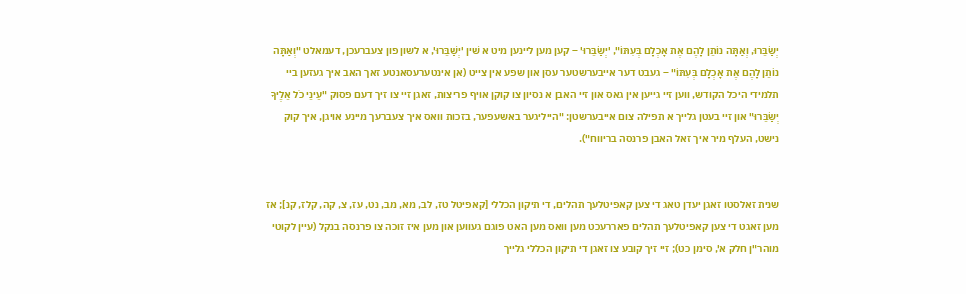יְשַׂבֵּרוּ, וְאַתָּה נוֹתֵן לָהֶם אֶת אָכְלָם בְּעִתּוֹ", 'יְשַׂבֵּרוּ' – קען מען ליינען מיט א שׁין 'יְשַׁבֵּרוּ', א לשון פון צעברעכן, דעמאלט "וְאַתָּה נוֹתֵן לָהֶם אֶת אָכְלָם בְּעִתּוֹ" – געבט דער אייבערשטער עסן און שפע אין צייט (אן אינטערעסאנטע זאך האב איך געזען ביי תלמידי היכל הקודש, ווען זיי גייען אין גאס און זיי האבן א נסיון צו קוקן אויף פריצות, זאגן זיי צו זיך דעם פסוק "עֵינֵי כֹל אֵלֶיךָ יְשַׂבֵּרוּ" און זיי בעטן גלייך א תפילה צום אייבערשטן: "הייליגער באשעפער, בזכות וואס איך צעברעך מיינע אויגן, איך קוק נישט, העלף מיר איך זאל האבן פרנסה בריווח").


שנית זאלסטו זאגן יעדן טאג די צען קאפיטלעך תהלים, די תיקון הכללי [קאפיטל טז, לב, מא, מב, נט, עז, צ, קה, קלז, קנ]; אז מען זאגט די צען קאפיטלעך תהלים פאררעכט מען וואס מען האט פוגם געווען און מען איז זוכה צו פרנסה בנקל (עיין לקוטי מוהר"ן חלק א', סימן כט); זיי זיך קובע צו זאגן די תיקון הכללי גלייך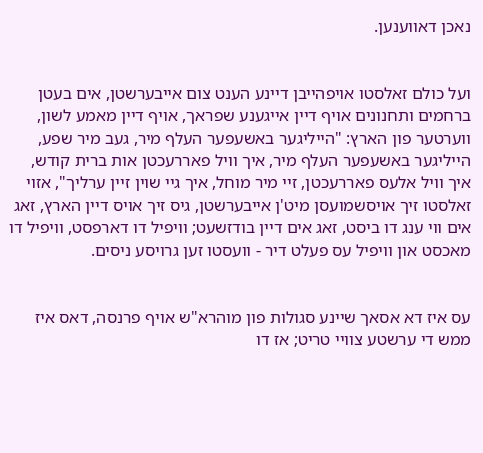נאכן דאווענען.


ועל כולם זאלסטו אויפהייבן דיינע הענט צום אייבערשטן, אים בעטן ברחמים ותחנונים אויף דיין אייגענע שפראך, אויף דיין מאמע לשון, ווערטער פון הארץ: "הייליגער באשעפער העלף מיר, געב מיר שפע, הייליגער באשעפער העלף מיר, איך וויל פאררעכטן אות ברית קודש, איך וויל אלעס פאררעכטן, זיי מיר מוחל, איך גיי שוין זיין ערליך", אזוי זאלסטו זיך אויסשמועסן מיט'ן אייבערשטן, גיס זיך אויס דיין הארץ, זאג אים ווי ענג דו ביסט, זאג אים דיין בודזשעט; וויפיל דו דארפסט, וויפיל דו מאכסט און וויפיל עס פעלט דיר - וועסטו זען גרויסע ניסים.


עס איז דא אסאך שיינע סגולות פון מוהרא"ש אויף פרנסה, דאס איז ממש די ערשטע צוויי טריט; אז דו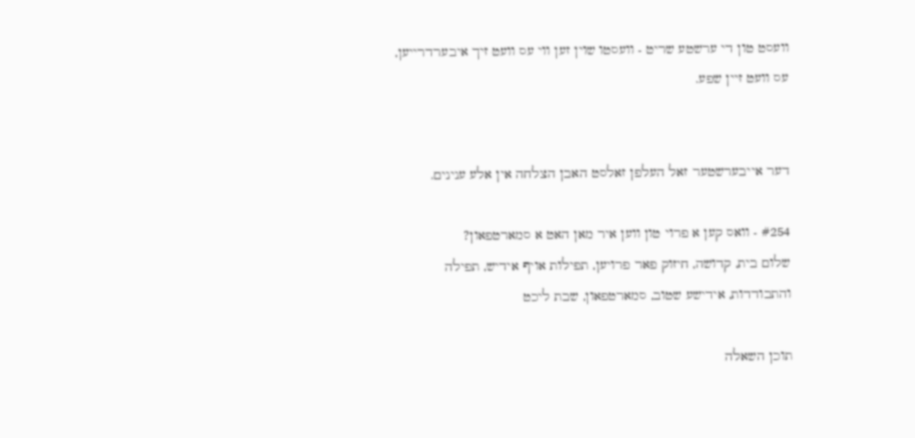וועסט טון די ערשטע שריט - וועסטו שוין זען ווי עס וועט זיך איבערדרייען, עס וועט זיין שפע.


דער אייבערשטער זאל העלפן זאלסט האבן הצלחה אין אלע ענינים.

#254 - וואס קען א פרוי טון ווען איר מאן האט א סמארטפאון?
שלום בית, קדושה, חיזוק פאר פרויען, תפילות אויף אידיש, תפילה והתבודדות, אידישע שטוב, סמארטפאון, שבת ליכט

תוכן השאלה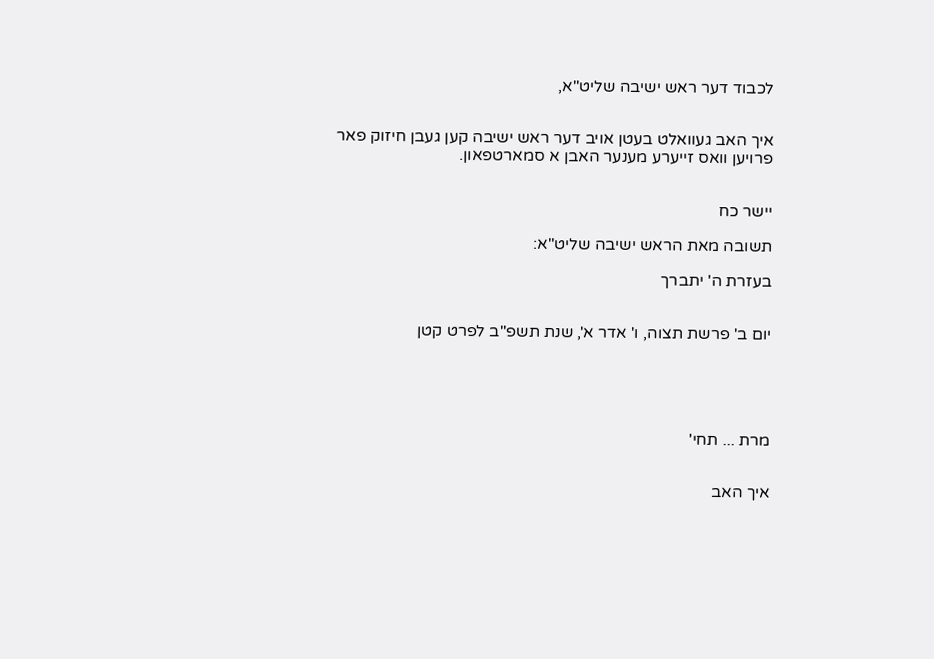לכבוד דער ראש ישיבה שליט"א,


איך האב געוואלט בעטן אויב דער ראש ישיבה קען געבן חיזוק פאר פרויען וואס זייערע מענער האבן א סמארטפאון.


יישר כח

תשובה מאת הראש ישיבה שליט"א:

בעזרת ה' יתברך


יום ב' פרשת תצוה, ו' אדר א', שנת תשפ"ב לפרט קטן





מרת ... תחי'


איך האב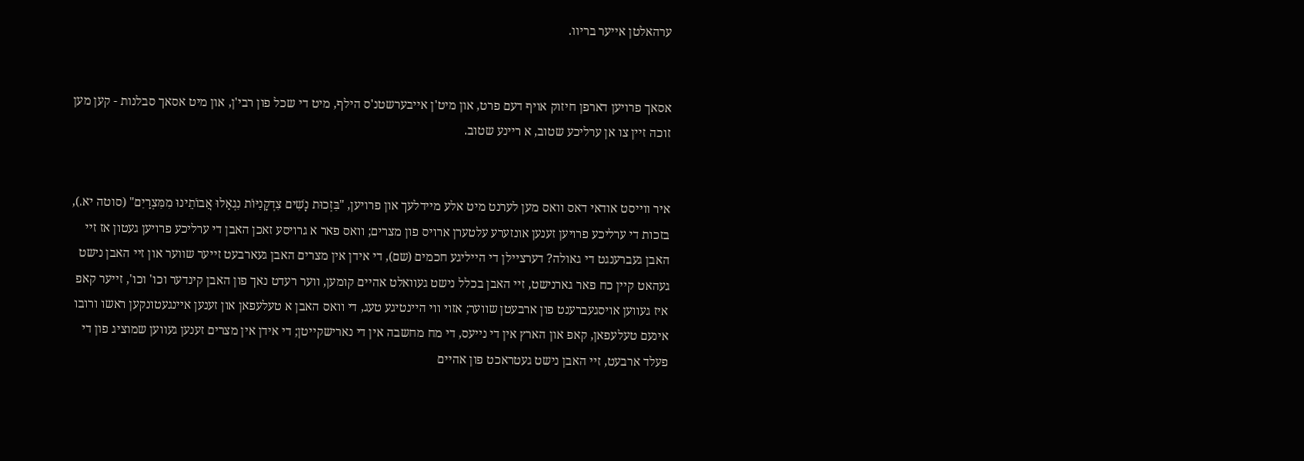ערהאלטן אייער בריוו.


אסאך פרויען דארפן חיזוק אויף דעם פרט, און מיט'ן אייבערשטנ'ס הילף, מיט די שכל פון רבי'ן, און מיט אסאך סבלנות - קען מען זוכה זיין צו אן ערליכע שטוב, א ריינע שטוב.


איר ווייסט אודאי דאס וואס מען לערנט מיט אלע מיידלעך און פרויען, "בִּזְכוּת נָשִׁים צִדְקָנִיּוֹת נִגְאַלוּ אֲבוֹתֵינוּ מִמִּצְרַיִם" (סוטה יא.), בזכות די ערליכע פרויען זענען אונזערע עלטערן ארויס פון מצרים; וואס פאר א גרויסע זאכן האבן די ערליכע פרויען געטון אז זיי האבן געברענגט די גאולה? דערציילן די הייליגע חכמים (שם), די אידן אין מצרים האבן געארבעט זייער שווער און זיי האבן נישט געהאט קיין כח פאר גארנישט, זיי האבן בכלל נישט געוואלט אהיים קומען, ווער רעדט נאך פון האבן קינדער וכו' וכו', זייער קאפ איז געווען אויסגעברענט פון ארבעטן שווער; אזוי ווי היינטיגע טעג, די וואס האבן א טעלעפאן און זענען איינגעטונקען ראשו ורובו אינעם טעלעפאן, קאפ און הארץ אין די נייעס, די מח מחשבה אין די נארישקייטן; די אידן אין מצרים זענען געווען שמוציג פון די פעלד ארבעט, זיי האבן נישט געטראכט פון אהיים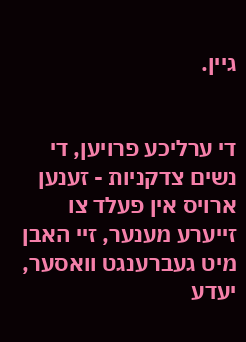גיין.


די ערליכע פרויען, די נשים צדקניות - זענען ארויס אין פעלד צו זייערע מענער, זיי האבן מיט געברענגט וואסער, יעדע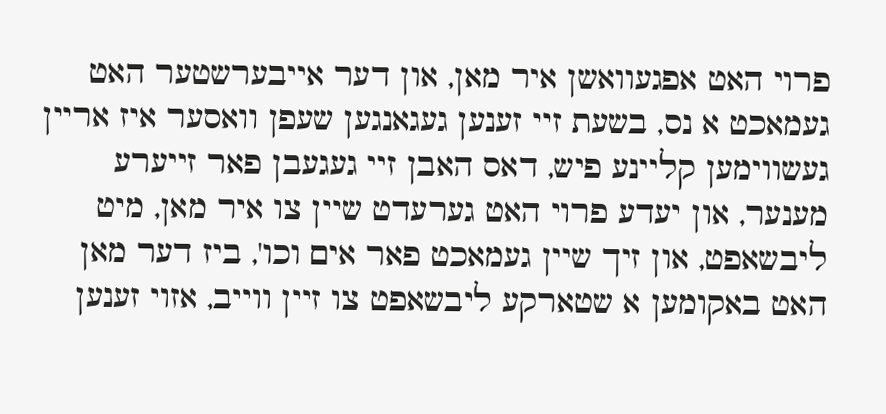פרוי האט אפגעוואשן איר מאן, און דער אייבערשטער האט געמאכט א נס, בשעת זיי זענען געגאנגען שעפן וואסער איז אריין געשווימען קליינע פיש, דאס האבן זיי געגעבן פאר זייערע מענער, און יעדע פרוי האט גערעדט שיין צו איר מאן, מיט ליבשאפט, און זיך שיין געמאכט פאר אים וכו', ביז דער מאן האט באקומען א שטארקע ליבשאפט צו זיין ווייב, אזוי זענען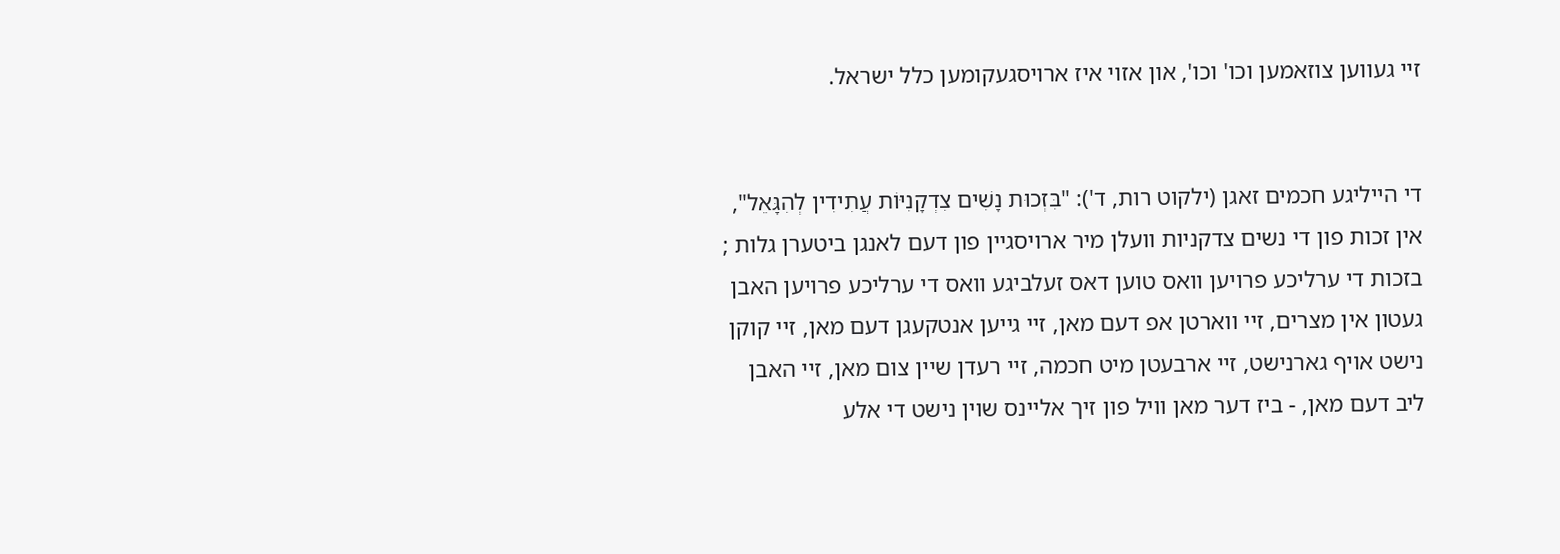זיי געווען צוזאמען וכו' וכו', און אזוי איז ארויסגעקומען כלל ישראל.


די הייליגע חכמים זאגן (ילקוט רות, ד'): "בִּזְכוּת נָשִׁים צִדְקָנִיּוֹת עֲתִידִין לְהִגָּאֵל", אין זכות פון די נשים צדקניות וועלן מיר ארויסגיין פון דעם לאנגן ביטערן גלות ; בזכות די ערליכע פרויען וואס טוען דאס זעלביגע וואס די ערליכע פרויען האבן געטון אין מצרים, זיי ווארטן אפ דעם מאן, זיי גייען אנטקעגן דעם מאן, זיי קוקן נישט אויף גארנישט, זיי ארבעטן מיט חכמה, זיי רעדן שיין צום מאן, זיי האבן ליב דעם מאן, - ביז דער מאן וויל פון זיך אליינס שוין נישט די אלע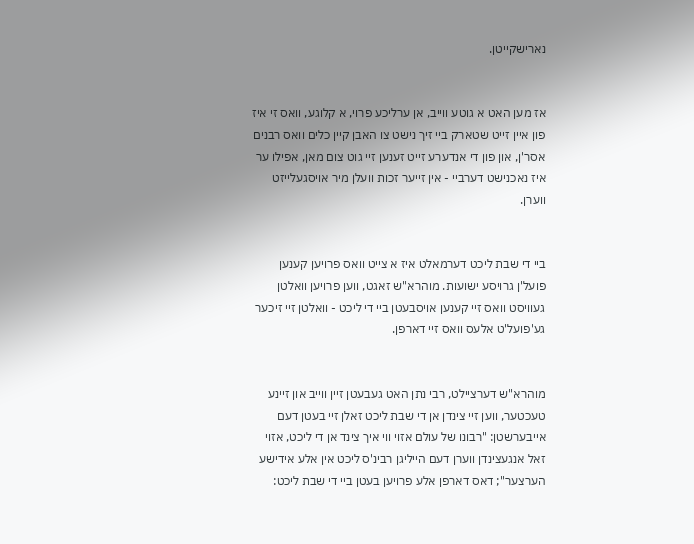נארישקייטן.


אז מען האט א גוטע ווייב, אן ערליכע פרוי, א קלוגע, וואס זי איז פון איין זייט שטארק ביי זיך נישט צו האבן קיין כלים וואס רבנים אסר'ן, און פון די אנדערע זייט זענען זיי גוט צום מאן, אפילו ער איז נאכנישט דערביי - אין זייער זכות וועלן מיר אויסגעלייזט ווערן.


ביי די שבת ליכט דערמאלט איז א צייט וואס פרויען קענען פועל'ן גרויסע ישועות. מוהרא"ש זאגט, ווען פרויען וואלטן געוויסט וואס זיי קענען אויסבעטן ביי די ליכט - וואלטן זיי זיכער גע'פועל'ט אלעס וואס זיי דארפן.


מוהרא"ש דערציילט, רבי נתן האט געבעטן זיין ווייב און זיינע טעכטער, ווען זיי צינדן אן די שבת ליכט זאלן זיי בעטן דעם אייבערשטן: "רבונו של עולם אזוי ווי איך צינד אן די ליכט, אזוי זאל אנגעצינדן ווערן דעם הייליגן רבינ'ס ליכט אין אלע אידישע הערצער"; דאס דארפן אלע פרויען בעטן ביי די שבת ליכט: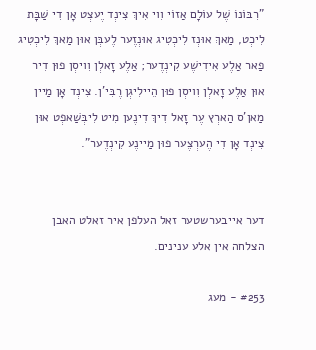"רִבּוֹנוֹ שֶׁל עוֹלָם אַזוֹי וִוי אִיךְ צִינְד יֶעצְט אָן דִי שַׁבָּת לִיכְט, מַאךְ אוּנְז לִיכְטִיג אוּנְזֶער לֶעבְּן אוּן מַאךְ לִיכְטִיג פַאר אַלֶע אִידִישֶׁע קִינְדֶער; אַלֶע זָאלְן וִויסְן פוּן דִיר אוּן אַלֶע זָאלְן וִויסְן פוּן הֵיילִיגְן רֶבִּי'ן. צִינְד אָן מַיין מַאן'ס הַארְץ עֶר זָאל דִיךְ דִינֶען מִיט לִיבְּשַׁאפְט אוּן צִינְד אָן דִי הֶערְצֶער פוּן מַיינֶע קִינְדֶער".


דער אייבערשטער זאל העלפן איר זאלט האבן הצלחה אין אלע ענינים.

#253 - מעג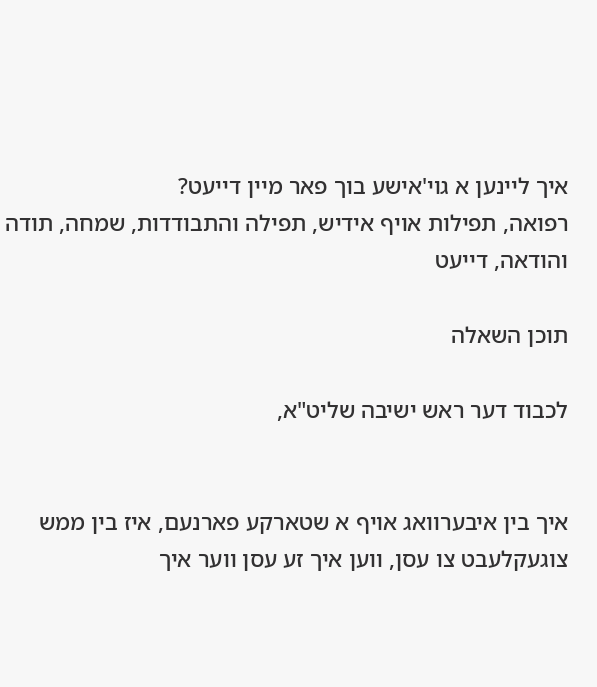איך ליינען א גוי'אישע בוך פאר מיין דייעט?
רפואה, תפילות אויף אידיש, תפילה והתבודדות, שמחה, תודה והודאה, דייעט

תוכן השאלה

לכבוד דער ראש ישיבה שליט"א,


איך בין איבערוואג אויף א שטארקע פארנעם, איז בין ממש צוגעקלעבט צו עסן, ווען איך זע עסן ווער איך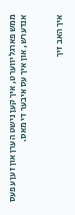ממש פארגליווערט, איך קען נישט הערן און זען עפעס אנדערש, און איך עס איבער די מאס.


איך האב זיך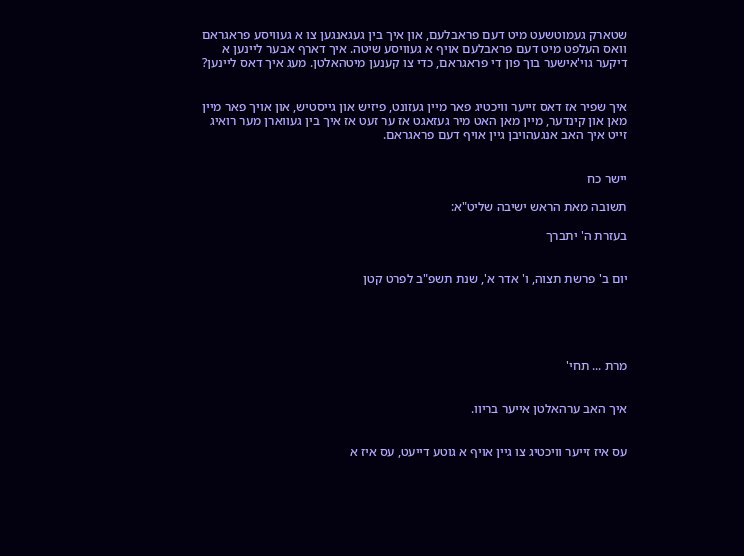שטארק געמוטשעט מיט דעם פראבלעם, און איך בין געגאנגען צו א געוויסע פראגראם וואס העלפט מיט דעם פראבלעם אויף א געוויסע שיטה. איך דארף אבער ליינען א דיקער גוי'אישער בוך פון די פראגראם, כדי צו קענען מיטהאלטן. מעג איך דאס ליינען?


איך שפיר אז דאס זייער וויכטיג פאר מיין געזונט, פיזיש און גייסטיש, און אויך פאר מיין מאן און קינדער, מיין מאן האט מיר געזאגט אז ער זעט אז איך בין געווארן מער רואיג זייט איך האב אנגעהויבן גיין אויף דעם פראגראם.


יישר כח

תשובה מאת הראש ישיבה שליט"א:

בעזרת ה' יתברך


יום ב' פרשת תצוה, ו' אדר א', שנת תשפ"ב לפרט קטן





מרת ... תחי'


איך האב ערהאלטן אייער בריוו.


עס איז זייער וויכטיג צו גיין אויף א גוטע דייעט, עס איז א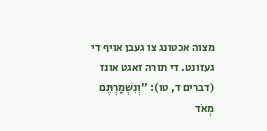מצוה אכטונג צו געבן אויף די געזונט. די תורה זאגט אונז (דברים ד, טו): "וְנִשְׁמַרְתֶּם מְאֹד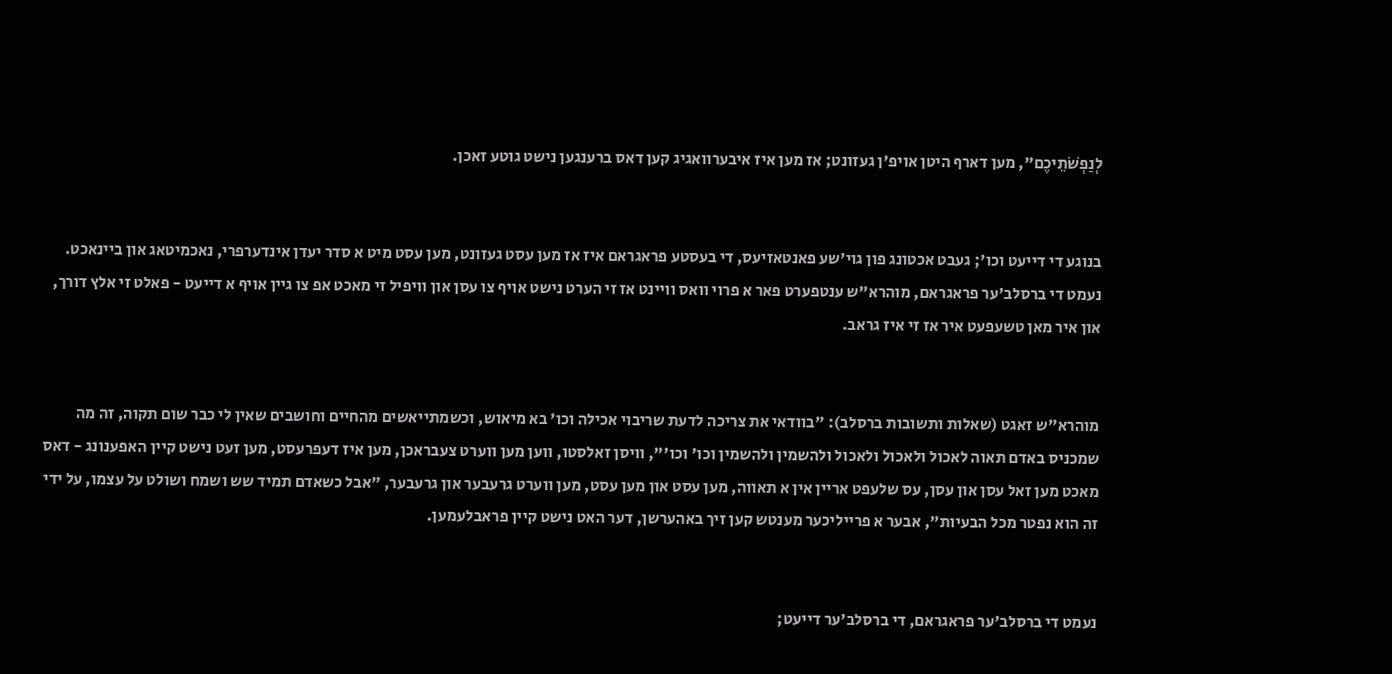לְנַפְשֹׁתֵיכֶם", מען דארף היטן אויפ'ן געזונט; אז מען איז איבערוואגיג קען דאס ברענגען נישט גוטע זאכן.


בנוגע די דייעט וכו'; געבט אכטונג פון גוי'שע פאנטאזיעס, די בעסטע פראגראם איז אז מען עסט געזונט, מען עסט מיט א סדר יעדן אינדערפרי, נאכמיטאג און ביינאכט. נעמט די ברסלב'ער פראגראם, מוהרא"ש ענטפערט פאר א פרוי וואס וויינט אז זי הערט נישט אויף צו עסן און וויפיל זי מאכט אפ צו גיין אויף א דייעט - פאלט זי אלץ דורך, און איר מאן טשעפעט איר אז זי איז גראב.


מוהרא"ש זאגט (שאלות ותשובות ברסלב): "בוודאי את צריכה לדעת שריבוי אכילה וכו' בא מיאוש, וכשמתייאשים מהחיים וחושבים שאין לי כבר שום תקוה, זה מה שמכניס באדם תאוה לאכול ולאכול ולאכול ולהשמין ולהשמין וכו' וכו'", וויסן זאלסטו, ווען מען ווערט צעבראכן, מען איז דעפרעסט, מען זעט נישט קיין האפענונג - דאס מאכט מען זאל עסן און עסן, עס שלעפט אריין אין א תאווה, מען עסט און מען עסט, מען ווערט גרעבער און גרעבער, "אבל כשאדם תמיד שש ושמח ושולט על עצמו, על ידי זה הוא נפטר מכל הבעיות", אבער א פרייליכער מענטש קען זיך באהערשן, דער האט נישט קיין פראבלעמען.


נעמט די ברסלב'ער פראגראם, די ברסלב'ער דייעט;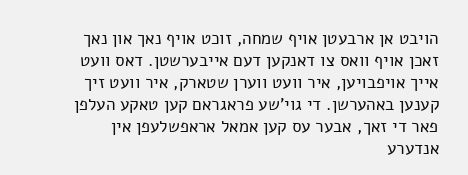הויבט אן ארבעטן אויף שמחה, זוכט אויף נאך און נאך זאכן אויף וואס צו דאנקען דעם אייבערשטן. דאס וועט אייך אויפבויען, איר וועט ווערן שטארק, איר וועט זיך קענען באהערשן. די גוי'שע פראגראם קען טאקע העלפן פאר די זאך, אבער עס קען אמאל אראפשלעפן אין אנדערע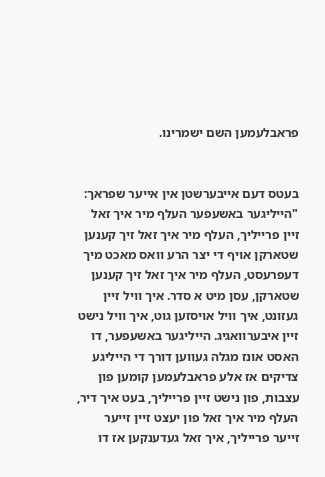פראבלעמען השם ישמרינו.


בעטס דעם אייבערשטן אין אייער שפראך: "הייליגער באשעפער העלף מיר איך זאל זיין פרייליך, העלף מיר איך זאל זיך קענען שטארקן אויף די יצר הרע וואס מאכט מיך דעפרעסט, העלף מיר איך זאל זיך קענען שטארקן, עסן מיט א סדר. איך וויל זיין געזונט, איך וויל אויסזען גוט, איך וויל נישט זיין איבערוואגיג. הייליגער באשעפער, דו האסט אונז מגלה געווען דורך די הייליגע צדיקים אז אלע פראבלעמען קומען פון עצבות, פון נישט זיין פרייליך, בעט איך דיר, העלף מיר איך זאל פון יעצט זיין זייער זייער פרייליך, איך זאל געדענקען אז דו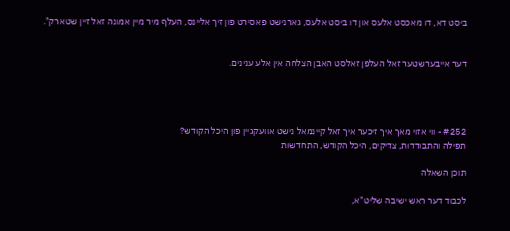ביסט דא, דו מאכסט אלעס און דו ביסט אלעס, גארנישט פאסירט פון זיך אליינס, העלף מיר מיין אמונה זאל זיין שטארק".


דער אייבערשטער זאל העלפן זאלסט האבן הצלחה אין אלע ענינים.




#252 - ווי אזוי מאך איך זיכער איך זאל קיינמאל נישט אוועקגיין פון היכל הקודש?
תפילה והתבודדות, צדיקים, היכל הקודש, התחדשות

תוכן השאלה

לכבוד דער ראש ישיבה שליט"א,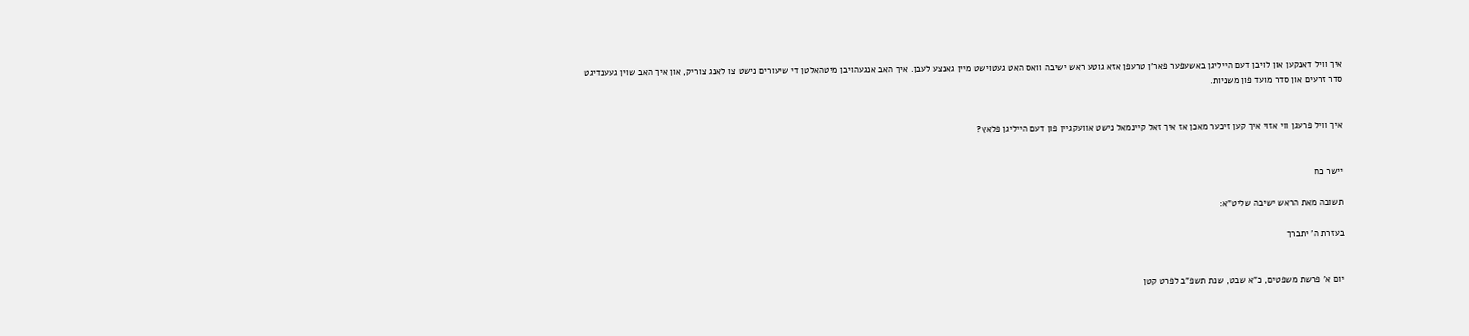איך וויל דאנקען און לויבן דעם הייליגן באשעפער פאר'ן טרעפן אזא גוטע ראש ישיבה וואס האט געטוישט מיין גאנצע לעבן. איך האב אנגעהויבן מיטהאלטן די שיעורים נישט צו לאנג צוריק, און איך האב שוין געענדיגט סדר זרעים און סדר מועד פון משניות.


איך וויל פרעגן ווי אזוי איך קען זיכער מאכן אז איך זאל קיינמאל נישט אוועקגיין פון דעם הייליגן פלאץ?


יישר כח

תשובה מאת הראש ישיבה שליט"א:

בעזרת ה' יתברך


יום א' פרשת משפטים, כ"א שבט, שנת תשפ"ב לפרט קטן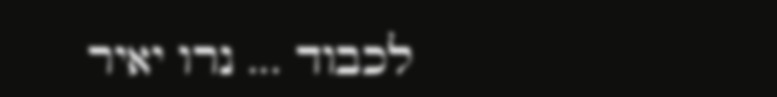לכבוד ... נרו יאיר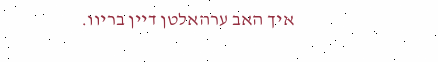איך האב ערהאלטן דיין בריוו.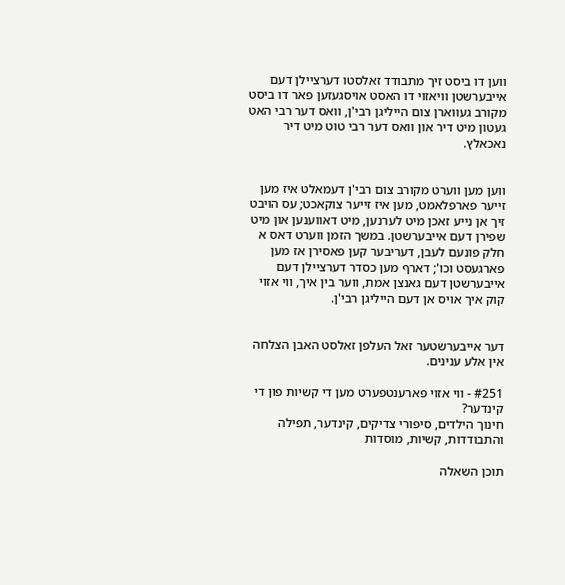ווען דו ביסט זיך מתבודד זאלסטו דערציילן דעם אייבערשטן וויאזוי דו האסט אויסגעזען פאר דו ביסט מקורב געווארן צום הייליגן רבי'ן, וואס דער רבי האט געטון מיט דיר און וואס דער רבי טוט מיט דיר נאכאלץ.


ווען מען ווערט מקורב צום רבי'ן דעמאלט איז מען זייער פארפלאמט, מען איז זייער צוקאכט; עס הויבט זיך אן נייע זאכן מיט לערנען, מיט דאווענען און מיט שפירן דעם אייבערשטן. במשך הזמן ווערט דאס א חלק פונעם לעבן, דעריבער קען פאסירן אז מען פארגעסט וכו'; דארף מען כסדר דערציילן דעם אייבערשטן דעם גאנצן אמת, ווער בין איך, ווי אזוי קוק איך אויס אן דעם הייליגן רבי'ן.


דער אייבערשטער זאל העלפן זאלסט האבן הצלחה אין אלע ענינים.

#251 - ווי אזוי פארענטפערט מען די קשיות פון די קינדער?
חינוך הילדים, סיפורי צדיקים, קינדער, תפילה והתבודדות, קשיות, מוסדות

תוכן השאלה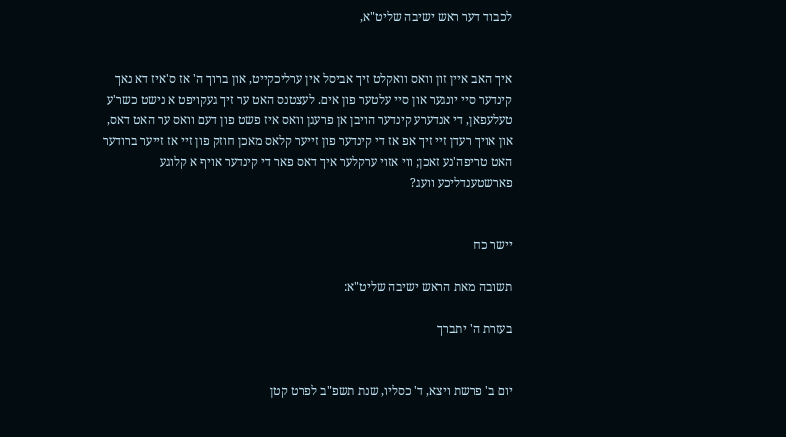לכבוד דער ראש ישיבה שליט"א,


איך האב איין זון וואס וואקלט זיך אביסל אין ערליכקייט, און ברוך ה' אז ס'איז דא נאך קינדער סיי יונגער און סיי עלטער פון אים. לעצטנס האט ער זיך געקויפט א נישט כשר'ע טעלעפאן, די אנדערע קינדער הויבן אן פרעגן וואס איז פשט פון דעם וואס ער האט דאס, און אויך רעדן זיי זיך אפ אז די קינדער פון זייער קלאס מאכן חוזק פון זיי אז זייער ברודער האט טריפה'נע זאכן; ווי אזוי ערקלער איך דאס פאר די קינדער אויף א קלוגע פארשטענדליכע וועג?


יישר כח

תשובה מאת הראש ישיבה שליט"א:

בעזרת ה' יתברך


יום ב' פרשת ויצא, ד' כסליו, שנת תשפ"ב לפרט קטן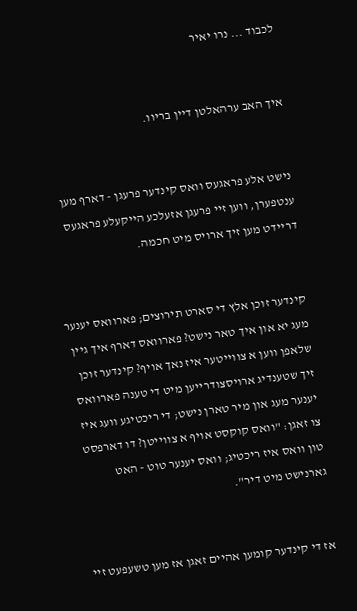לכבוד ... נרו יאיר


איך האב ערהאלטן דיין בריוו.


נישט אלע פראגעס וואס קינדער פרעגן - דארף מען ענטפערן, ווען זיי פרעגן אזעלכע הייקעלע פראגעס דריידט מען זיך ארויס מיט חכמה.


קינדער זוכן אלץ די סארט תירוצים; פארוואס יענער מעג יא און איך טאר נישט? פארוואס דארף איך גיין שלאפן ווען א צווייטער איז נאך אויף? קינדער זוכן זיך שטענדיג ארויסצודרייען מיט די טענה פארוואס יענער מעג און מיר טארן נישט; די ריכטיגע וועג איז צו זאגן: "וואס קוקסט אויף א צווייטן? דו דארפסט טון וואס איז ריכטיג; וואס יענער טוט - האט גארנישט מיט דיר".


אז די קינדער קומען אהיים זאגן אז מען טשעפעט זיי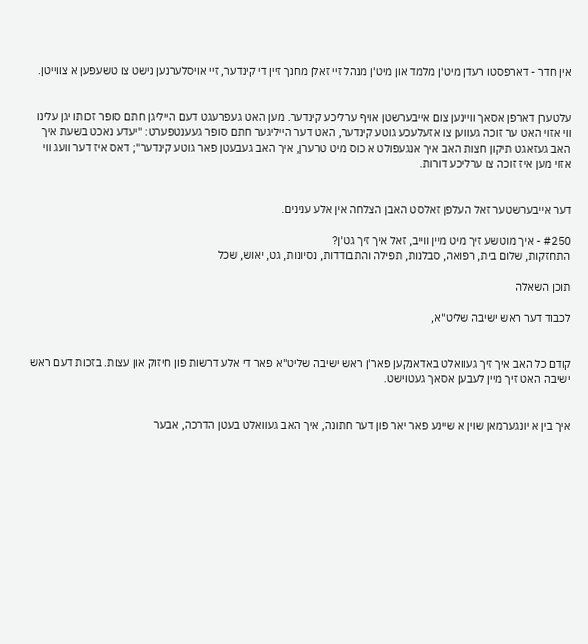אין חדר - דארפסטו רעדן מיט'ן מלמד און מיט'ן מנהל זיי זאלן מחנך זיין די קינדער, זיי אויסלערנען נישט צו טשעפען א צווייטן.


עלטערן דארפן אסאך וויינען צום אייבערשטן אויף ערליכע קינדער. מען האט געפרעגט דעם הייליגן חתם סופר זכותו יגן עלינו ווי אזוי האט ער זוכה געווען צו אזעלעכע גוטע קינדער, האט דער הייליגער חתם סופר געענטפערט: "יעדע נאכט בשעת איך האב געזאגט תיקון חצות האב איך אנגעפולט א כוס מיט טרערן, איך האב געבעטן פאר גוטע קינדער"; דאס איז דער וועג ווי אזוי מען איז זוכה צו ערליכע דורות.


דער אייבערשטער זאל העלפן זאלסט האבן הצלחה אין אלע ענינים.

#250 - איך מוטשע זיך מיט מיין ווייב, זאל איך זיך גט'ן?
התחזקות, שלום בית, רפואה, סבלנות, תפילה והתבודדות, נסיונות, גט, יאוש, שכל

תוכן השאלה

לכבוד דער ראש ישיבה שליט"א,


קודם כל האב איך זיך געוואלט באדאנקען פאר'ן ראש ישיבה שליט"א פאר די אלע דרשות פון חיזוק און עצות. בזכות דעם ראש ישיבה האט זיך מיין לעבען אסאך געטוישט.


איך בין א יונגערמאן שוין א שיינע פאר יאר פון דער חתונה, איך האב געוואלט בעטן הדרכה, אבער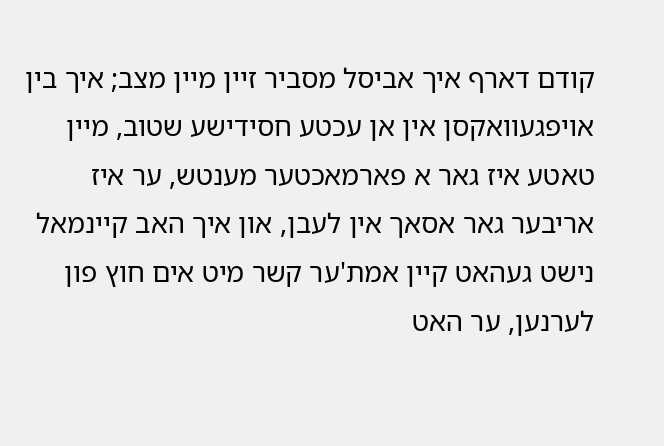קודם דארף איך אביסל מסביר זיין מיין מצב; איך בין אויפגעוואקסן אין אן עכטע חסידישע שטוב, מיין טאטע איז גאר א פארמאכטער מענטש, ער איז אריבער גאר אסאך אין לעבן, און איך האב קיינמאל נישט געהאט קיין אמת'ער קשר מיט אים חוץ פון לערנען, ער האט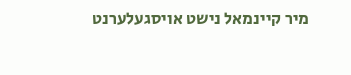מיר קיינמאל נישט אויסגעלערנט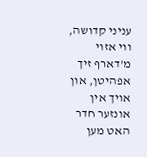עניני קדושה, ווי אזוי מ'דארף זיך אפהיטן, און אויך אין אונזער חדר האט מען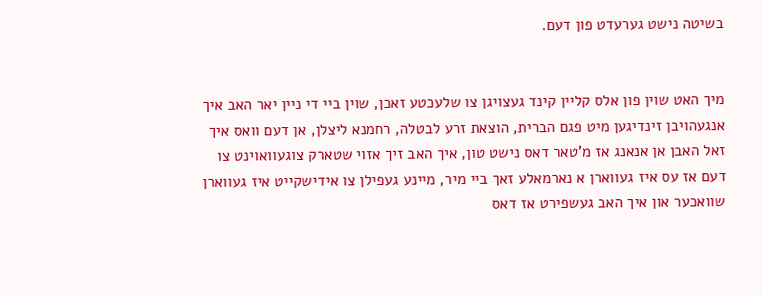בשיטה נישט גערעדט פון דעם.


מיך האט שוין פון אלס קליין קינד געצויגן צו שלעכטע זאכן, שוין ביי די ניין יאר האב איך אנגעהויבן זינדיגען מיט פגם הברית, הוצאת זרע לבטלה, רחמנא ליצלן, אן דעם וואס איך זאל האבן אן אנאנג אז מ'טאר דאס נישט טון, איך האב זיך אזוי שטארק צוגעוואוינט צו דעם אז עס איז געווארן א נארמאלע זאך ביי מיר, מיינע געפילן צו אידישקייט איז געווארן שוואכער און איך האב געשפירט אז דאס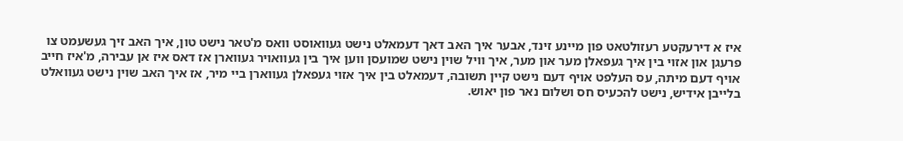איז א דירעקטע רעזולטאט פון מיינע זינד, אבער איך האב דאך דעמאלט נישט געוואוסט וואס מ'טאר נישט טון, איך האב זיך געשעמט צו פרעגן און אזוי בין איך געפאלן מער און מער, איך וויל שוין נישט שמועסן ווען איך בין געוואויר געווארן אז דאס איז אן עבירה, מ'איז חייב אויף דעם מיתה, עס העלפט אויף דעם נישט קיין תשובה, דעמאלט בין איך אזוי געפאלן געווארן ביי מיר, אז איך האב שוין נישט געוואלט בלייבן אידיש, נישט להכעיס חס ושלום נאר פון יאוש.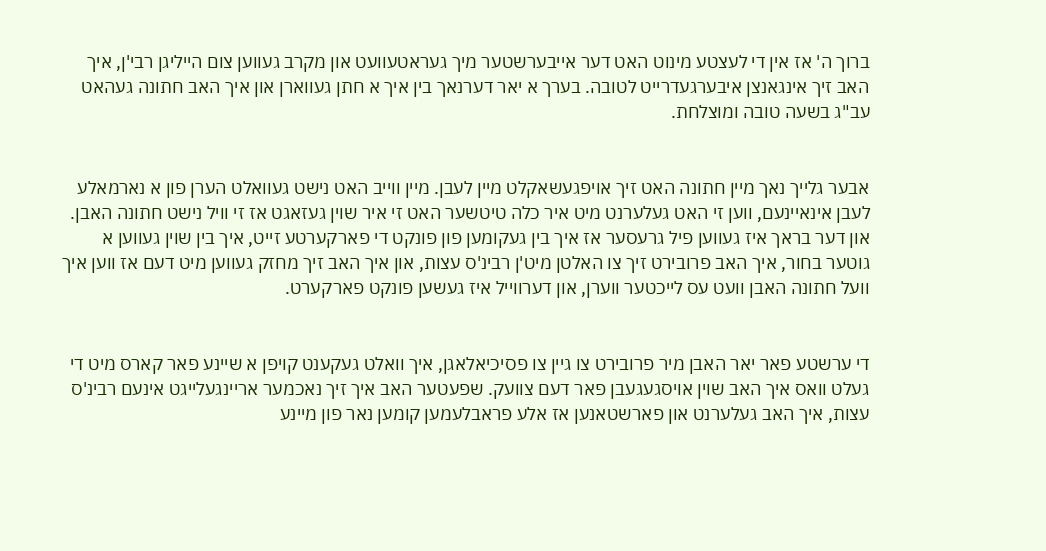ברוך ה' אז אין די לעצטע מינוט האט דער אייבערשטער מיך געראטעוועט און מקרב געווען צום הייליגן רבי'ן, איך האב זיך אינגאנצן איבערגעדרייט לטובה. בערך א יאר דערנאך בין איך א חתן געווארן און איך האב חתונה געהאט עב"ג בשעה טובה ומוצלחת.


אבער גלייך נאך מיין חתונה האט זיך אויפגעשאקלט מיין לעבן. מיין ווייב האט נישט געוואלט הערן פון א נארמאלע לעבן אינאיינעם, ווען זי האט געלערנט מיט איר כלה טיטשער האט זי איר שוין געזאגט אז זי וויל נישט חתונה האבן. און דער בראך איז געווען פיל גרעסער אז איך בין געקומען פון פונקט די פארקערטע זייט, איך בין שוין געווען א גוטער בחור, איך האב פרובירט זיך צו האלטן מיט'ן רבינ'ס עצות, און איך האב זיך מחזק געווען מיט דעם אז ווען איך וועל חתונה האבן וועט עס לייכטער ווערן, און דערווייל איז געשען פונקט פארקערט.


די ערשטע פאר יאר האבן מיר פרובירט צו גיין צו פסיכיאלאגן, איך וואלט געקענט קויפן א שיינע פאר קארס מיט די געלט וואס איך האב שוין אויסגעגעבן פאר דעם צוועק. שפעטער האב איך זיך נאכמער אריינגעלייגט אינעם רבינ'ס עצות, איך האב געלערנט און פארשטאנען אז אלע פראבלעמען קומען נאר פון מיינע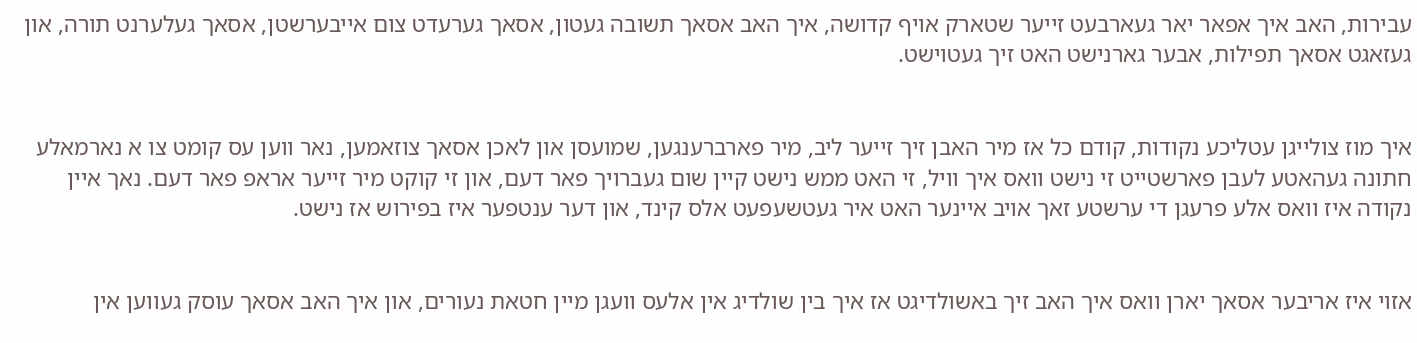עבירות, האב איך אפאר יאר געארבעט זייער שטארק אויף קדושה, איך האב אסאך תשובה געטון, אסאך גערעדט צום אייבערשטן, אסאך געלערנט תורה, און געזאגט אסאך תפילות, אבער גארנישט האט זיך געטוישט.


איך מוז צולייגן עטליכע נקודות, קודם כל אז מיר האבן זיך זייער ליב, מיר פארברענגען, שמועסן און לאכן אסאך צוזאמען, נאר ווען עס קומט צו א נארמאלע חתונה געהאטע לעבן פארשטייט זי נישט וואס איך וויל, זי האט ממש נישט קיין שום געברויך פאר דעם, און זי קוקט מיר זייער אראפ פאר דעם. נאך איין נקודה איז וואס אלע פרעגן די ערשטע זאך אויב איינער האט איר געטשעפעט אלס קינד, און דער ענטפער איז בפירוש אז נישט.


אזוי איז אריבער אסאך יארן וואס איך האב זיך באשולדיגט אז איך בין שולדיג אין אלעס וועגן מיין חטאת נעורים, און איך האב אסאך עוסק געווען אין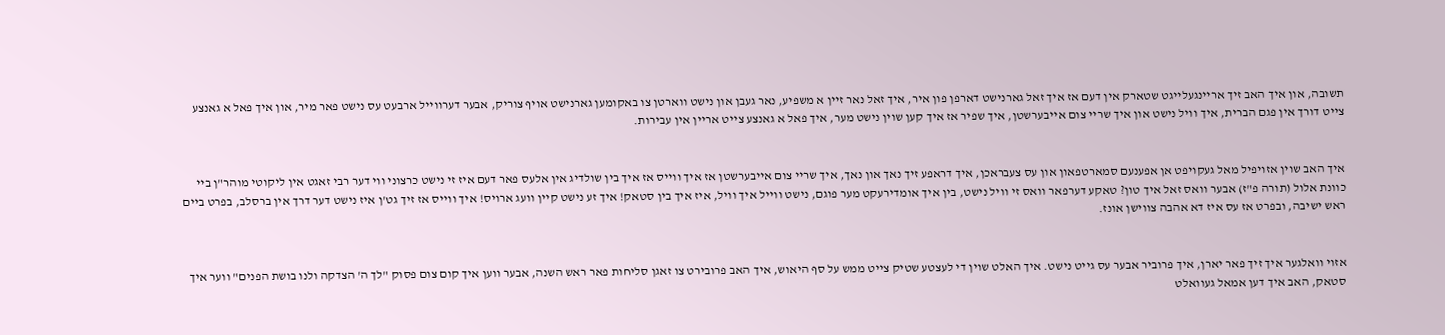תשובה, און איך האב זיך אריינגעלייגט שטארק אין דעם אז איך זאל גארנישט דארפן פון איר, איך זאל נאר זיין א משפיע, נאר געבן און נישט ווארטן צו באקומען גארנישט אויף צוריק, אבער דערווייל ארבעט עס נישט פאר מיר, און איך פאל א גאנצע צייט דורך אין פגם הברית, איך וויל נישט און איך שריי צום אייבערשטן, איך שפיר אז איך קען שוין נישט מער, איך פאל א גאנצע צייט אריין אין עבירות.


איך האב שוין אזויפיל מאל געקויפט אן אפענעם סמארטפאון און עס צעבראכן, איך דראפע זיך נאך און נאך, איך שריי צום אייבערשטן אז איך ווייס אז איך בין שולדיג אין אלעס פאר דעם איז זי נישט כרצוני ווי דער רבי זאגט אין ליקוטי מוהר"ן ביי כוונת אלול (תורה פ"ז) אבער וואס זאל איך טון? טאקע דערפאר וואס זי וויל נישט, בין איך אומדירעקט מער פוגם, נישט ווייל איך וויל, איז איך בין סטאק! איך זע נישט קיין וועג ארויס! איך ווייס אז זיך גט'ן איז נישט דער דרך אין ברסלב, בפרט ביים ראש ישיבה, ובפרט אז עס איז דא אהבה צווישן אונז.


אזוי וואלגער איך זיך פאר יארן, איך פרוביר אבער עס גייט נישט. איך האלט שוין די לעצטע שטיק צייט ממש על סף היאוש, איך האב פרובירט צו זאגן סליחות פאר ראש השנה, אבער ווען איך קום צום פסוק "לך ה' הצדקה ולנו בושת הפנים" ווער איך סטאק, האב איך דען אמאל געוואלט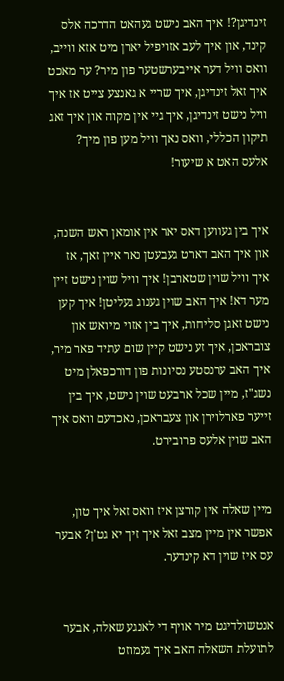זינדיגן?! איך האב נישט געהאט הדרכה אלס קינד, און איך לעב אזויפיל יארן מיט אזא ווייב, וואס וויל דער אייבערשטער פון מיר? ער מאכט איך זאל זינדיגן, איך שריי א גאנצע צייט אז איך וויל נישט זינדיגן, איך גיי אין מקוה און איך זאג תיקון הכללי, וואס נאך וויל מען פון מיך? אלעס האט א שיעור!


איך בין געווען דאס יאר אין אומאן ראש השנה, און איך האב דארט געבעטן נאר איין זאך, אז איך וויל שוין שטארבן! איך וויל שוין נישט זיין מער דא! איך האב שוין גענוג געליטן! איך קען נישט זאגן סליחות, איך בין אזוי מיואש און צובראכן, איך זע נישט קיין שום עתיד פאר מיר, איך האב ערנסטע נסיונות פון דורכפאלן מיט נשג"ז, מיין שכל ארבעט שוין נישט, איך בין זייער פארלוירן און צעבראכן, נאכדעם וואס איך האב שוין אלעס פרובירט.


מיין שאלה אין קורצן איז וואס זאל איך טון, אפשר אין מיין מצב זאל איך זיך יא גט'ן? אבער עס איז שוין דא קינדער.


אנטשולדיגט מיר אויף די לאנגע שאלה, אבער לתועלת השאלה האב איך געמוזט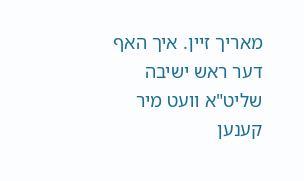מאריך זיין. איך האף דער ראש ישיבה שליט"א וועט מיר קענען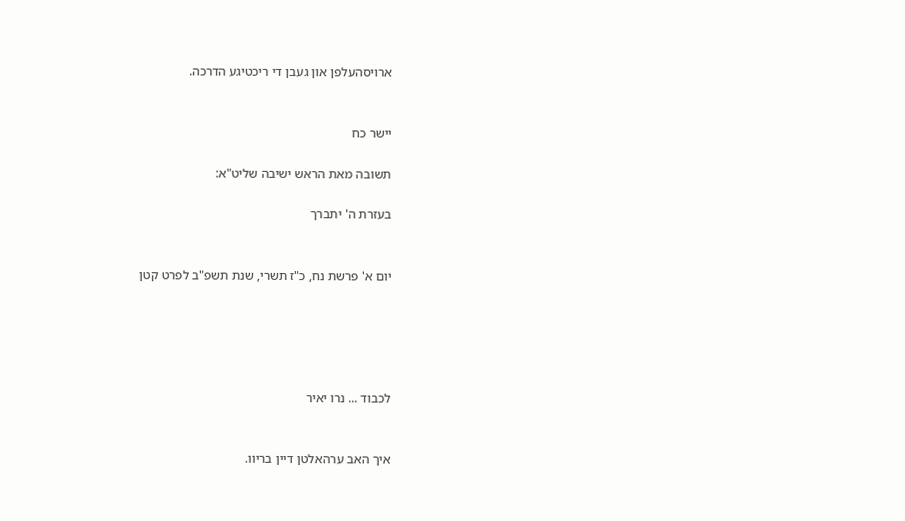ארויסהעלפן און געבן די ריכטיגע הדרכה.


יישר כח

תשובה מאת הראש ישיבה שליט"א:

בעזרת ה' יתברך


יום א' פרשת נח, כ"ז תשרי, שנת תשפ"ב לפרט קטן





לכבוד ... נרו יאיר


איך האב ערהאלטן דיין בריוו.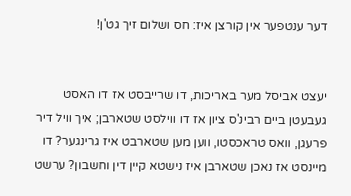דער ענטפער אין קורצן איז: חס ושלום זיך גט'ן!


יעצט אביסל מער באריכות, דו שרייבסט אז דו האסט געבעטן ביים רבינ'ס ציון אז דו ווילסט שטארבן; איך וויל דיר פרעגן, וואס טראכסטו, ווען מען שטארבט איז גרינגער? דו מיינסט אז נאכן שטארבן איז נישטא קיין דין וחשבון? ערשט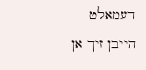דעמאלט הייבן זיך אן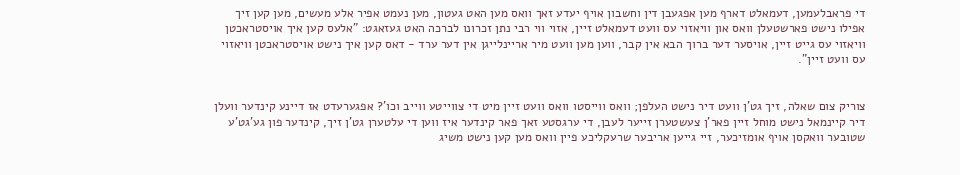די פראבלעמען, דעמאלט דארף מען אפגעבן דין וחשבון אויף יעדע זאך וואס מען האט געטון, מען נעמט אפיר אלע מעשים, מען קען זיך אפילו נישט פארשטעלן וואס און וויאזוי עס וועט דעמאלט זיין, אזוי ווי רבי נתן זכרונו לברכה האט געזאגט: "אלעס קען איך אויסטראכטן וויאזוי עס גייט זיין, אויסער דער ברוך הבא אין קבר, ווען מען וועט מיר אריינלייגן אין דער ערד - דאס קען איך נישט אויסטראכטן וויאזוי עס וועט זיין".


צוריק צום שאלה, זיך גט'ן וועט דיר נישט העלפן; וואס ווייסטו וואס וועט זיין מיט די צווייטע ווייב וכו'? אפגערעדט אז דיינע קינדער וועלן דיר קיינמאל נישט מוחל זיין פאר'ן צעשטערן זייער לעבן, די ערגסטע זאך פאר קינדער איז ווען די עלטערן גט'ן זיך, קינדער פון גע'גט'ע שטובער וואקסן אויף אומזיכער, זיי גייען אריבער שרעקליכע פיין וואס מען קען נישט משיג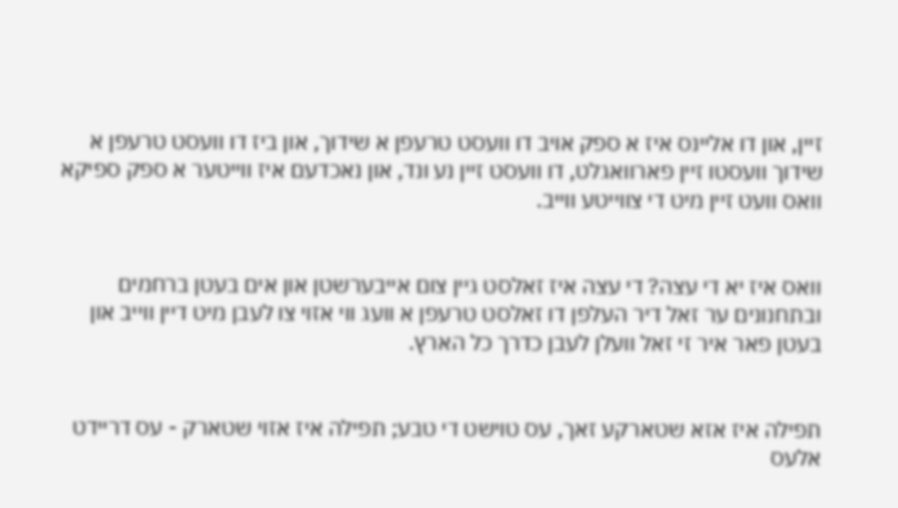זיין, און דו אליינס איז א ספק אויב דו וועסט טרעפן א שידוך, און ביז דו וועסט טרעפן א שידוך וועסטו זיין פארוואגלט, דו וועסט זיין נע ונד, און נאכדעם איז ווייטער א ספק ספיקא וואס וועט זיין מיט די צווייטע ווייב.


וואס איז יא די עצה? די עצה איז זאלסט גיין צום אייבערשטן און אים בעטן ברחמים ובתחנונים ער זאל דיר העלפן דו זאלסט טרעפן א וועג ווי אזוי צו לעבן מיט דיין ווייב און בעטן פאר איר זי זאל וועלן לעבן כדרך כל הארץ.


תפילה איז אזא שטארקע זאך, עס טוישט די טבע; תפילה איז אזוי שטארק - עס דריידט אלעס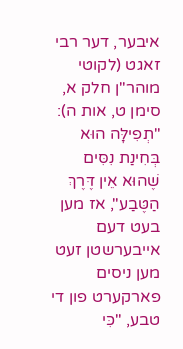איבער, דער רבי זאגט (לקוטי מוהר"ן חלק א, סימן ט, אות ה): "תְפִילָּה הוּא בְּחִינַת נִסִּים שֶׁהוּא אֵין דֶּרֶךְ הַטֶּבַע", אז מען בעט דעם אייבערשטן זעט מען ניסים פארקערט פון די טבע, "כִּי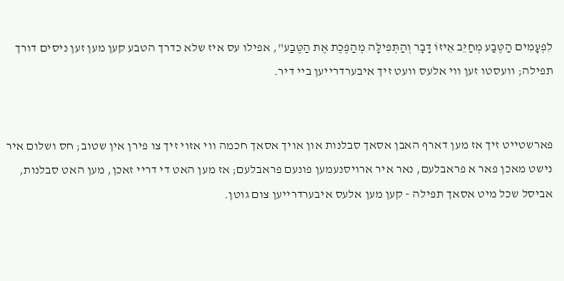לִפְעָמִים הַטֶּבַע מְחַיֵּב אֵיזוֹ דָּבָר וְהַתְּפִילָּה מְהַפֶּכֶת אֶת הַטֶּבַע", אפילו עס איז שלא כדרך הטבע קען מען זען ניסים דורך תפילה; וועסטו זען ווי אלעס וועט זיך איבערדרייען ביי דיר.


פארשטייט זיך אז מען דארף האבן אסאך סבלנות און אויך אסאך חכמה ווי אזוי זיך צו פירן אין שטוב; חס ושלום איר נישט מאכן פאר א פראבלעם, נאר איר ארויסנעמען פונעם פראבלעם; אז מען האט די דריי זאכן, מען האט סבלנות, אביסל שכל מיט אסאך תפילה - קען מען אלעס איבערדרייען צום גוטן.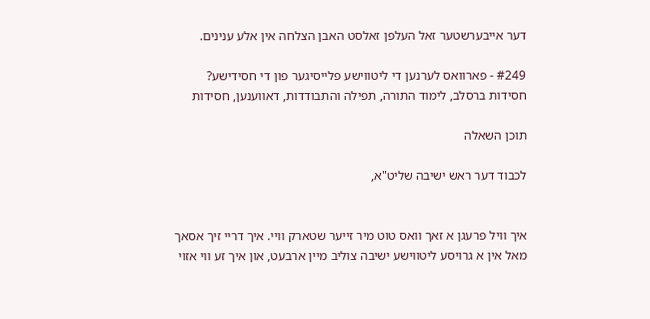דער אייבערשטער זאל העלפן זאלסט האבן הצלחה אין אלע ענינים.

#249 - פארוואס לערנען די ליטווישע פלייסיגער פון די חסידישע?
חסידות ברסלב, לימוד התורה, תפילה והתבודדות, דאווענען, חסידות

תוכן השאלה

לכבוד דער ראש ישיבה שליט"א,


איך וויל פרעגן א זאך וואס טוט מיר זייער שטארק וויי. איך דריי זיך אסאך מאל אין א גרויסע ליטווישע ישיבה צוליב מיין ארבעט, און איך זע ווי אזוי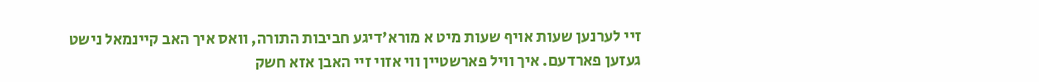זיי לערנען שעות אויף שעות מיט א מורא'דיגע חביבות התורה, וואס איך האב קיינמאל נישט געזען פארדעם. איך וויל פארשטיין ווי אזוי זיי האבן אזא חשק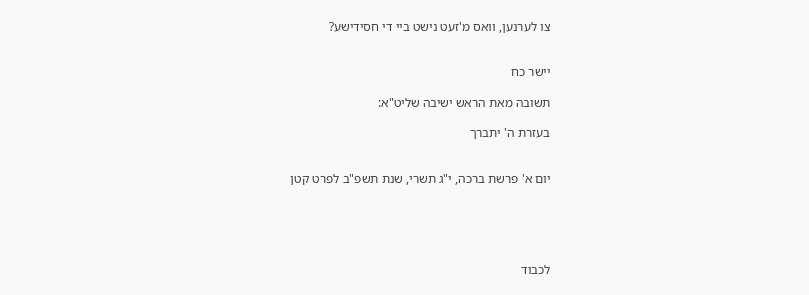צו לערנען, וואס מ'זעט נישט ביי די חסידישע?


יישר כח

תשובה מאת הראש ישיבה שליט"א:

בעזרת ה' יתברך


יום א' פרשת ברכה, י"ג תשרי, שנת תשפ"ב לפרט קטן





לכבוד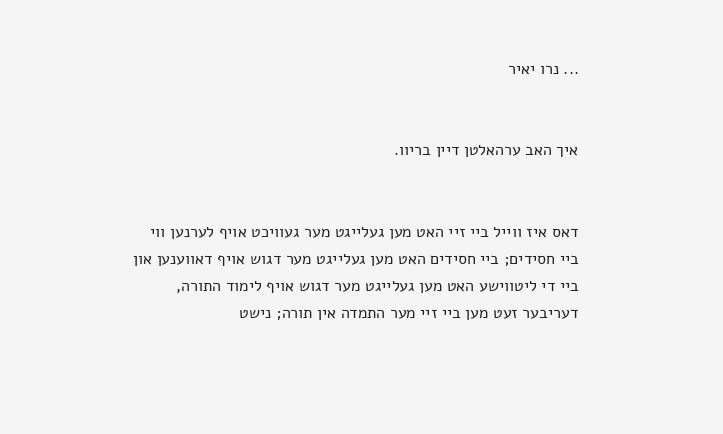... נרו יאיר


איך האב ערהאלטן דיין בריוו.


דאס איז ווייל ביי זיי האט מען געלייגט מער געוויכט אויף לערנען ווי ביי חסידים; ביי חסידים האט מען געלייגט מער דגוש אויף דאווענען און ביי די ליטווישע האט מען געלייגט מער דגוש אויף לימוד התורה, דעריבער זעט מען ביי זיי מער התמדה אין תורה; נישט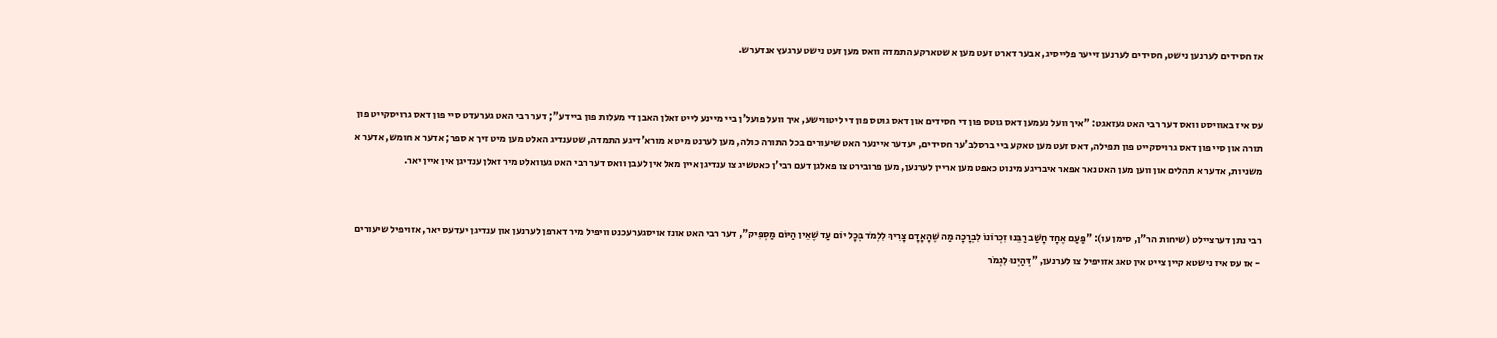אז חסידים לערנען נישט, חסידים לערנען זייער פלייסיג, אבער דארט זעט מען א שטארקע התמדה וואס מען זעט נישט ערגעץ אנדערש.


עס איז באוויסט וואס דער רבי האט געזאגט: "איך וועל נעמען דאס גוטס פון די חסידים און דאס גוטס פון די ליטווישע, איך וועל פועל'ן ביי מיינע לייט זאלן האבן די מעלות פון ביידע"; דער רבי האט גערעדט סיי פון דאס גרויסקייט פון תורה און סיי פון דאס גרויסקייט פון תפילה, דאס זעט מען טאקע ביי ברסלב'ער חסידים, יעדער איינער האט שיעורים בכל התורה כולה, מען לערנט מיט א מורא'דיגע התמדה, שטענדיג האלט מען מיט זיך א ספר; אדער א חומש, אדער א משניות, אדער א תהלים און ווען מען האט נאר אפאר איבריגע מינוט כאפט מען אריין לערנען, מען פרובירט צו פאלגן דעם רבי'ן כאטשיג צו ענדיגן איין מאל אין לעבן וואס דער רבי האט געוואלט מיר זאלן ענדיגן אין איין יאר.


רבי נתן דערציילט (שיחות הר"ן, סימן עו): "פַּעַם אֶחָד חָשַׁב רַבֵּנוּ זִכְרוֹנוֹ לִבְרָכָה מַה שֶׁהָאָדָם צָרִיךְ לִלְמֹד בְּכָל יוֹם עַד שֶׁאֵין הַיּוֹם מַסְפִּיק", דער רבי האט אונז אויסגערעכנט וויפיל מיר דארפן לערנען און ענדיגן יעדעס יאר, אזויפיל שיעורים - אז עס איז נישטא קיין צייט אין טאג אזויפיל צו לערנען, "דְּהַיְנוּ לִגְמֹר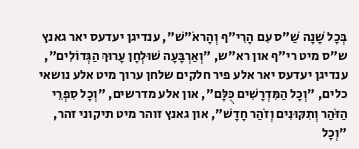בְּכָל שָׁנָה שַׁ"ס עִם הָרִי"ף וְהָראֹ"שׁ", ענדיגן יעדעס יאר גאנץ ש"ס מיט רי"ף און רא"ש, "וְאַרְבָּעָה שׁוּלְחָן עָרוּךְ הַגְּדוֹלִים", ענדיגן יעדעס יאר אלע פיר חלקים שלחן ערוך מיט אלע נושאי כלים, "וְכָל הַמִּדְרָשִׁים כֻּלָּם", און אלע מדרשים, "וְכָל סִפְרֵי הַזֹּהַר וְתִקּוּנִים וְזֹהַר חָדָשׁ", און גאנץ זוהר מיט תיקוני זהר, "וְכָל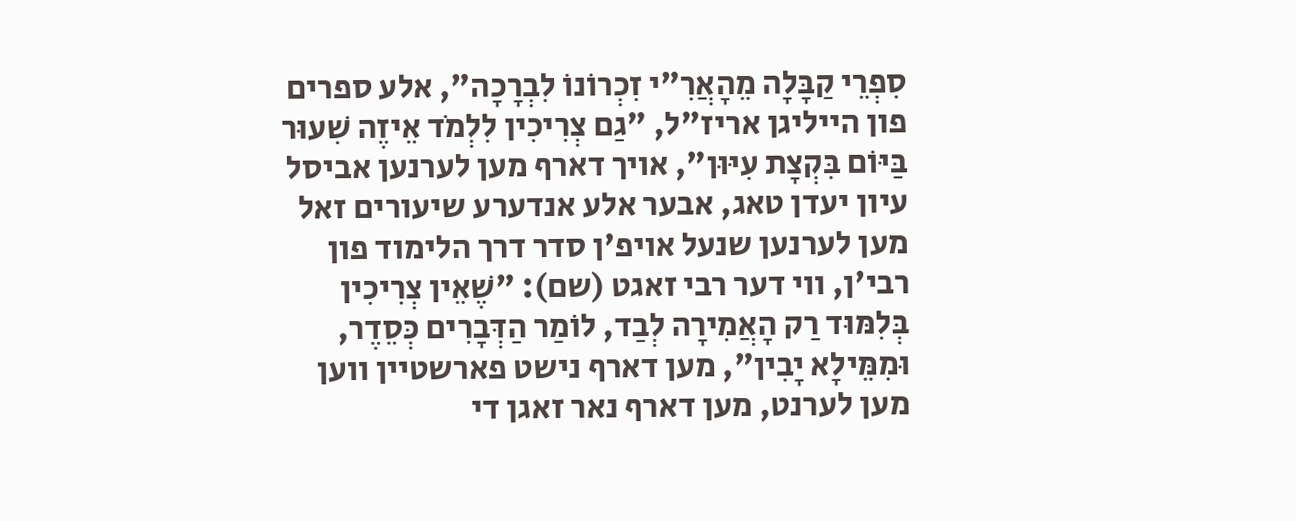סִפְרֵי קַבָּלָה מֵהָאֲרִ"י זִכְרוֹנוֹ לִבְרָכָה", אלע ספרים פון הייליגן אריז"ל, "גַם צְרִיכִין לִלְמֹד אֵיזֶה שִׁעוּר בַּיּוֹם בִּקְצָת עִיּוּן", אויך דארף מען לערנען אביסל עיון יעדן טאג, אבער אלע אנדערע שיעורים זאל מען לערנען שנעל אויפ'ן סדר דרך הלימוד פון רבי'ן, ווי דער רבי זאגט (שם): "שֶׁאֵין צְרִיכִין בְּלִמּוּד רַק הָאֲמִירָה לְבַד, לוֹמַר הַדְּבָרִים כְּסֵדֶר, וּמִמֵּילָא יָבִין", מען דארף נישט פארשטיין ווען מען לערנט, מען דארף נאר זאגן די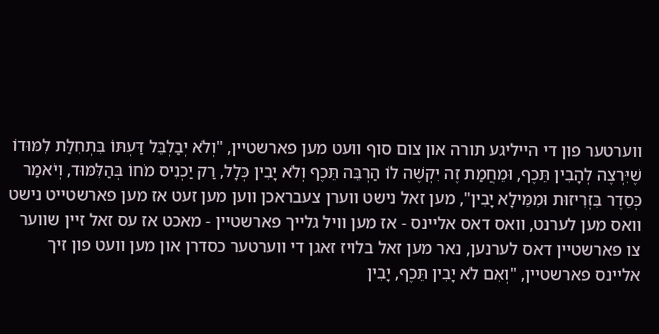ווערטער פון די הייליגע תורה און צום סוף וועט מען פארשטיין, "וְלֹא יְבַלְבֵּל דַּעְתּוֹ בִּתְחִלַּת לִמּוּדוֹ שֶׁיִּרְצֶה לְהָבִין תֵּכֶף, וּמֵחֲמַת זֶה יִקְשֶׁה לוֹ הַרְבֵּה תֵּכֶף וְלֹא יָבִין כְּלָל, רַק יַכְנִיס מֹחוֹ בְּהַלִּמּוּד, וְיֹאמַר כְּסֵדֶר בִּזְרִיזוּת וּמִמֵּילָא יָבִין", מען זאל נישט ווערן צעבראכן ווען מען זעט אז מען פארשטייט נישט וואס מען לערנט, וואס דאס אליינס - אז מען וויל גלייך פארשטיין - מאכט אז עס זאל זיין שווער צו פארשטיין דאס לערנען, נאר מען זאל בלויז זאגן די ווערטער כסדרן און מען וועט פון זיך אליינס פארשטיין, "וְאִם לֹא יָבִין תֵּכֶף, יָבִין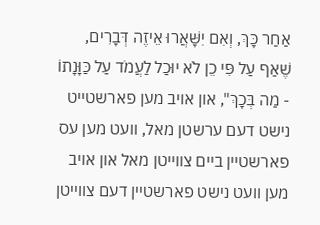אַחַר כָּךְ, וְאִם יִשָּׁאֲרוּ אֵיזֶה דְּבָרִים, שֶׁאַף עַל פִּי כֵן לֹא יוּכַל לַעֲמֹד עַל כַּוָּנָתוֹ - מַה בְּכָךְ", און אויב מען פארשטייט נישט דעם ערשטן מאל, וועט מען עס פארשטיין ביים צווייטן מאל און אויב מען וועט נישט פארשטיין דעם צווייטן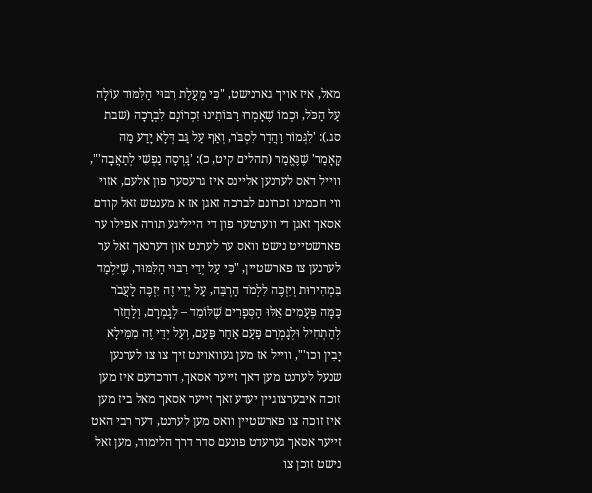מאל, איז אויך גארנישט, "כִּי מַעֲלַת רִבּוּי הַלִּמּוּד עוֹלָה עַל הַכֹּל, וּכְמוֹ שֶׁאָמְרוּ רַבּוֹתֵינוּ זִכְרוֹנָם לִבְרָכָה (שבת סג.): 'לִגְּמוֹר וַהֲדַר לִסְבֹּר, וְאַף עַל גַּב דְּלָא יָדַע מַה קָאָמַר' שֶׁנֶּאֱמַר (תהלים קיט, כ): 'גָּרְסָה נַפְשִׁי לְתַאֲבָה'", ווייל דאס לערנען אליינס איז גרעסער פון אלעם, אזוי ווי חכמינו זכרונם לברכה זאגן אז א מענטש זאל קודם אסאך זאגן די ווערטער פון די הייליגע תורה אפילו ער פארשטייט נישט וואס ער לערנט און דערנאך זאל ער לערנען צו פארשטיין, "כִּי עַל יְדֵי רִבּוּי הַלִּמּוּד, שֶׁיִּלְמַד בִּמְהִירוּת וְיִזְכֶּה לִלְמֹד הַרְבֵּה, עַל יְדֵי זֶה יִזְכֶּה לַעֲבֹר כַּמָּה פְּעָמִים אֵלּוּ הַסְּפָרִים שֶׁלּוֹמֵד – לְגָמְרָם, וְלַחֲזֹר לְהַתְחִיל וּלְגָמְרָם פַּעַם אַחַר פַּעַם, וְעַל יְדֵי זֶה מִמֵּילָא יָבִין וכו'", ווייל אז מען געוואוינט זיך צו צו לערנען שנעל לערנט מען דאך זייער אסאך, דורכדעם איז מען זוכה איבערצוגיין יעדע זאך זייער אסאך מאל ביז מען איז זוכה צו פארשטיין וואס מען לערנט, דער רבי האט זייער אסאך גערעדט פונעם סדר דרך הלימוד, מען זאל נישט זוכן צו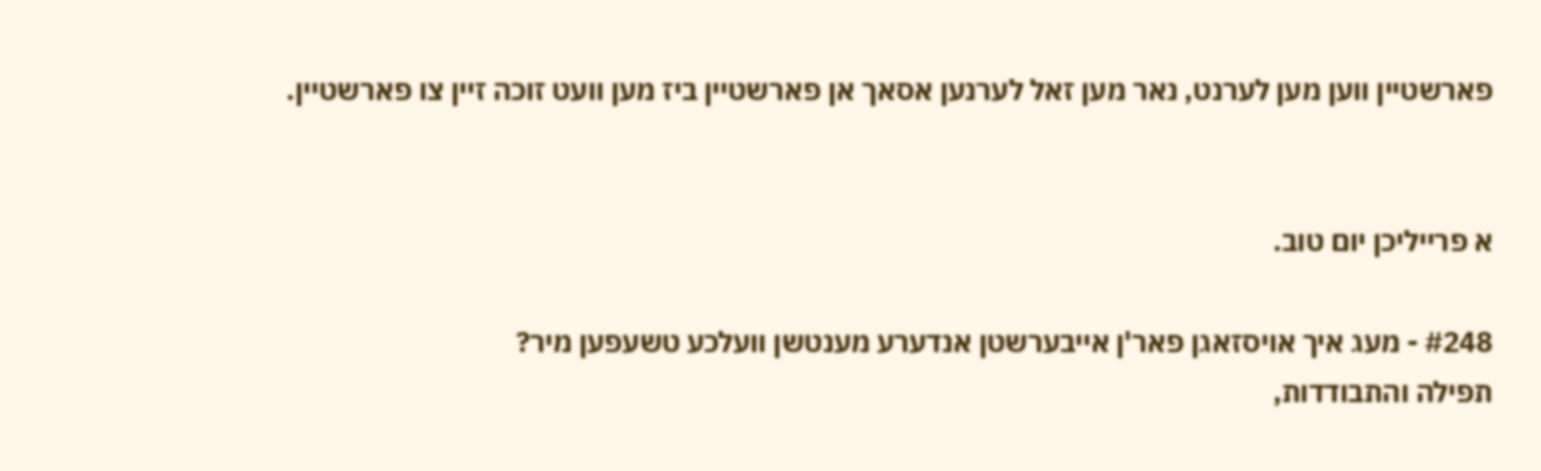פארשטיין ווען מען לערנט, נאר מען זאל לערנען אסאך אן פארשטיין ביז מען וועט זוכה זיין צו פארשטיין.


א פרייליכן יום טוב.

#248 - מעג איך אויסזאגן פאר'ן אייבערשטן אנדערע מענטשן וועלכע טשעפען מיר?
תפילה והתבודדות,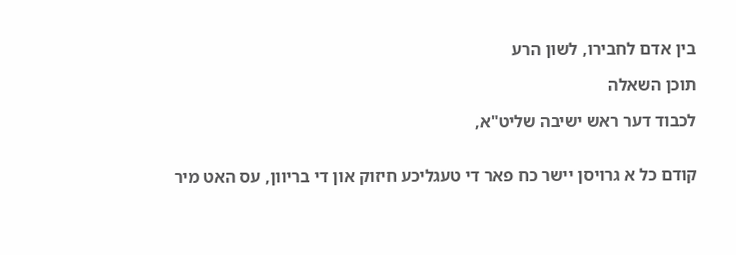בין אדם לחבירו, לשון הרע

תוכן השאלה

לכבוד דער ראש ישיבה שליט"א,


קודם כל א גרויסן יישר כח פאר די טעגליכע חיזוק און די בריוון, עס האט מיר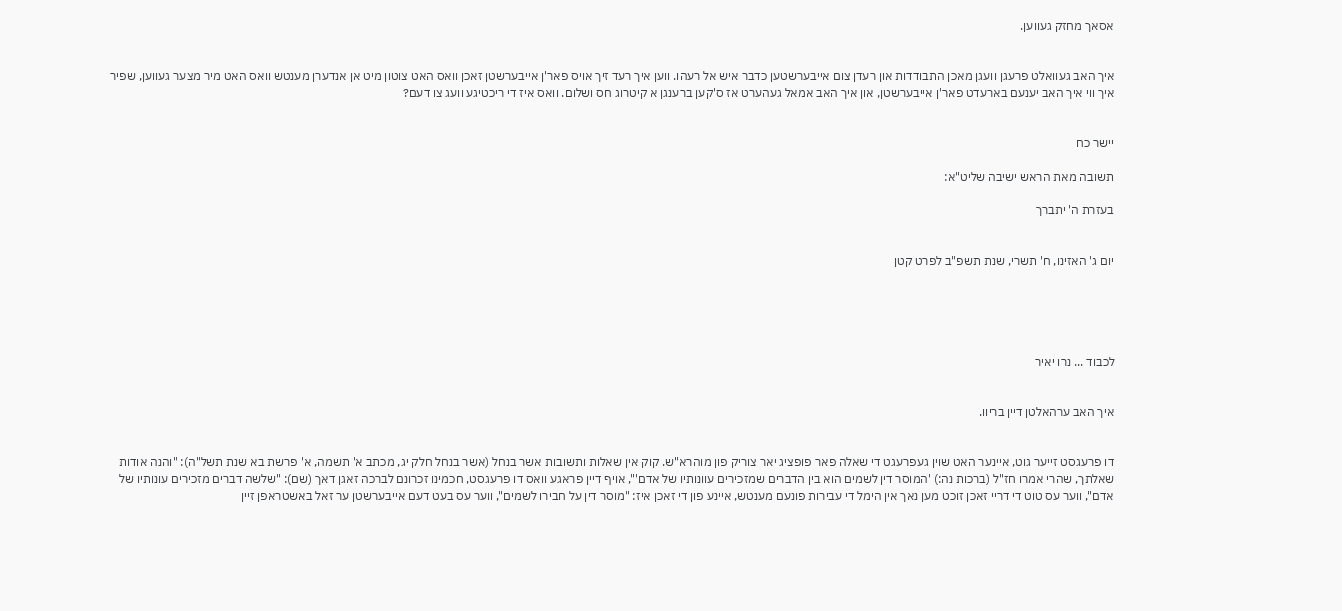אסאך מחזק געווען.


איך האב געוואלט פרעגן וועגן מאכן התבודדות און רעדן צום אייבערשטען כדבר איש אל רעהו. ווען איך רעד זיך אויס פאר'ן אייבערשטן זאכן וואס האט צוטון מיט אן אנדערן מענטש וואס האט מיר מצער געווען, שפיר איך ווי איך האב יענעם בארעדט פאר'ן אייבערשטן, און איך האב אמאל געהערט אז ס'קען ברענגן א קיטרוג חס ושלום. וואס איז די ריכטיגע וועג צו דעם?


יישר כח

תשובה מאת הראש ישיבה שליט"א:

בעזרת ה' יתברך


יום ג' האזינו, ח' תשרי, שנת תשפ"ב לפרט קטן





לכבוד ... נרו יאיר


איך האב ערהאלטן דיין בריוו.


דו פרעגסט זייער גוט, איינער האט שוין געפרעגט די שאלה פאר פופציג יאר צוריק פון מוהרא"ש. קוק אין שאלות ותשובות אשר בנחל (אשר בנחל חלק יג, מכתב א' תשמה, א' פרשת בא שנת תשל"ה): "והנה אודות שאלתך, שהרי אמרו חז"ל (ברכות נה:) 'המוסר דין לשמים הוא בין הדברים שמזכירים עוונותיו של אדם'", אויף דיין פראגע וואס דו פרעגסט, חכמינו זכרונם לברכה זאגן דאך (שם): "שלשה דברים מזכירים עונותיו של אדם", ווער עס טוט די דריי זאכן זוכט מען נאך אין הימל די עבירות פונעם מענטש, איינע פון די זאכן איז: "מוסר דין על חבירו לשמים", ווער עס בעט דעם אייבערשטן ער זאל באשטראפן זיין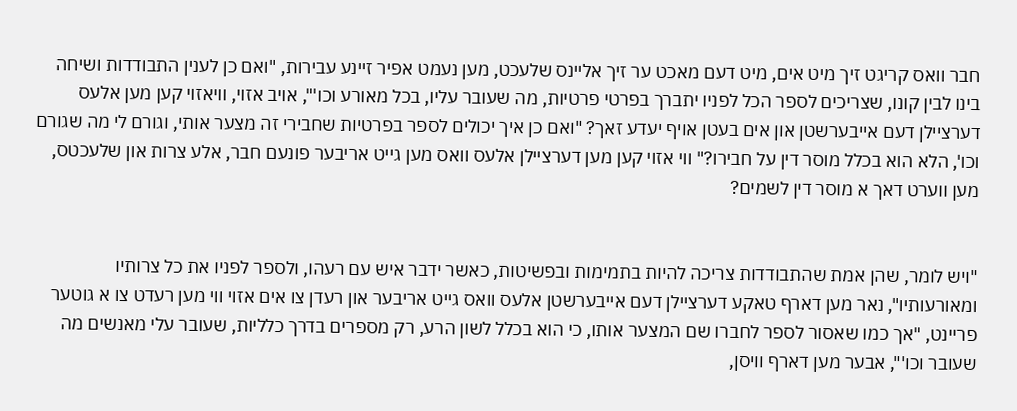חבר וואס קריגט זיך מיט אים, מיט דעם מאכט ער זיך אליינס שלעכט, מען נעמט אפיר זיינע עבירות, "ואם כן לענין התבודדות ושיחה בינו לבין קונו, שצריכים לספר הכל לפניו יתברך בפרטי פרטיות, מה שעובר עליו, בכל מאורע וכו'", אויב אזוי, וויאזוי קען מען אלעס דערציילן דעם אייבערשטן און אים בעטן אויף יעדע זאך? "ואם כן איך יכולים לספר בפרטיות שחבירי זה מצער אותי, וגורם לי מה שגורם וכו', הלא הוא בכלל מוסר דין על חבירו?" ווי אזוי קען מען דערציילן אלעס וואס מען גייט אריבער פונעם חבר, אלע צרות און שלעכטס, מען ווערט דאך א מוסר דין לשמים?


"ויש לומר, שהן אמת שהתבודדות צריכה להיות בתמימות ובפשיטות, כאשר ידבר איש עם רעהו, ולספר לפניו את כל צרותיו ומאורעותיו", נאר מען דארף טאקע דערציילן דעם אייבערשטן אלעס וואס גייט אריבער און רעדן צו אים אזוי ווי מען רעדט צו א גוטער פריינט, "אך כמו שאסור לספר לחברו שם המצער אותו, כי הוא בכלל לשון הרע, רק מספרים בדרך כלליות, שעובר עלי מאנשים מה שעובר וכו'", אבער מען דארף וויסן,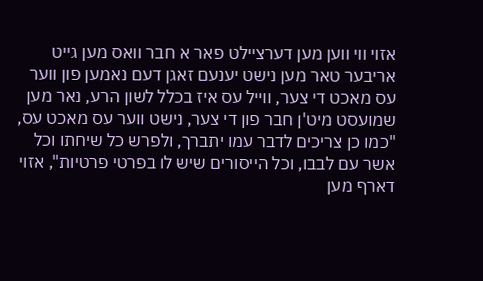אזוי ווי ווען מען דערציילט פאר א חבר וואס מען גייט אריבער טאר מען נישט יענעם זאגן דעם נאמען פון ווער עס מאכט די צער, ווייל עס איז בכלל לשון הרע, נאר מען שמועסט מיט'ן חבר פון די צער, נישט ווער עס מאכט עס, "כמו כן צריכים לדבר עמו יתברך, ולפרש כל שיחתו וכל אשר עם לבבו, וכל הייסורים שיש לו בפרטי פרטיות", אזוי דארף מען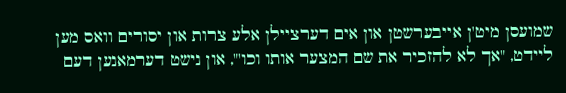שמועסן מיט'ן אייבערשטן און אים דערציילן אלע צרות און יסורים וואס מען ליידט, "אך לא להזכיר את שם המצער אותו וכו'", און נישט דערמאנען דעם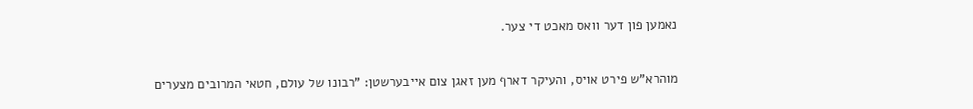נאמען פון דער וואס מאכט די צער.


מוהרא"ש פירט אויס, והעיקר דארף מען זאגן צום אייבערשטן: "רבונו של עולם, חטאי המרובים מצערים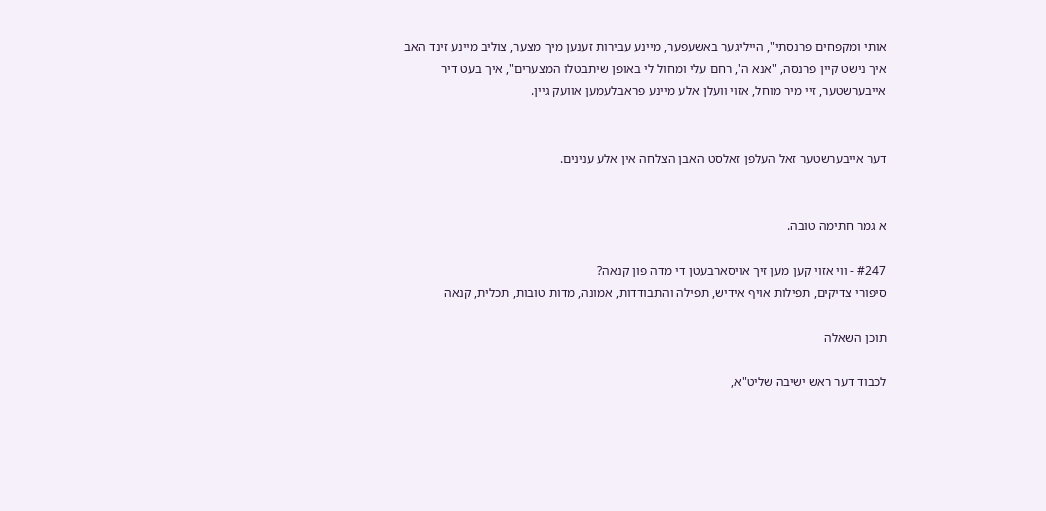אותי ומקפחים פרנסתי", הייליגער באשעפער, מיינע עבירות זענען מיך מצער, צוליב מיינע זינד האב איך נישט קיין פרנסה, "אנא ה', רחם עלי ומחול לי באופן שיתבטלו המצערים", איך בעט דיר אייבערשטער, זיי מיר מוחל, אזוי וועלן אלע מיינע פראבלעמען אוועק גיין.


דער אייבערשטער זאל העלפן זאלסט האבן הצלחה אין אלע ענינים.


א גמר חתימה טובה.

#247 - ווי אזוי קען מען זיך אויסארבעטן די מדה פון קנאה?
סיפורי צדיקים, תפילות אויף אידיש, תפילה והתבודדות, אמונה, מדות טובות, תכלית, קנאה

תוכן השאלה

לכבוד דער ראש ישיבה שליט"א,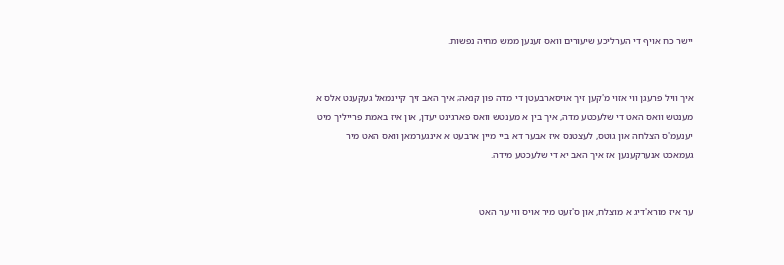יישר כח אויף די הערליכע שיעורים וואס זענען ממש מחיה נפשות.


איך וויל פרעגן ווי אזוי מ'קען זיך אויסארבעטן די מדה פון קנאה; איך האב זיך קיינמאל געקענט אלס א מענטש וואס האט די שלעכטע מדה, איך בין א מענטש וואס פארגינט יעדן, און איז באמת פרייליך מיט יענעמ'ס הצלחה און גוטס, לעצטנס איז אבער דא ביי מיין ארבעט א אינגערמאן וואס האט מיר געמאכט אנערקענען אז איך האב יא די שלעכטע מידה.


ער איז מורא'דיג א מוצלח, און ס'זעט מיר אויס ווי ער האט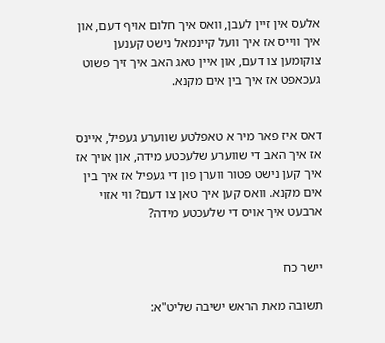אלעס אין זיין לעבן, וואס איך חלום אויף דעם, און איך ווייס אז איך וועל קיינמאל נישט קענען צוקומען צו דעם, און איין טאג האב איך זיך פשוט געכאפט אז איך בין אים מקנא.


דאס איז פאר מיר א טאפלטע שווערע געפיל, איינס אז איך האב די שווערע שלעכטע מידה, און אויך אז איך קען נישט פטור ווערן פון די געפיל אז איך בין אים מקנא. וואס קען איך טאן צו דעם? ווי אזוי ארבעט איך אויס די שלעכטע מידה?


יישר כח

תשובה מאת הראש ישיבה שליט"א: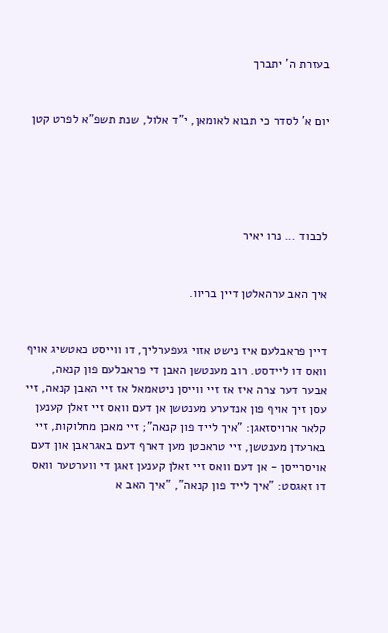בעזרת ה' יתברך


יום א' לסדר כי תבוא לאומאן, י"ד אלול, שנת תשפ"א לפרט קטן





לכבוד ... נרו יאיר


איך האב ערהאלטן דיין בריוו.


דיין פראבלעם איז נישט אזוי געפערליך, דו ווייסט כאטשיג אויף וואס דו ליידסט. רוב מענטשן האבן די פראבלעם פון קנאה, אבער דער צרה איז אז זיי ווייסן ניטאמאל אז זיי האבן קנאה, זיי עסן זיך אויף פון אנדערע מענטשן אן דעם וואס זיי זאלן קענען קלאר ארויסזאגן: "איך לייד פון קנאה"; זיי מאכן מחלוקות, זיי בארעדן מענטשן, זיי טראכטן מען דארף דעם באגראבן און דעם אויסרייסן - אן דעם וואס זיי זאלן קענען זאגן די ווערטער וואס דו זאגסט: "איך לייד פון קנאה", "איך האב א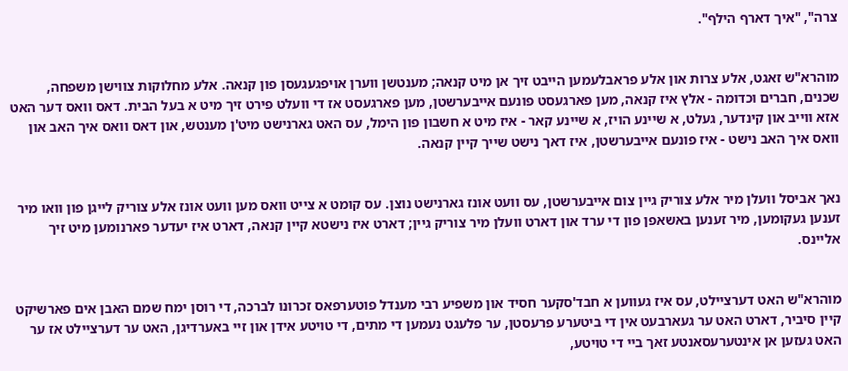צרה", "איך דארף הילף".


מוהרא"ש זאגט, אלע צרות און אלע פראבלעמען הייבט זיך אן מיט קנאה; מענטשן ווערן אויפגעגעסן פון קנאה. אלע מחלוקות צווישן משפחה, שכנים, חברים וכדומה - אלץ איז קנאה, מען פארגעסט פונעם אייבערשטן, מען פארגעסט אז די וועלט פירט זיך מיט א בעל הבית. דאס וואס דער האט אזא ווייב און קינדער, געלט, א שיינע הויז, א שיינע קאר - איז מיט א חשבון פון הימל, עס האט גארנישט מיט'ן מענטש, און דאס וואס איך האב און וואס איך האב נישט - איז פונעם אייבערשטן, איז דאך נישט שייך קיין קנאה.


נאך אביסל וועלן מיר אלע צוריק גיין צום אייבערשטן, עס וועט אונז גארנישט נוצן. עס קומט א צייט וואס מען וועט אונז אלע צוריק לייגן פון וואו מיר זענען געקומען, מיר זענען באשאפן פון די ערד און דארט וועלן מיר צוריק גיין; דארט איז נישטא קיין קנאה, דארט איז יעדער פארנומען מיט זיך אליינס.


מוהרא"ש האט דערציילט, עס איז געווען א חבד'סקער חסיד און משפיע רבי מענדל פוטערפאס זכרונו לברכה, די רוסן ימח שמם האבן אים פארשיקט קיין סיביר, דארט האט ער געארבעט אין די ביטערע פרעסטן, ער פלעגט נעמען די מתים, די טויטע אידן און זיי באערדיגן, האט ער דערציילט אז ער האט געזען אן אינטערעסאנטע זאך ביי די טויטע,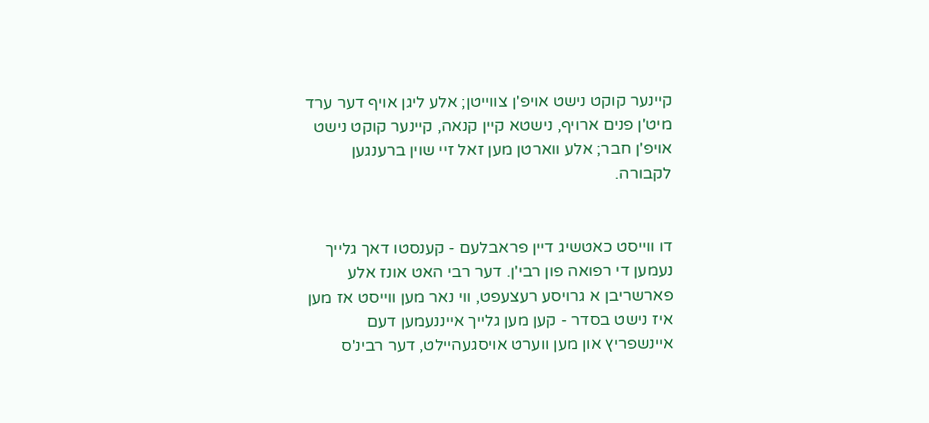קיינער קוקט נישט אויפ'ן צווייטן; אלע ליגן אויף דער ערד מיט'ן פנים ארויף, נישטא קיין קנאה, קיינער קוקט נישט אויפ'ן חבר; אלע ווארטן מען זאל זיי שוין ברענגען לקבורה.


דו ווייסט כאטשיג דיין פראבלעם - קענסטו דאך גלייך נעמען די רפואה פון רבי'ן. דער רבי האט אונז אלע פארשריבן א גרויסע רעצעפט, ווי נאר מען ווייסט אז מען איז נישט בסדר - קען מען גלייך אייננעמען דעם איינשפריץ און מען ווערט אויסגעהיילט, דער רבינ'ס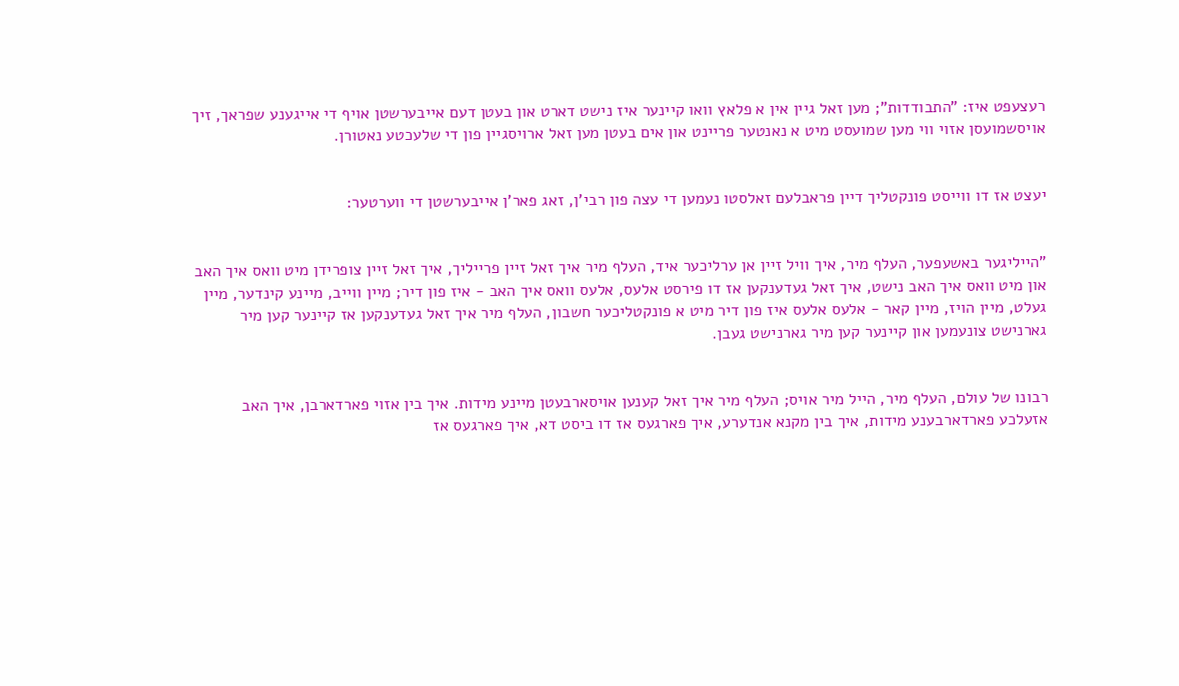רעצעפט איז: "התבודדות"; מען זאל גיין אין א פלאץ וואו קיינער איז נישט דארט און בעטן דעם אייבערשטן אויף די אייגענע שפראך, זיך אויסשמועסן אזוי ווי מען שמועסט מיט א נאנטער פריינט און אים בעטן מען זאל ארויסגיין פון די שלעכטע נאטורן.


יעצט אז דו ווייסט פונקטליך דיין פראבלעם זאלסטו נעמען די עצה פון רבי'ן, זאג פאר'ן אייבערשטן די ווערטער:


"הייליגער באשעפער, העלף מיר, איך וויל זיין אן ערליכער איד, העלף מיר איך זאל זיין פרייליך, איך זאל זיין צופרידן מיט וואס איך האב און מיט וואס איך האב נישט, איך זאל געדענקען אז דו פירסט אלעס, אלעס וואס איך האב - איז פון דיר; מיין ווייב, מיינע קינדער, מיין געלט, מיין הויז, מיין קאר - אלעס אלעס איז פון דיר מיט א פונקטליכער חשבון, העלף מיר איך זאל געדענקען אז קיינער קען מיר גארנישט צונעמען און קיינער קען מיר גארנישט געבן.


רבונו של עולם, העלף מיר, הייל מיר אויס; העלף מיר איך זאל קענען אויסארבעטן מיינע מידות. איך בין אזוי פארדארבן, איך האב אזעלכע פארדארבענע מידות, איך בין מקנא אנדערע, איך פארגעס אז דו ביסט דא, איך פארגעס אז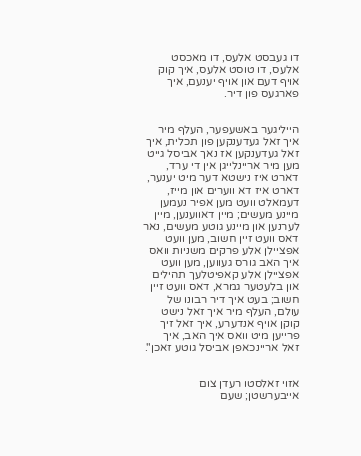דו געבסט אלעס, דו מאכסט אלעס, דו טוסט אלעס, איך קוק אויף דעם און אויף יענעם, איך פארגעס פון דיר.


הייליגער באשעפער, העלף מיר איך זאל געדענקען פון תכלית, איך זאל געדענקען אז נאך אביסל גייט מען מיר אריינלייגן אין די ערד, דארט איז נישטא דער מיט יענער, דארט איז דא ווערים און מייז, דעמאלט וועט מען אפיר נעמען מיינע מעשים; מיין דאווענען, מיין לערנען און מיינע גוטע מעשים, נאר דאס וועט זיין חשוב, מען וועט אפציילן אלע פרקים משניות וואס איך האב גורס געווען, מען וועט אפציילן אלע קאפיטלעך תהילים און בלעטער גמרא, דאס וועט זיין חשוב; בעט איך דיר רבונו של עולם, העלף מיר איך זאל נישט קוקן אויף אנדערע, איך זאל זיך פרייען מיט וואס איך האב, איך זאל אריינכאפן אביסל גוטע זאכן".


אזוי זאלסטו רעדן צום אייבערשטן; שעם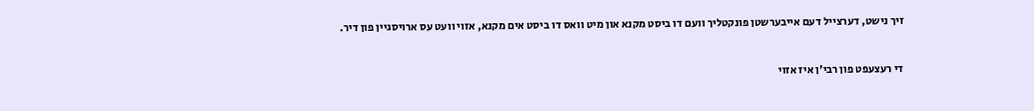זיך נישט, דערצייל דעם אייבערשטן פונקטליך וועם דו ביסט מקנא און מיט וואס דו ביסט אים מקנא, אזוי וועט עס ארויסגיין פון דיר.


די רעצעפט פון רבי'ן איז אזוי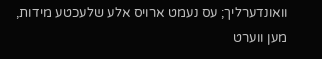וואונדערליך; עס נעמט ארויס אלע שלעכטע מידות, מען ווערט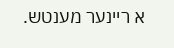א ריינער מענטש.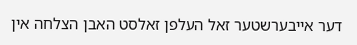דער אייבערשטער זאל העלפן זאלסט האבן הצלחה אין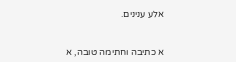אלע ענינים.


א כתיבה וחתימה טובה, א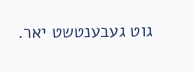גוט געבענטשט יאר.